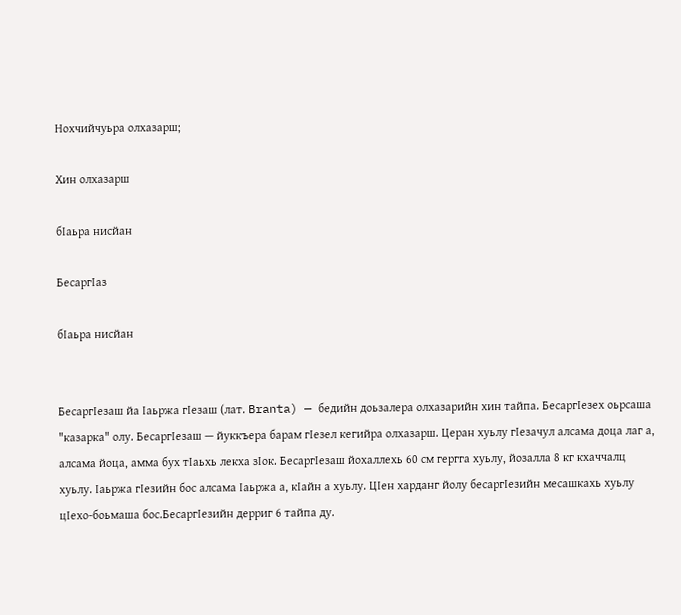Нохчийчуьра олхазарш;

Хин олхазарш

бӀаьра нисйан

БесаргӀаз

бӀаьра нисйан


БесаргӀезаш йа Ӏаьржа гӀезаш (лат. Branta) — бедийн доьзалера олхазарийн хин тайпа. БесаргӀезех оьрсаша "казарка" олу. БесаргӀезаш — йуккъера барам гӀезел кегийра олхазарш. Церан хуьлу гӀезачул алсама доца лаг а, алсама йоца, амма бух тӀаьхь лекха зӀок. БесаргӀезаш йохаллехь 60 см гергга хуьлу, йозалла 8 кг кхаччалц хуьлу. Ӏаьржа гӀезийн бос алсама Ӏаьржа а, кӀайн а хуьлу. ЦӀен харданг йолу бесаргӀезийн месашкахь хуьлу цӀехо-боьмаша бос.БесаргӀезийн дерриг 6 тайпа ду.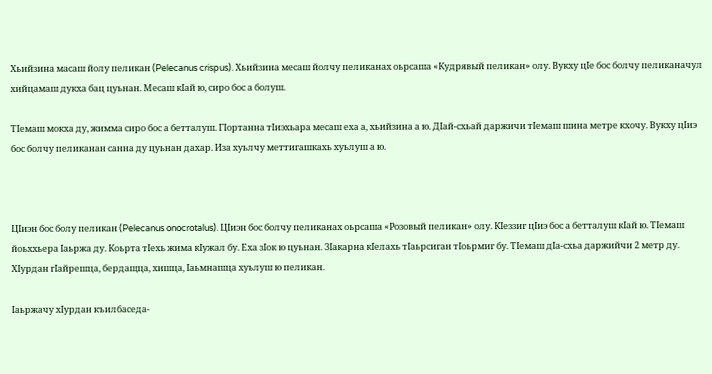Хьийзина масаш йолу пеликан (Pelecanus crispus). Хьийзина месаш йолчу пеликанах оьрсаша «Кудрявый пеликан» олу. Вукху цӀе бос болчу пеликаначул хийцамаш дукха бац цуьнан. Месаш кӀай ю, сиро бос а болуш.

ТӀемаш мокха ду, жимма сиро бос а бетталуш. ГӀортанна тӀиэхьара месаш еха а, хьийзина а ю. ДӀай-схьай даржичи тӀемаш шина метре кхочу. Вукху цӀиэ бос болчу пеликанан санна ду цуьнан дахар. Иза хуьлчу меттигашкахь хуьлуш а ю.



ЦӀиэн бос болу пеликан (Pelecanus onocrotalus). ЦӀиэн бос болчу пеликанах оьрсаша «Розовый пеликан» олу. КӀеззиг цӀиэ бос а бетталуш кӀай ю. ТӀемаш йоьххьера Ӏаьржа ду. Коьрта тӀехь жима кӀужал бу. Еха зӀок ю цуьнан. ЗӀакарна кӀелахь тӀаьрсиган тӀоьрмиг бу. ТӀемаш дӀа-схьа даржийчи 2 метр ду. ХӀурдан гӀайрешца, бердащца, хишца, Ӏаьмнашца хуьлуш ю пеликан.

Ӏаьржачу хӀурдан къилбаседа-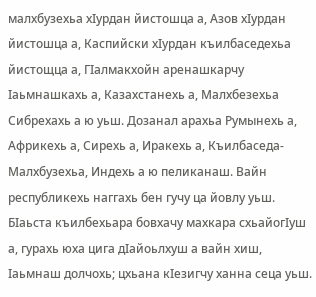малхбузехьа хӀурдан йистошца а, Азов хӀурдан йистошца а, Каспийски хӀурдан къилбаседехьа йистощца а, ГӀалмакхойн аренашкарчу Ӏаьмнашкахь а, Казахстанехь а, Малхбезехьа Сибрехахь а ю уьш. Дозанал арахьа Румынехь а, Африкехь а, Сирехь а, Иракехь а, Къилбаседа-Малхбузехьа, Индехь а ю пеликанаш. Вайн республикехь наггахь бен гучу ца йовлу уьш. БӀаьста къилбехьара бовхачу махкара схьайогӀуш а, гурахь юха цига дӀайоьлхуш а вайн хиш, Ӏаьмнаш долчохь; цхьана кӀезигчу ханна сеца уьш.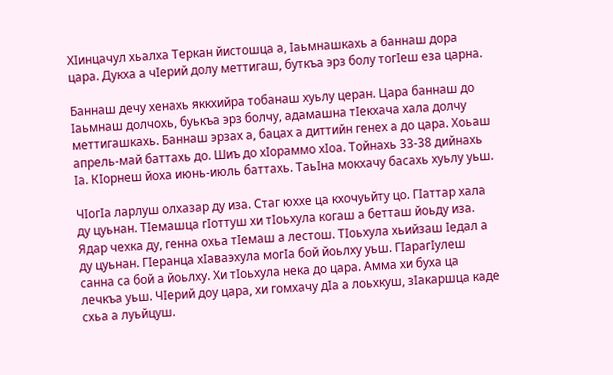ХӀинцачул хьалха Теркан йистошца а, Ӏаьмнашкахь а баннаш дора цара. Дукха а чӀерий долу меттигаш, буткъа эрз болу тогӀеш еза царна.

Баннаш дечу хенахь яккхийра тобанаш хуьлу церан. Цара баннаш до Ӏаьмнаш долчохь, буькъа эрз болчу, адамашна тӀекхача хала долчу меттигашкахь. Баннаш эрзах а, бацах а диттийн генех а до цара. Хоьаш апрель-май баттахь до. Шиъ до хӀораммо хӀоа. Тойнахь 33-38 дийнахь Ӏа. КӀорнеш йоха июнь-июль баттахь. ТаьӀна мокхачу басахь хуьлу уьш.

ЧӀогӀа ларлуш олхазар ду иза. Стаг юххе ца кхочуьйту цо. ГӀаттар хала ду цуьнан. ТӀемашца гӀоттуш хи тӀоьхула когаш а бетташ йоьду иза. Ядар чехка ду, генна охьа тӀемаш а лестош. ТӀоьхула хьийзаш Ӏедал а ду цуьнан. ГӀеранца хӀаваэхула могӀа бой йоьлху уьш. ГӀарагӀулеш санна са бой а йоьлху. Хи тӀоьхула нека до цара. Амма хи буха ца лечкъа уьш. ЧӀерий доу цара, хи гомхачу дӀа а лоьхкуш, зӀакаршца каде схьа а луьйцуш.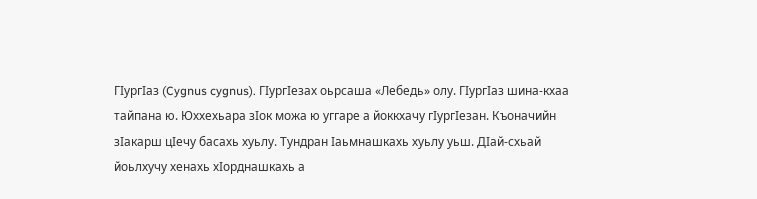ГӀургӀаз (Cygnus cygnus). ГӀургӀезах оьрсаша «Лебедь» олу. ГӀургӀаз шина-кхаа тайпана ю. Юххехьара зӀок можа ю уггаре а йоккхачу гӀургӀезан. Къоначийн зӀакарш цӀечу басахь хуьлу. Тундран Ӏаьмнашкахь хуьлу уьш. ДӀай-схьай йоьлхучу хенахь хӀорднашкахь а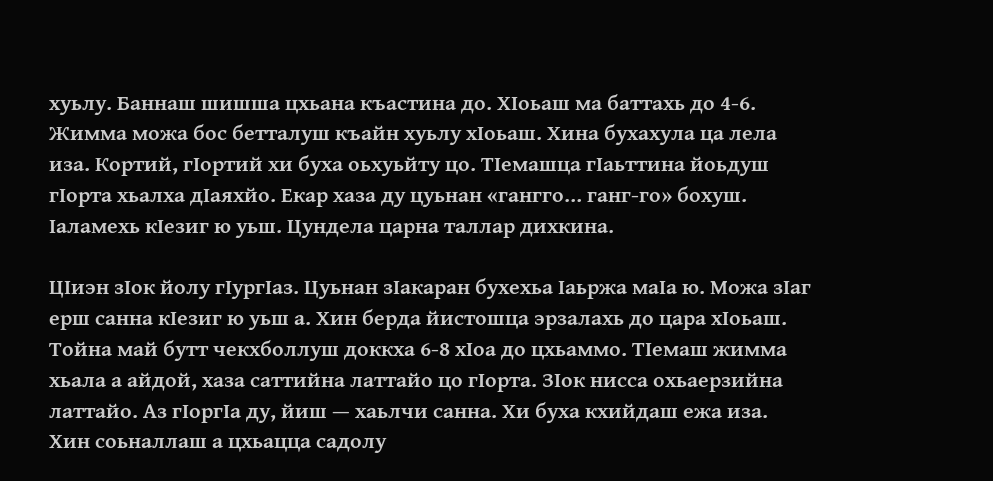хуьлу. Баннаш шишша цхьана къастина до. ХӀоьаш ма баттахь до 4-6. Жимма можа бос бетталуш къайн хуьлу хӀоьаш. Хина бухахула ца лела иза. Кортий, гӀортий хи буха оьхуьйту цо. ТӀемашца гӀаьттина йоьдуш гӀорта хьалха дӀаяхйо. Екар хаза ду цуьнан «гангго… ганг-го» бохуш. Ӏаламехь кӀезиг ю уьш. Цундела царна таллар дихкина.

ЦӀиэн зӀок йолу гӀургӀаз. Цуьнан зӀакаран бухехьа Ӏаьржа маӀа ю. Можа зӀаг ерш санна кӀезиг ю уьш а. Хин берда йистошца эрзалахь до цара хӀоьаш. Тойна май бутт чекхболлуш доккха 6-8 хӀоа до цхьаммо. ТӀемаш жимма хьала а айдой, хаза саттийна латтайо цо гӀорта. ЗӀок нисса охьаерзийна латтайо. Аз гӀоргӀа ду, йиш — хаьлчи санна. Хи буха кхийдаш ежа иза. Хин соьналлаш а цхьацца садолу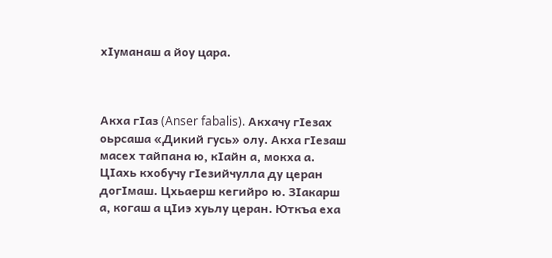хӀуманаш а йоу цара.



Акха гӀаз (Anser fabalis). Акхачу гӀезах оьрсаша «Дикий гусь» олу. Акха гӀезаш масех тайпана ю, кӀайн а, мокха а. ЦӀахь кхобучу гӀезийчулла ду церан догӀмаш. Цхьаерш кегийро ю. ЗӀакарш а, когаш а цӀиэ хуьлу церан. Юткъа еха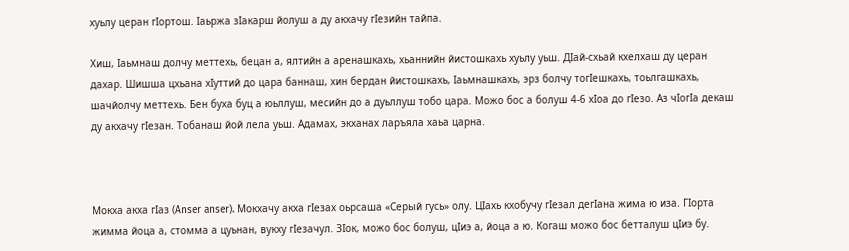хуьлу церан гӀортош. Ӏаьржа зӀакарш йолуш а ду акхачу гӀезийн тайпа.

Хиш, Ӏаьмнаш долчу меттехь, бецан а, ялтийн а аренашкахь, хьаннийн йистошкахь хуьлу уьш. ДӀай-схьай кхелхаш ду церан дахар. Шишша цхьана хӀуттий до цара баннаш, хин бердан йистошкахь, Ӏаьмнашкахь, эрз болчу тогӀешкахь, тоьлгашкахь, шачйолчу меттехь. Бен буха буц а юьллуш, месийн до а дуьллуш тобо цара. Можо бос а болуш 4-6 хӀоа до гӀезо. Аз чӀогӀа декаш ду акхачу гӀезан. Тобанаш йой лела уьш. Адамах, экханах ларъяла хаьа царна.



Мокха акха гӀаз (Anser anser). Мокхачу акха гӀезах оьрсаша «Серый гусь» олу. ЦӀахь кхобучу гӀезал дегӀана жима ю иза. ГӀорта жимма йоца а, стомма а цуьнан, вукху гӀезачул. ЗӀок, можо бос болуш, цӀиэ а, йоца а ю. Когаш можо бос бетталуш цӀиэ бу.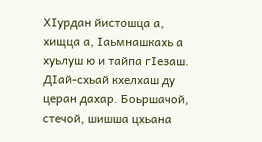ХӀурдан йистошца а, хищца а, Ӏаьмнашкахь а хуьлуш ю и тайпа гӀезаш. ДӀай-схьай кхелхаш ду церан дахар. Боьршачой, стечой, шишша цхьана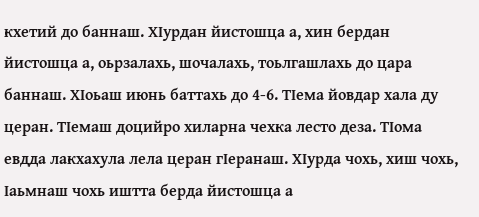кхетий до баннаш. ХӀурдан йистошца а, хин бердан йистошца а, оьрзалахь, шочалахь, тоьлгашлахь до цара баннаш. ХӀоьаш июнь баттахь до 4-6. ТӀема йовдар хала ду церан. ТӀемаш доцийро хиларна чехка лесто деза. ТӀома евдда лакхахула лела церан гӀеранаш. ХӀурда чохь, хиш чохь, Ӏаьмнаш чохь иштта берда йистошца а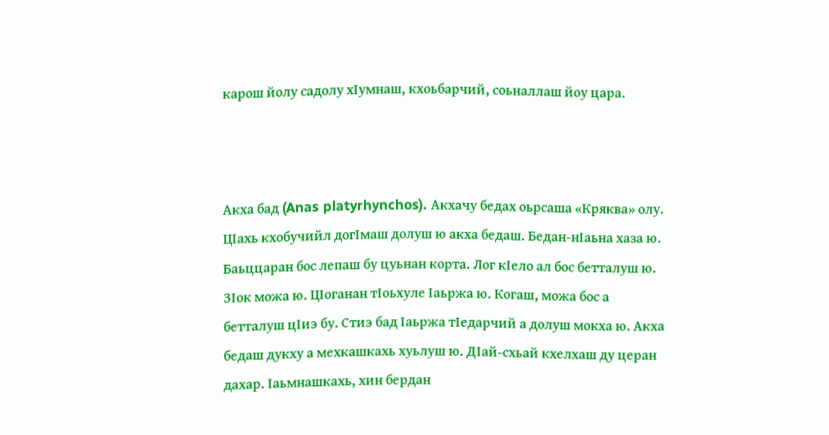карош йолу садолу хӀумнаш, кхоьбарчий, соьналлаш йоу цара.



Акха бад (Anas platyrhynchos). Акхачу бедах оьрсаша «Кряква» олу. ЦӀахь кхобучийл догӀмаш долуш ю акха бедаш. Бедан-нӀаьна хаза ю. Баьццаран бос лепаш бу цуьнан корта. Лог кӀело ал бос бетталуш ю. ЗӀок можа ю. ЦӀоганан тӀоьхуле Ӏаьржа ю. Когаш, можа бос а бетталуш цӀиэ бу. Стиэ бад Ӏаьржа тӀедарчий а долуш мокха ю. Акха бедаш дукху а мехкашкахь хуьлуш ю. ДӀай-схьай кхелхаш ду церан дахар. Ӏаьмнашкахь, хин бердан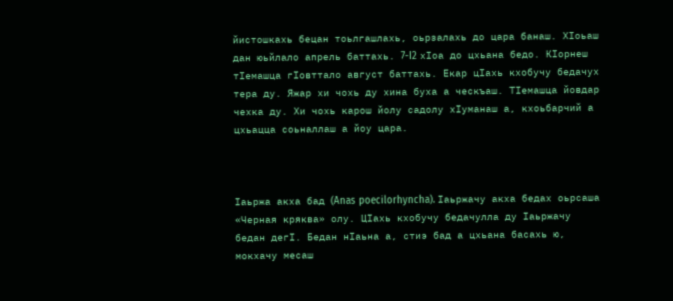йистошкахь бецан тоьлгашлахь, оьрзалахь до цара банаш. ХӀоьаш дан юьйлало апрель баттахь. 7-I2 хӀоа до цхьана бедо. КӀорнеш тӀемашца гӀовттало август баттахь. Екар цӀахь кхобучу бедачух тера ду. Яжар хи чохь ду хина буха а ческъаш. ТӀемашца йовдар чехка ду. Хи чохь карош йолу садолу хӀуманаш а, кхоьбарчий а цхьацца соьналлаш а йоу цара.



Ӏаьржа акха бад (Anas poecilorhyncha). Ӏаьржачу акха бедах оьрсаша «Черная кряква» олу. ЦӀахь кхобучу бедачулла ду Ӏаьржачу бедан дегӀ. Бедан нӀаьна а, стиэ бад а цхьана басахь ю, мокхачу месаш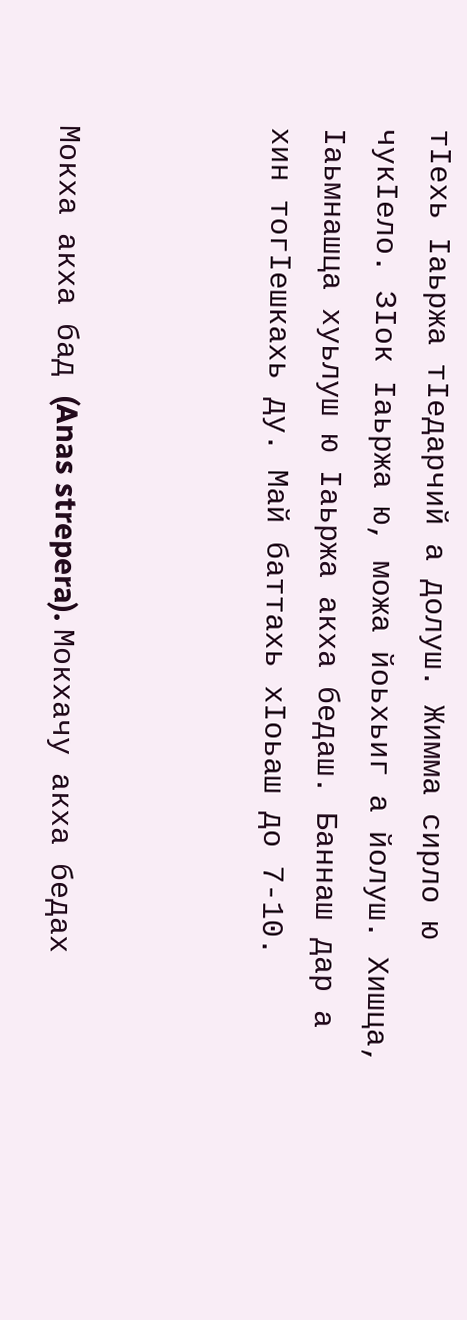тӀехь Ӏаьржа тӀедарчий а долуш. Жимма сирло ю чукӀело. ЗӀок Ӏаьржа ю, можа йоьхьиг а йолуш. Хишца, Ӏаьмнашца хуьлуш ю Ӏаьржа акха бедаш. Баннаш дар а хин тогӀешкахь ду. Май баттахь хӀоьаш до 7-10.



Мокха акха бад (Anas strepera). Мокхачу акха бедах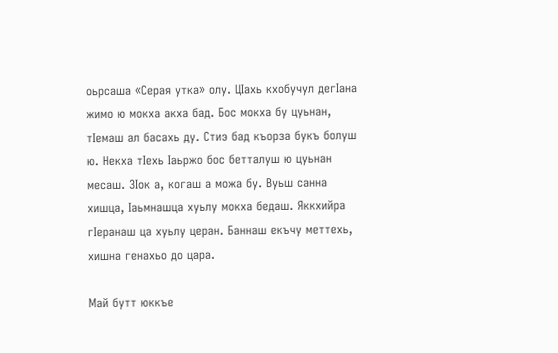оьрсаша «Серая утка» олу. ЦӀахь кхобучул дегӀана жимо ю мокха акха бад. Бос мокха бу цуьнан, тӀемаш ал басахь ду. Стиэ бад къорза букъ болуш ю. Некха тӀехь Ӏаьржо бос бетталуш ю цуьнан месаш. ЗӀок а, когаш а можа бу. Вуьш санна хишца, Ӏаьмнашца хуьлу мокха бедаш. Яккхийра гӀеранаш ца хуьлу церан. Баннаш екъчу меттехь, хишна генахьо до цара.

Май бутт юккъе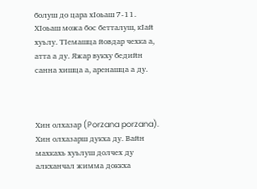болуш до цара хӀоьаш 7-11. ХӀоьаш можа бос бетталуш, кӀай хуьлу. ТӀемашца йовдар чехка а, атта а ду. Яжар вукху бедийн санна хишца а, аренашца а ду.



Хин олхазар (Porzana porzana). Хин олхазарш дукха ду. Вайн махкахь хуьлуш долчех ду алкханчал жимма доккха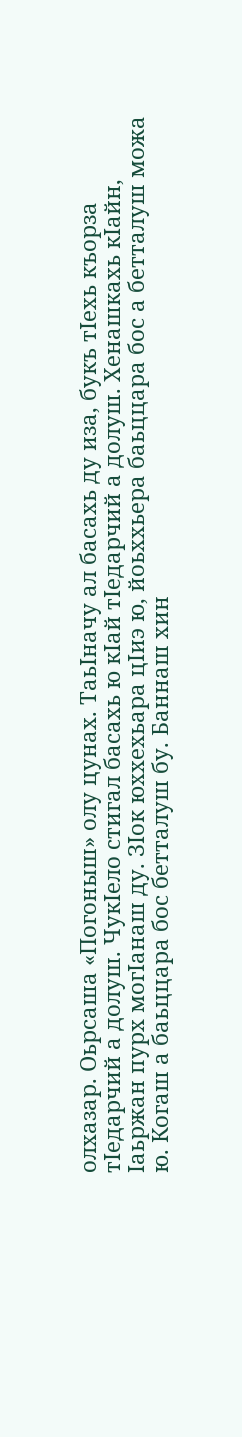олхазар. Оьрсаша «Погоныш» олу цунах. ТаьӀначу ал басахь ду иза, букъ тӀехь къорза тӀедарчий а долуш. ЧукӀело стигал басахь ю кӀай тӀедарчий а долуш. Хенашкахь кӀайн, Ӏаьржан пурх могӀанаш ду. ЗӀок юххехьара цӀиэ ю, йоьххьера баьццара бос а бетталуш можа ю. Когаш а баьццара бос бетталуш бу. Баннаш хин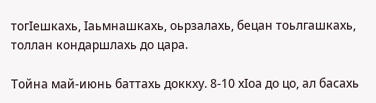тогӀешкахь, Ӏаьмнашкахь, оьрзалахь, бецан тоьлгашкахь, толлан кондаршлахь до цара.

Тойна май-июнь баттахь доккху. 8-10 хӀоа до цо, ал басахь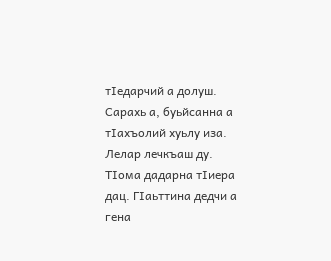тӀедарчий а долуш. Сарахь а, буьйсанна а тӀахъолий хуьлу иза. Лелар лечкъаш ду. ТӀома дадарна тӀиера дац. ГӀаьттина дедчи а гена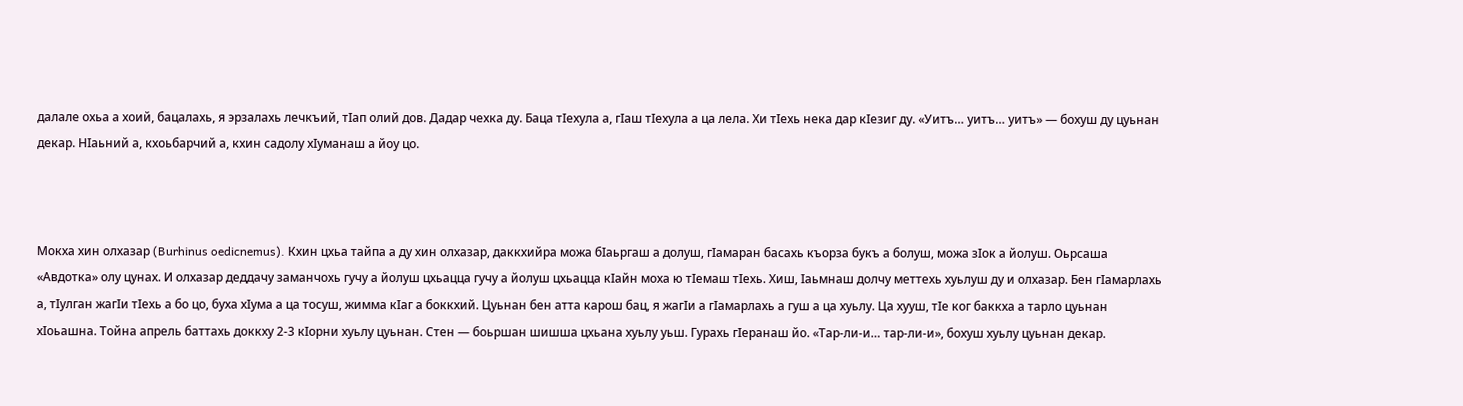далале охьа а хоий, бацалахь, я эрзалахь лечкъий, тӀап олий дов. Дадар чехка ду. Баца тӀехула а, гӀаш тӀехула а ца лела. Хи тӀехь нека дар кӀезиг ду. «Уитъ… уитъ… уитъ» — бохуш ду цуьнан декар. НӀаьний а, кхоьбарчий а, кхин садолу хӀуманаш а йоу цо.



Мокха хин олхазар (Burhinus oedicnemus). Кхин цхьа тайпа а ду хин олхазар, даккхийра можа бӀаьргаш а долуш, гӀамаран басахь къорза букъ а болуш, можа зӀок а йолуш. Оьрсаша «Авдотка» олу цунах. И олхазар деддачу заманчохь гучу а йолуш цхьацца гучу а йолуш цхьацца кӀайн моха ю тӀемаш тӀехь. Хиш, Ӏаьмнаш долчу меттехь хуьлуш ду и олхазар. Бен гӀамарлахь а, тӀулган жагӀи тӀехь а бо цо, буха хӀума а ца тосуш, жимма кӀаг а боккхий. Цуьнан бен атта карош бац, я жагӀи а гӀамарлахь а гуш а ца хуьлу. Ца хууш, тӀе ког баккха а тарло цуьнан хӀоьашна. Тойна апрель баттахь доккху 2-3 кӀорни хуьлу цуьнан. Стен — боьршан шишша цхьана хуьлу уьш. Гурахь гӀеранаш йо. «Тар-ли-и… тар-ли-и», бохуш хуьлу цуьнан декар.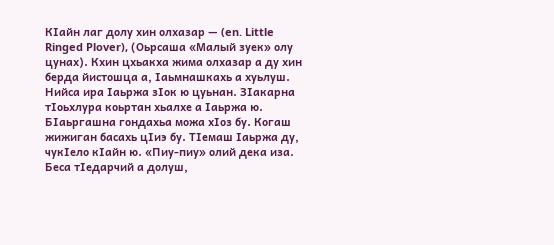КӀайн лаг долу хин олхазар — (en. Little Ringed Plover), (Оьрсаша «Малый зуек» олу цунах). Кхин цхьакха жима олхазар а ду хин берда йистошца а, Ӏаьмнашкахь а хуьлуш. Нийса ира Ӏаьржа зӀок ю цуьнан. ЗӀакарна тӀоьхлура коьртан хьалхе а Ӏаьржа ю. БӀаьргашна гондахьа можа хӀоз бу. Когаш жижиган басахь цӀиэ бу. ТӀемаш Ӏаьржа ду, чукӀело кӀайн ю. «Пиу-пиу» олий дека иза. Беса тӀедарчий а долуш,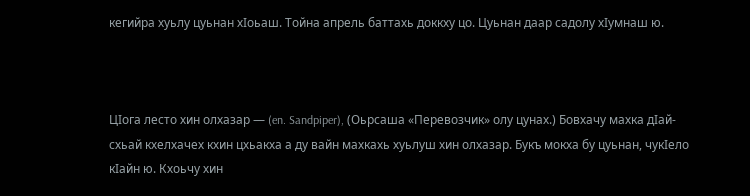кегийра хуьлу цуьнан хӀоьаш. Тойна апрель баттахь доккху цо. Цуьнан даар садолу хӀумнаш ю.



ЦӀога лесто хин олхазар — (en. Sandpiper), (Оьрсаша «Перевозчик» олу цунах.) Бовхачу махка дӀай-схьай кхелхачех кхин цхьакха а ду вайн махкахь хуьлуш хин олхазар. Букъ мокха бу цуьнан, чукӀело кӀайн ю. Кхоьчу хин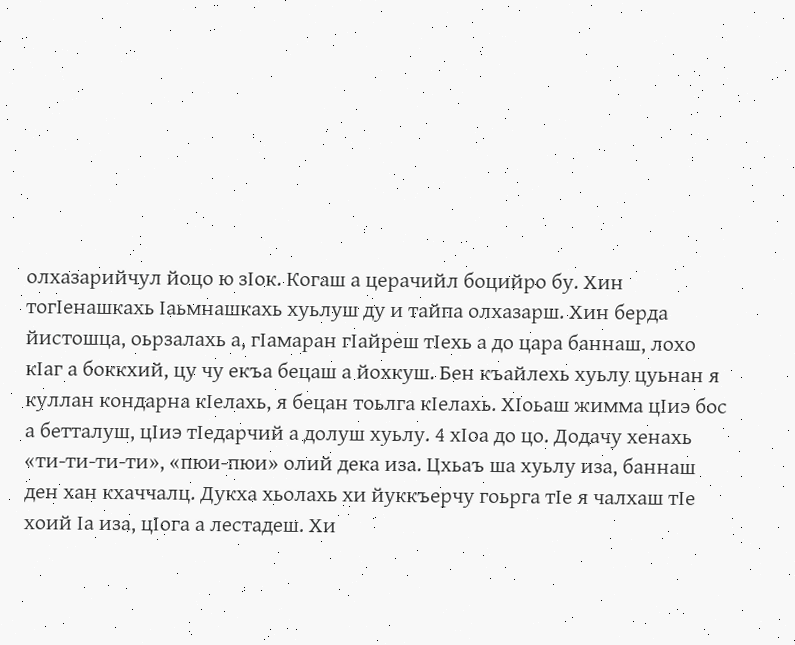олхазарийчул йоцо ю зӀок. Когаш а церачийл боцийро бу. Хин тогӀенашкахь Ӏаьмнашкахь хуьлуш ду и тайпа олхазарш. Хин берда йистошца, оьрзалахь а, гӀамаран гӀайреш тӀехь а до цара баннаш, лохо кӀаг а боккхий, цу чу екъа бецаш а йохкуш. Бен къайлехь хуьлу цуьнан я куллан кондарна кӀелахь, я бецан тоьлга кӀелахь. ХӀоьаш жимма цӀиэ бос а бетталуш, цӀиэ тӀедарчий а долуш хуьлу. 4 хӀоа до цо. Додачу хенахь «ти-ти-ти-ти», «пюи-пюи» олий дека иза. Цхьаъ ша хуьлу иза, баннаш ден хан кхаччалц. Дукха хьолахь хи йуккъерчу гоьрга тӀе я чалхаш тӀе хоий Ӏа иза, цӀога а лестадеш. Хи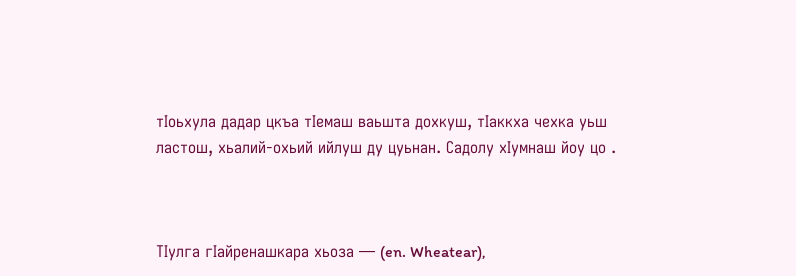тӀоьхула дадар цкъа тӀемаш ваьшта дохкуш, тӀаккха чехка уьш ластош, хьалий-охьий ийлуш ду цуьнан. Садолу хӀумнаш йоу цо .



ТӀулга гӀайренашкара хьоза — (en. Wheatear),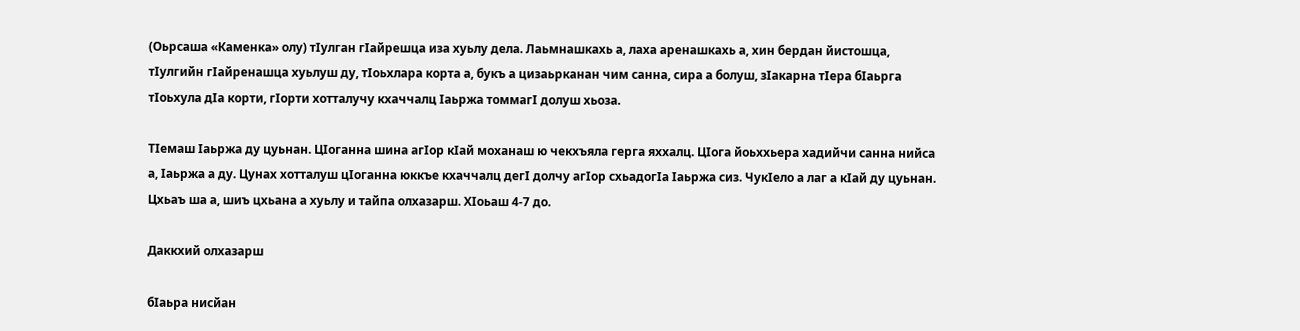(Оьрсаша «Каменка» олу) тӀулган гӀайрешца иза хуьлу дела. Лаьмнашкахь а, лаха аренашкахь а, хин бердан йистошца, тӀулгийн гӀайренашца хуьлуш ду, тӀоьхлара корта а, букъ а цизаьрканан чим санна, сира а болуш, зӀакарна тӀера бӀаьрга тӀоьхула дӀа корти, гӀорти хотталучу кхаччалц Ӏаьржа томмагӀ долуш хьоза.

ТӀемаш Ӏаьржа ду цуьнан. ЦӀоганна шина агӀор кӀай моханаш ю чекхъяла герга яххалц. ЦӀога йоьххьера хадийчи санна нийса а, Ӏаьржа а ду. Цунах хотталуш цӀоганна юккъе кхаччалц дегӀ долчу агӀор схьадогӀа Ӏаьржа сиз. ЧукӀело а лаг а кӀай ду цуьнан. Цхьаъ ша а, шиъ цхьана а хуьлу и тайпа олхазарш. ХӀоьаш 4-7 до.

Даккхий олхазарш

бӀаьра нисйан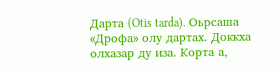Дарта (Otis tarda). Оьрсаша «Дрофа» олу дартах. Доккха олхазар ду иза. Корта а,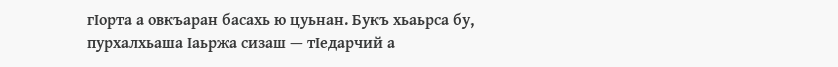гӀорта а овкъаран басахь ю цуьнан. Букъ хьаьрса бу, пурхалхьаша Ӏаьржа сизаш — тӀедарчий а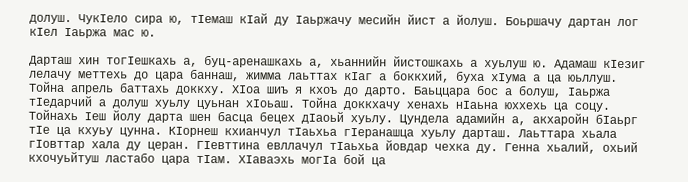долуш. ЧукӀело сира ю, тӀемаш кӀай ду Ӏаьржачу месийн йист а йолуш. Боьршачу дартан лог кӀел Ӏаьржа мас ю.

Дарташ хин тогӀешкахь а, буц-аренашкахь а, хьаннийн йистошкахь а хуьлуш ю. Адамаш кӀезиг лелачу меттехь до цара баннаш, жимма лаьттах кӀаг а боккхий, буха хӀума а ца юьллуш. Тойна апрель баттахь доккху. ХӀоа шиъ я кхоъ до дарто. Баьццара бос а болуш, Ӏаьржа тӀедарчий а долуш хуьлу цуьнан хӀоьаш. Тойна доккхачу хенахь нӀаьна юххехь ца соцу. Тойнахь Ӏеш йолу дарта шен басца бецех дӀаоьй хуьлу. Цундела адамийн а, акхаройн бӀаьрг тӀе ца кхуьу цунна. КӀорнеш кхианчул тӀаьхьа гӀеранашца хуьлу дарташ. Лаьттара хьала гӀовттар хала ду церан. ГӀевттина евллачул тӀаьхьа йовдар чехка ду. Генна хьалий, охьий кхочуьйтуш ластабо цара тӀам. ХӀаваэхь могӀа бой ца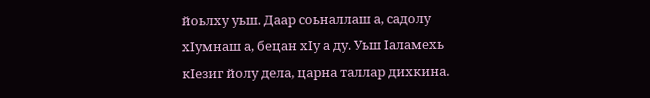йоьлху уьш. Даар соьналлаш а, садолу хӀумнаш а, бецан хӀу а ду. Уьш Ӏаламехь кӀезиг йолу дела, царна таллар дихкина.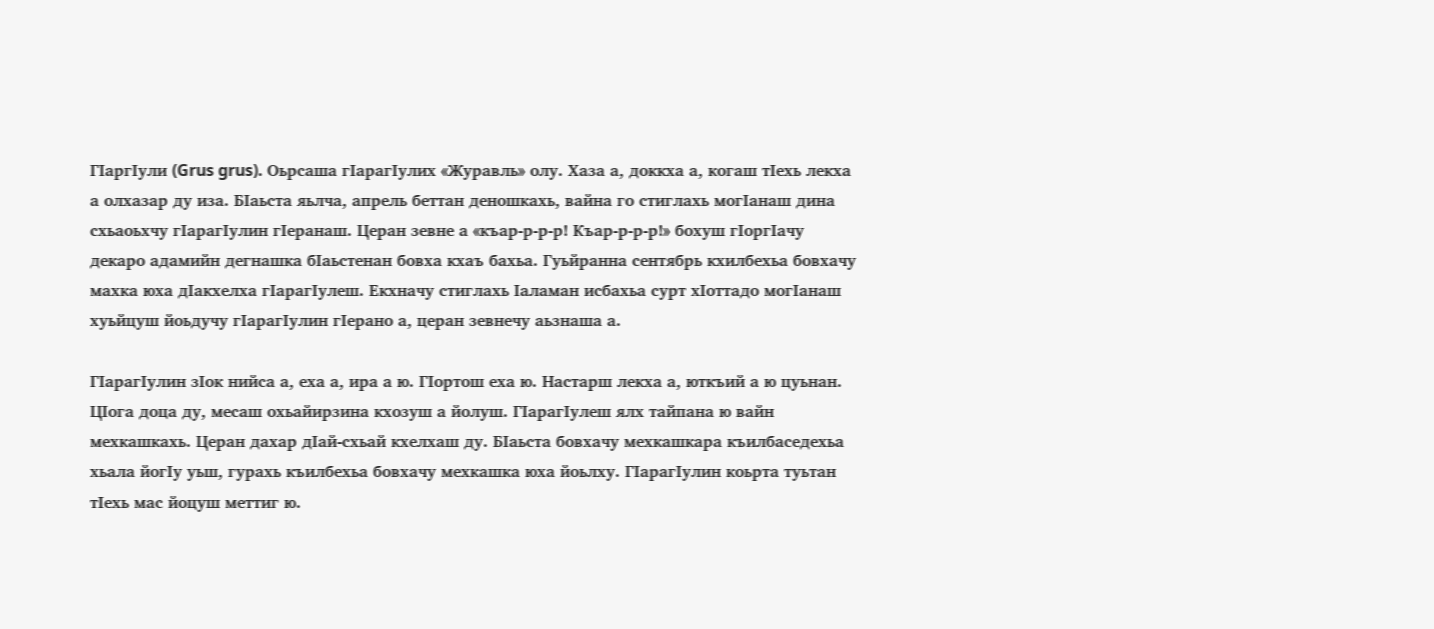ГӀаргӀули (Grus grus). Оьрсаша гӀарагӀулих «Журавль» олу. Хаза а, доккха а, когаш тӀехь лекха а олхазар ду иза. БӀаьста яьлча, апрель беттан деношкахь, вайна го стиглахь могӀанаш дина схьаоьхчу гӀарагӀулин гӀеранаш. Церан зевне а «къар-р-р-р! Къар-р-р-р!» бохуш гӀоргӀачу декаро адамийн дегнашка бӀаьстенан бовха кхаъ бахьа. Гуьйранна сентябрь кхилбехьа бовхачу махка юха дӀакхелха гӀарагӀулеш. Екхначу стиглахь Ӏаламан исбахьа сурт хӀоттадо могӀанаш хуьйцуш йоьдучу гӀарагӀулин гӀерано а, церан зевнечу аьзнаша а.

ГӀарагӀулин зӀок нийса а, еха а, ира а ю. ГӀортош еха ю. Настарш лекха а, юткъий а ю цуьнан. ЦӀога доца ду, месаш охьайирзина кхозуш а йолуш. ГӀарагӀулеш ялх тайпана ю вайн мехкашкахь. Церан дахар дӀай-схьай кхелхаш ду. БӀаьста бовхачу мехкашкара къилбаседехьа хьала йогӀу уьш, гурахь къилбехьа бовхачу мехкашка юха йоьлху. ГӀарагӀулин коьрта туьтан тӀехь мас йоцуш меттиг ю.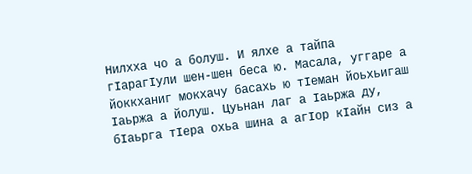Нилхха чо а болуш. И ялхе а тайпа гӀарагӀули шен-шен беса ю. Масала, уггаре а йоккханиг мокхачу басахь ю тӀеман йоьхьигаш Ӏаьржа а йолуш. Цуьнан лаг а Ӏаьржа ду, бӀаьрга тӀера охьа шина а агӀор кӀайн сиз а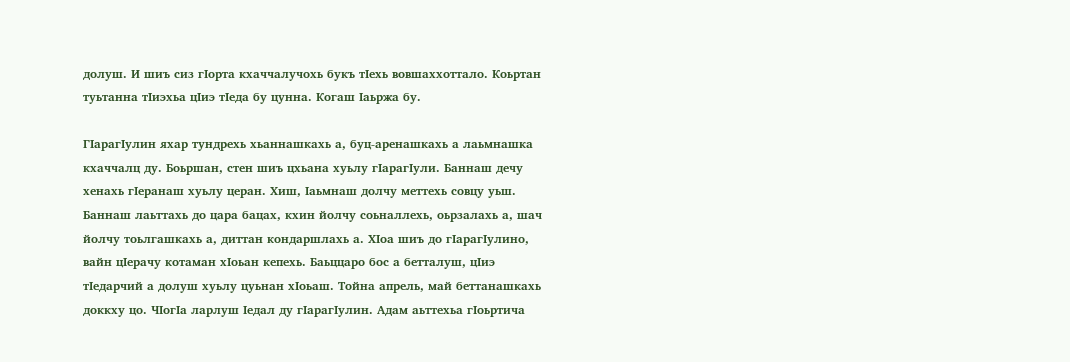долуш. И шиъ сиз гӀорта кхаччалучохь букъ тӀехь вовшаххоттало. Коьртан туьтанна тӀиэхьа цӀиэ тӀеда бу цунна. Когаш Ӏаьржа бу.

ГӀарагӀулин яхар тундрехь хьаннашкахь а, буц-аренашкахь а лаьмнашка кхаччалц ду. Боьршан, стен шиъ цхьана хуьлу гӀарагӀули. Баннаш дечу хенахь гӀеранаш хуьлу церан. Хиш, Ӏаьмнаш долчу меттехь совцу уьш. Баннаш лаьттахь до цара бацах, кхин йолчу соьналлехь, оьрзалахь а, шач йолчу тоьлгашкахь а, диттан кондаршлахь а. ХӀоа шиъ до гӀарагӀулино, вайн цӀерачу котаман хӀоьан кепехь. Баьццаро бос а бетталуш, цӀиэ тӀедарчий а долуш хуьлу цуьнан хӀоьаш. Тойна апрель, май беттанашкахь доккху цо. ЧӀогӀа ларлуш Ӏедал ду гӀарагӀулин. Адам аьттехьа гӀоьртича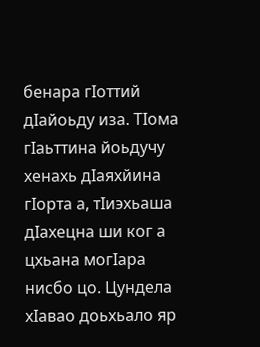бенара гӀоттий дӀайоьду иза. ТӀома гӀаьттина йоьдучу хенахь дӀаяхйина гӀорта а, тӀиэхьаша дӀахецна ши ког а цхьана могӀара нисбо цо. Цундела хӀавао доьхьало яр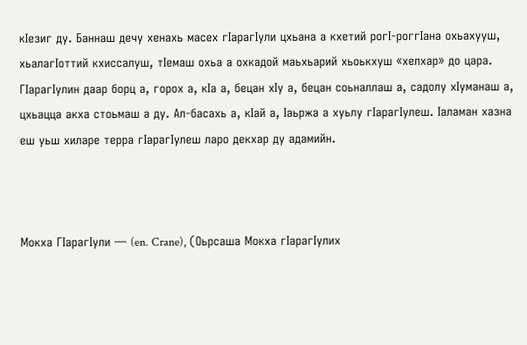кӀезиг ду. Баннаш дечу хенахь масех гӀарагӀули цхьана а кхетий рогӀ-роггӀана охьахууш, хьалагӀоттий кхиссалуш, тӀемаш охьа а охкадой маьхьарий хьоькхуш «хелхар» до цара. ГӀарагӀулин даар борц а, горох а, кӀа а, бецан хӀу а, бецан соьналлаш а, садолу хӀуманаш а, цхьацца акха стоьмаш а ду. Ал-басахь а, кӀай а, Ӏаьржа а хуьлу гӀарагӀулеш. Ӏаламан хазна еш уьш хиларе терра гӀарагӀулеш ларо декхар ду адамийн.



Мокха ГӀарагӀули — (en. Crane), (Оьрсаша Мокха гӀарагӀулих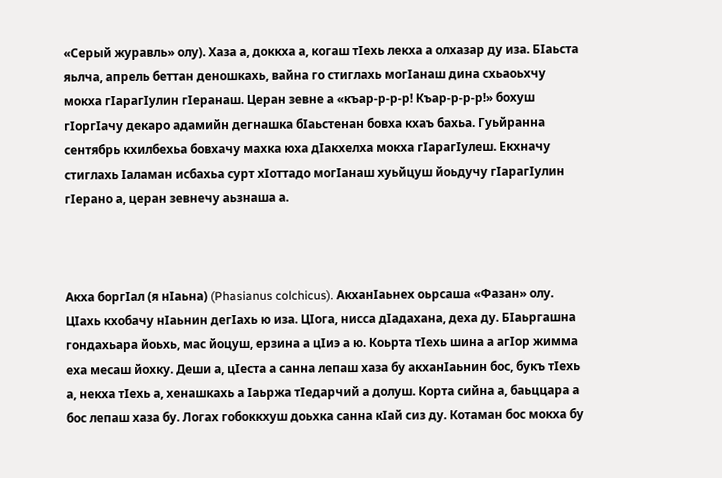«Серый журавль» олу). Хаза а, доккха а, когаш тӀехь лекха а олхазар ду иза. БӀаьста яьлча, апрель беттан деношкахь, вайна го стиглахь могӀанаш дина схьаоьхчу мокха гӀарагӀулин гӀеранаш. Церан зевне а «къар-р-р-р! Къар-р-р-р!» бохуш гӀоргӀачу декаро адамийн дегнашка бӀаьстенан бовха кхаъ бахьа. Гуьйранна сентябрь кхилбехьа бовхачу махка юха дӀакхелха мокха гӀарагӀулеш. Екхначу стиглахь Ӏаламан исбахьа сурт хӀоттадо могӀанаш хуьйцуш йоьдучу гӀарагӀулин гӀерано а, церан зевнечу аьзнаша а.



Акха боргӀал (я нӀаьна) (Phasianus colchicus). АкханӀаьнех оьрсаша «Фазан» олу. ЦӀахь кхобачу нӀаьнин дегӀахь ю иза. ЦӀога, нисса дӀадахана, деха ду. БӀаьргашна гондахьара йоьхь, мас йоцуш, ерзина а цӀиэ а ю. Коьрта тӀехь шина а агӀор жимма еха месаш йохку. Деши а, цӀеста а санна лепаш хаза бу акханӀаьнин бос, букъ тӀехь а, некха тӀехь а, хенашкахь а Ӏаьржа тӀедарчий а долуш. Корта сийна а, баьццара а бос лепаш хаза бу. Логах гобоккхуш доьхка санна кӀай сиз ду. Котаман бос мокха бу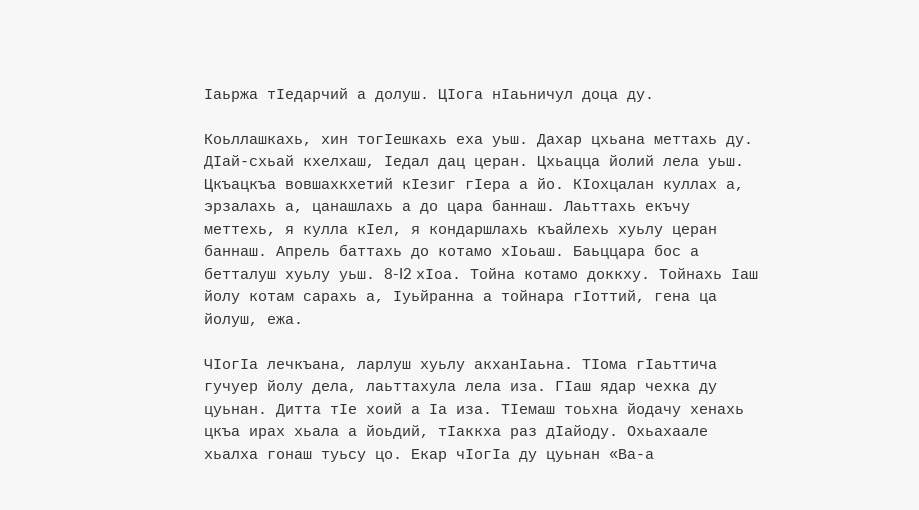Ӏаьржа тӀедарчий а долуш. ЦӀога нӀаьничул доца ду.

Коьллашкахь, хин тогӀешкахь еха уьш. Дахар цхьана меттахь ду. ДӀай-схьай кхелхаш, Ӏедал дац церан. Цхьацца йолий лела уьш. Цкъацкъа вовшахкхетий кӀезиг гӀера а йо. КӀохцалан куллах а, эрзалахь а, цанашлахь а до цара баннаш. Лаьттахь екъчу меттехь, я кулла кӀел, я кондаршлахь къайлехь хуьлу церан баннаш. Апрель баттахь до котамо хӀоьаш. Баьццара бос а бетталуш хуьлу уьш. 8-I2 хӀоа. Тойна котамо доккху. Тойнахь Ӏаш йолу котам сарахь а, Ӏуьйранна а тойнара гӀоттий, гена ца йолуш, ежа.

ЧӀогӀа лечкъана, ларлуш хуьлу акханӀаьна. ТӀома гӀаьттича гучуер йолу дела, лаьттахула лела иза. ГӀаш ядар чехка ду цуьнан. Дитта тӀе хоий а Ӏа иза. ТӀемаш тоьхна йодачу хенахь цкъа ирах хьала а йоьдий, тӀаккха раз дӀайоду. Охьахаале хьалха гонаш туьсу цо. Екар чӀогӀа ду цуьнан «Ва-а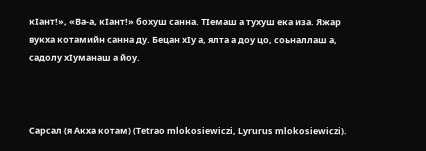кӀант!», «Ва-а, кӀант!» бохуш санна. ТӀемаш а тухуш ека иза. Яжар вукха котамийн санна ду. Бецан хӀу а, ялта а доу цо, соьналлаш а, садолу хӀуманаш а йоу.



Сарсал (я Акха котам) (Tetrao mlokosiewiczi, Lyrurus mlokosiewiczi).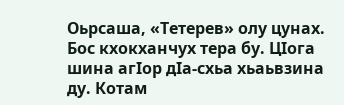Оьрсаша, «Тетерев» олу цунах. Бос кхокханчух тера бу. ЦӀога шина агӀор дӀа-схьа хьаьвзина ду. Котам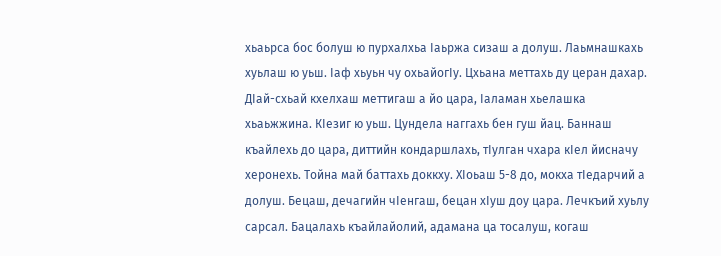хьаьрса бос болуш ю пурхалхьа Ӏаьржа сизаш а долуш. Лаьмнашкахь хуьлаш ю уьш. Ӏаф хьуьн чу охьайогӀу. Цхьана меттахь ду церан дахар. ДӀай-схьай кхелхаш меттигаш а йо цара, Ӏаламан хьелашка хьаьжжина. КӀезиг ю уьш. Цундела наггахь бен гуш йац. Баннаш къайлехь до цара, диттийн кондаршлахь, тӀулган чхара кӀел йисначу херонехь. Тойна май баттахь доккху. ХӀоьаш 5-8 до, мокха тӀедарчий а долуш. Бецаш, дечагийн чӀенгаш, бецан хӀуш доу цара. Лечкъий хуьлу сарсал. Бацалахь къайлайолий, адамана ца тосалуш, когаш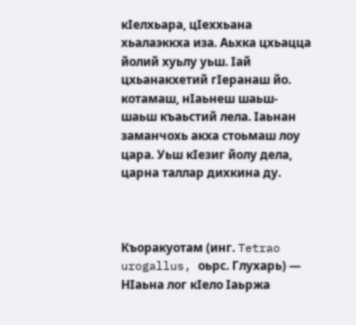кӀелхьара, цӀеххьана хьалаэккха иза. Аьхка цхьацца йолий хуьлу уьш. Ӏай цхьанакхетий гӀеранаш йо. котамаш, нӀаьнеш шаьш-шаьш къаьстий лела. Ӏаьнан заманчохь акха стоьмаш лоу цара. Уьш кӀезиг йолу дела, царна таллар дихкина ду.



Къоракуотам (инг. Tetrao urogallus, оьрс. Глухарь) — НӀаьна лог кӀело Ӏаьржа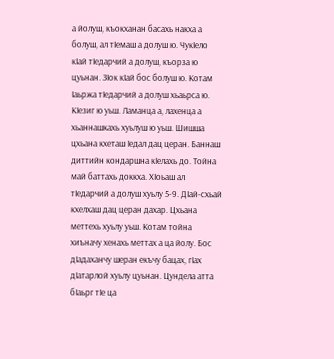а йолуш, къокханан басахь накха а болуш, ал тӀемаш а долуш ю. ЧукӀело кӀай тӀедарчий а долуш, къорза ю цуьнан. ЗӀок кӀай бос болуш ю. Котам Ӏаьржа тӀедарчий а долуш хьаьрса ю. КӀезиг ю уьш. Ламанца а, лахенца а хьаннашкахь хуьлуш ю уьш. Шишша цхьана кхеташ Ӏедал дац церан. Баннаш диттийн кондаршна кӀелахь до. Тойна май баттахь доккха. ХӀоьаш ал тӀедарчий а долуш хуьлу 5-9. ДӀай-схьай кхелхаш дац церан дахар. Цхьана меттехь хуьлу уьш. Котам тойна хиъначу хенахь меттах а ца йолу. Бос дӀадаханчу шеран екъчу бацах, гӀах дӀатарлой хуьлу цуьнан. Цундела атта бӀаьрг тӀе ца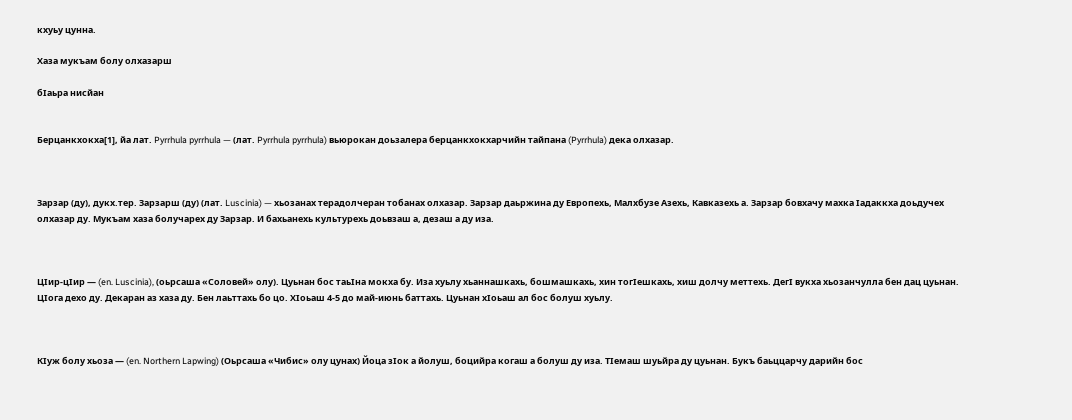кхуьу цунна.

Хаза мукъам болу олхазарш

бӀаьра нисйан


Берцанкхокха[1], йа лат. Pyrrhula pyrrhula — (лат. Pyrrhula pyrrhula) вьюрокан доьзалера берцанкхокхарчийн тайпана (Pyrrhula) дека олхазар.



Зарзар (ду), дукх.тер. Зарзарш (ду) (лат. Luscinia) — хьозанах терадолчеран тобанах олхазар. Зарзар даьржина ду Европехь, Малхбузе Азехь, Кавказехь а. Зарзар бовхачу махка Ӏадаккха доьдучех олхазар ду. Мукъам хаза болучарех ду Зарзар. И бахьанехь культурехь доьвзаш а, дезаш а ду иза.



ЦӀир-цӀир — (en. Luscinia), (оьрсаша «Соловей» олу). Цуьнан бос таьӀна мокха бу. Иза хуьлу хьаннашкахь, бошмашкахь, хин тогӀешкахь, хиш долчу меттехь. ДегӀ вукха хьозанчулла бен дац цуьнан. ЦӀога дехо ду. Декаран аз хаза ду. Бен лаьттахь бо цо. ХӀоьаш 4-5 до май-июнь баттахь. Цуьнан хӀоьаш ал бос болуш хуьлу.



КӀуж болу хьоза — (en. Northern Lapwing) (Оьрсаша «Чибис» олу цунах) Йоца зӀок а йолуш, боцийра когаш а болуш ду иза. ТӀемаш шуьйра ду цуьнан. Букъ баьццарчу дарийн бос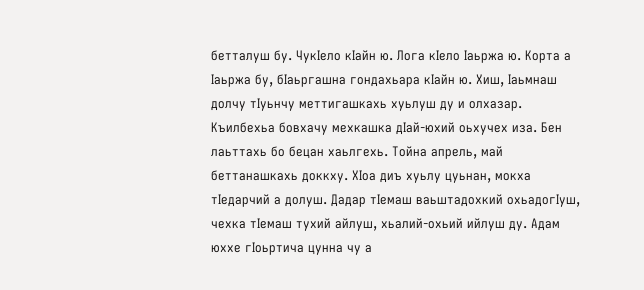бетталуш бу. ЧукӀело кӀайн ю. Лога кӀело Ӏаьржа ю. Корта а Ӏаьржа бу, бӀаьргашна гондахьара кӀайн ю. Хиш, Ӏаьмнаш долчу тӀуьнчу меттигашкахь хуьлуш ду и олхазар. Къилбехьа бовхачу мехкашка дӀай-юхий оьхучех иза. Бен лаьттахь бо бецан хаьлгехь. Тойна апрель, май беттанашкахь доккху. ХӀоа диъ хуьлу цуьнан, мокха тӀедарчий а долуш. Дадар тӀемаш ваьштадохкий охьадогӀуш, чехка тӀемаш тухий айлуш, хьалий-охьий ийлуш ду. Адам юххе гӀоьртича цунна чу а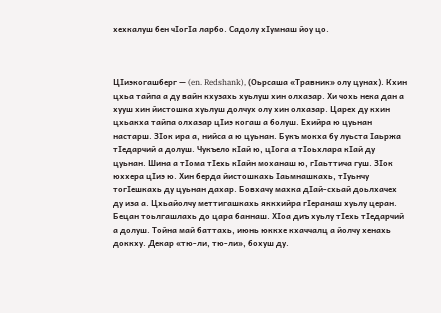хехкалуш бен чӀогӀа ларбо. Садолу хӀумнаш йоу цо.



ЦӀиэкогашберг — (en. Redshank), (Оьрсаша «Травник» олу цунах). Кхин цхьа тайпа а ду вайн кхузахь хуьлуш хин олхазар. Хи чохь нека дан а хууш хин йистошка хуьлуш долчух олу хин олхазар. Царех ду кхин цхьакха тайпа олхазар цӀиэ когаш а болуш. Ехийра ю цуьнан настарш. ЗӀок ира а, нийса а ю цуьнан. Букъ мокха бу луьста Ӏаьржа тӀедарчий а долуш. Чукъело кӀай ю, цӀога а тӀоьхлара кӀай ду цуьнан. Шина а тӀома тӀехь кӀайн моханаш ю, гӀаьттича гуш. ЗӀок юххера цӀиэ ю. Хин берда йистошкахь Ӏаьмнашкахь, тӀуьнчу тогӀешкахь ду цуьнан дахар. Бовхачу махка дӀай-схьай доьлхачех ду иза а. Цхьайолчу меттигашкахь яккхийра гӀеранаш хуьлу церан. Бецан тоьлгашлахь до цара баннаш. ХӀоа диъ хуьлу тӀехь тӀедарчий а долуш. Тойна май баттахь, июнь юккхе кхаччалц а йолчу хенахь доккху. Декар «тю-ли, тю-ли», бохуш ду.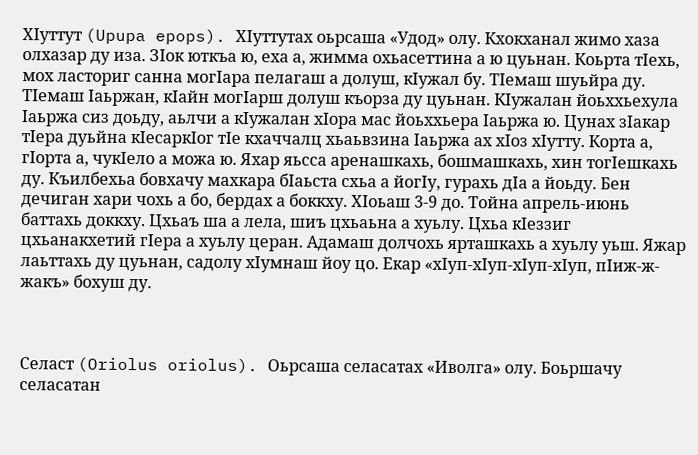ХӀуттут (Upupa epops). ХӀуттутах оьрсаша «Удод» олу. Кхокханал жимо хаза олхазар ду иза. ЗӀок юткъа ю, еха а, жимма охьасеттина а ю цуьнан. Коьрта тӀехь, мох ласториг санна могӀара пелагаш а долуш, кӀужал бу. ТӀемаш шуьйра ду. ТӀемаш Ӏаьржан, кӀайн могӀарш долуш къорза ду цуьнан. КӀужалан йоьххьехула Ӏаьржа сиз доьду, аьлчи а кӀужалан хӀора мас йоьххьера Ӏаьржа ю. Цунах зӀакар тӀера дуьйна кӀесаркӀог тӀе кхаччалц хьаьвзина Ӏаьржа ах хӀоз хӀутту. Корта а, гӀорта а, чукӀело а можа ю. Яхар яьсса аренашкахь, бошмашкахь, хин тогӀешкахь ду. Къилбехьа бовхачу махкара бӀаьста схьа а йогӀу, гурахь дӀа а йоьду. Бен дечиган хари чохь а бо, бердах а боккху. ХӀоьаш 3-9 до. Тойна апрель-июнь баттахь доккху. Цхьаъ ша а лела, шиъ цхьаьна а хуьлу. Цхьа кӀеззиг цхьанакхетий гӀера а хуьлу церан. Адамаш долчохь ярташкахь а хуьлу уьш. Яжар лаьттахь ду цуьнан, садолу хӀумнаш йоу цо. Екар «хӀуп-хӀуп-хӀуп-хӀуп, пӀиж-ж-жакъ» бохуш ду.



Селаст (Oriolus oriolus). Оьрсаша селасатах «Иволга» олу. Боьршачу селасатан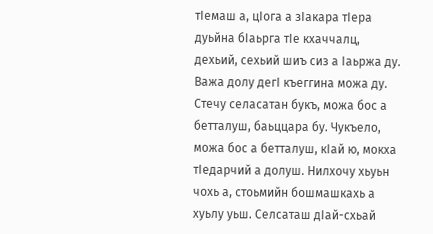тӀемаш а, цӀога а зӀакара тӀера дуьйна бӀаьрга тӀе кхаччалц, дехьий, сехьий шиъ сиз а Ӏаьржа ду. Важа долу дегӀ къеггина можа ду. Стечу селасатан букъ, можа бос а бетталуш, баьццара бу. Чукъело, можа бос а бетталуш, кӀай ю, мокха тӀедарчий а долуш. Нилхочу хьуьн чохь а, стоьмийн бошмашкахь а хуьлу уьш. Селсаташ дӀай-схьай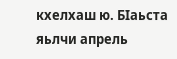кхелхаш ю. БӀаьста яьлчи апрель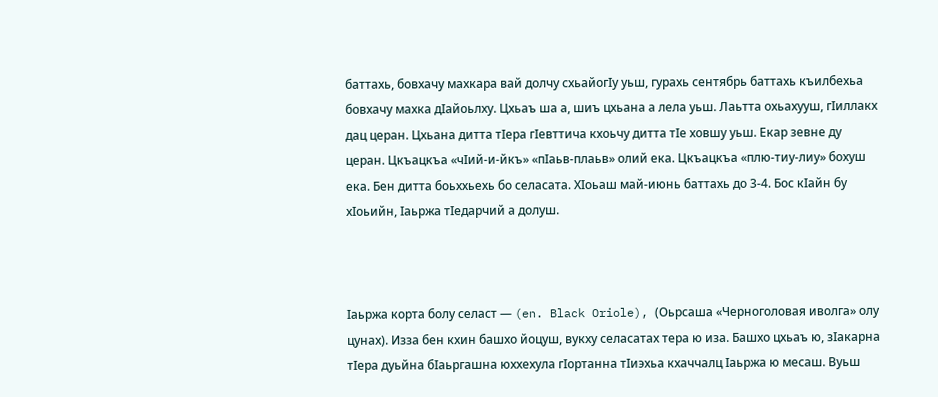баттахь, бовхачу махкара вай долчу схьайогӀу уьш, гурахь сентябрь баттахь къилбехьа бовхачу махка дӀайоьлху. Цхьаъ ша а, шиъ цхьана а лела уьш. Лаьтта охьахууш, гӀиллакх дац церан. Цхьана дитта тӀера гӀевттича кхоьчу дитта тӀе ховшу уьш. Екар зевне ду церан. Цкъацкъа «чӀий-и-йкъ» «пӀаьв-плаьв» олий ека. Цкъацкъа «плю-тиу-лиу» бохуш ека. Бен дитта боьххьехь бо селасата. ХӀоьаш май-июнь баттахь до 3-4. Бос кӀайн бу хӀоьийн, Ӏаьржа тӀедарчий а долуш.



Ӏаьржа корта болу селаст — (en. Black Oriole), (Оьрсаша «Черноголовая иволга» олу цунах). Изза бен кхин башхо йоцуш, вукху селасатах тера ю иза. Башхо цхьаъ ю, зӀакарна тӀера дуьйна бӀаьргашна юххехула гӀортанна тӀиэхьа кхаччалц Ӏаьржа ю месаш. Вуьш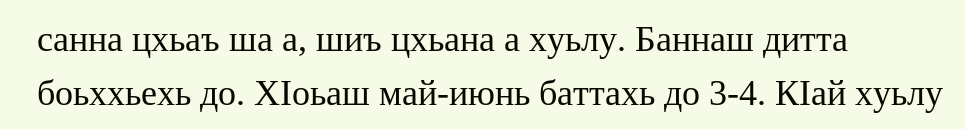санна цхьаъ ша а, шиъ цхьана а хуьлу. Баннаш дитта боьххьехь до. ХӀоьаш май-июнь баттахь до 3-4. КӀай хуьлу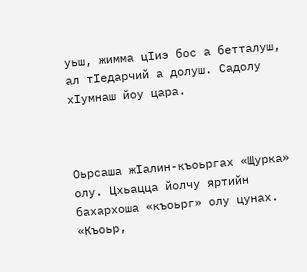уьш, жимма цӀиэ бос а бетталуш, ал тӀедарчий а долуш. Садолу хӀумнаш йоу цара.



Оьрсаша жӀалин-къоьргах «Щурка» олу. Цхьацца йолчу яртийн бахархоша «къоьрг» олу цунах. «Къоьр,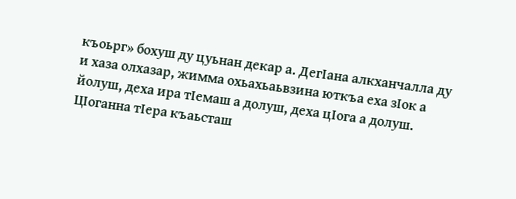къоьрг» бохуш ду цуьнан декар а. ДегӀана алкханчалла ду и хаза олхазар, жимма охьахьаьвзина юткъа еха зӀок а йолуш, деха ира тӀемаш а долуш, деха цӀога а долуш. ЦӀоганна тӀера къаьсташ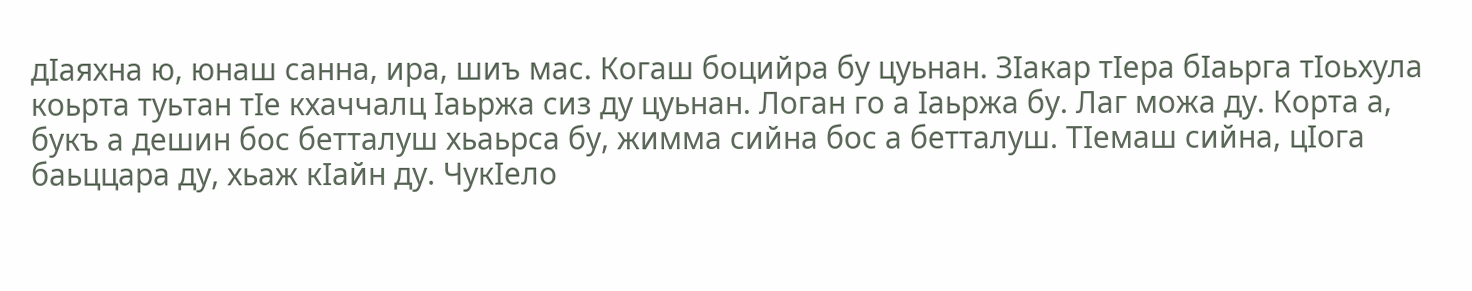дӀаяхна ю, юнаш санна, ира, шиъ мас. Когаш боцийра бу цуьнан. ЗӀакар тӀера бӀаьрга тӀоьхула коьрта туьтан тӀе кхаччалц Ӏаьржа сиз ду цуьнан. Логан го а Ӏаьржа бу. Лаг можа ду. Корта а, букъ а дешин бос бетталуш хьаьрса бу, жимма сийна бос а бетталуш. ТӀемаш сийна, цӀога баьццара ду, хьаж кӀайн ду. ЧукӀело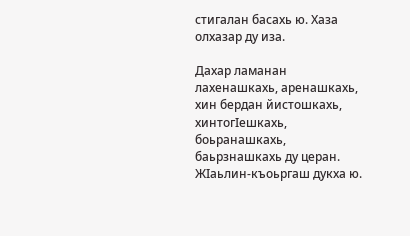стигалан басахь ю. Хаза олхазар ду иза.

Дахар ламанан лахенашкахь, аренашкахь, хин бердан йистошкахь, хинтогӀешкахь, боьранашкахь, баьрзнашкахь ду церан. ЖӀаьлин-къоьргаш дукха ю.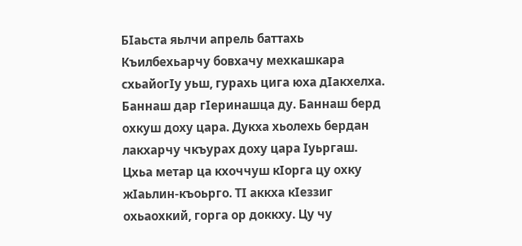БӀаьста яьлчи апрель баттахь Къилбехьарчу бовхачу мехкашкара схьайогӀу уьш, гурахь цига юха дӀакхелха. Баннаш дар гӀеринашца ду. Баннаш берд охкуш доху цара. Дукха хьолехь бердан лакхарчу чкъурах доху цара Ӏуьргаш. Цхьа метар ца кхоччуш кӀорга цу охку жӀаьлин-къоьрго. ТӀ аккха кӀеззиг охьаохкий, горга ор доккху. Цу чу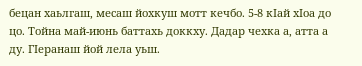бецан хаьлгаш, месаш йохкуш мотт кечбо. 5-8 кӀай хӀоа до цо. Тойна май-июнь баттахь доккху. Дадар чехка а, атта а ду. ГӀеранаш йой лела уьш.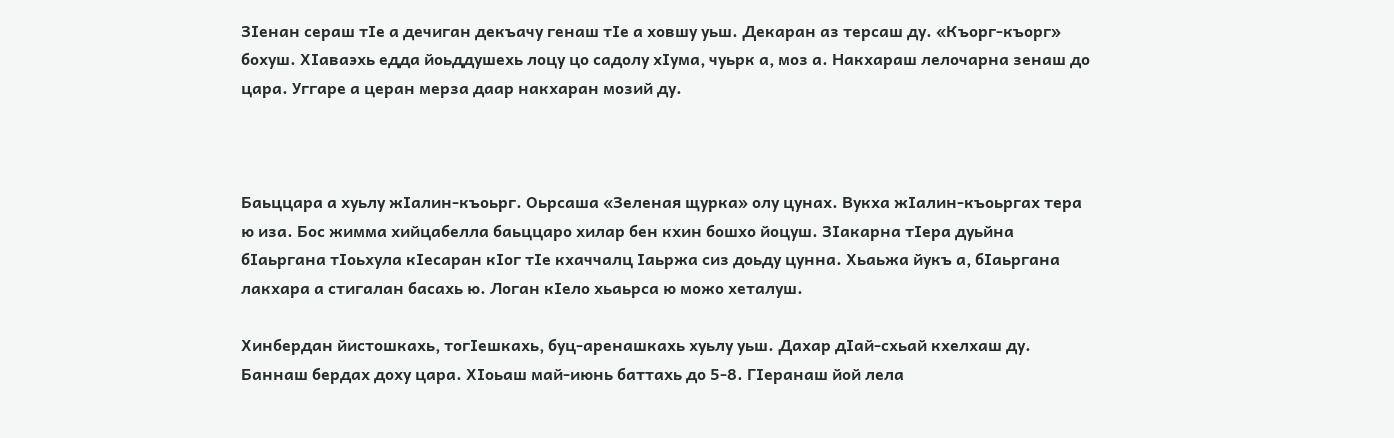ЗӀенан сераш тӀе а дечиган декъачу генаш тӀе а ховшу уьш. Декаран аз терсаш ду. «Къорг-къорг» бохуш. ХӀаваэхь едда йоьддушехь лоцу цо садолу хӀума, чуьрк а, моз а. Накхараш лелочарна зенаш до цара. Уггаре а церан мерза даар накхаран мозий ду.



Баьццара а хуьлу жӀалин-къоьрг. Оьрсаша «Зеленая щурка» олу цунах. Вукха жӀалин-къоьргах тера ю иза. Бос жимма хийцабелла баьццаро хилар бен кхин бошхо йоцуш. ЗӀакарна тӀера дуьйна бӀаьргана тӀоьхула кӀесаран кӀог тӀе кхаччалц Ӏаьржа сиз доьду цунна. Хьаьжа йукъ а, бӀаьргана лакхара а стигалан басахь ю. Логан кӀело хьаьрса ю можо хеталуш.

Хинбердан йистошкахь, тогӀешкахь, буц-аренашкахь хуьлу уьш. Дахар дӀай-схьай кхелхаш ду. Баннаш бердах доху цара. ХӀоьаш май-июнь баттахь до 5-8. ГӀеранаш йой лела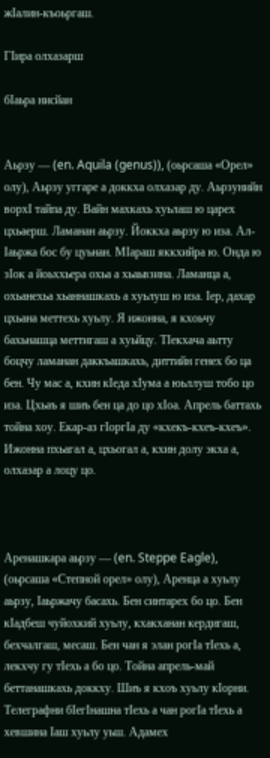жӀалин-къоьргаш.

ГӀира олхазарш

бӀаьра нисйан


Аьрзу — (en. Aquila (genus)), (оьрсаша «Орел» олу), Аьрзу уггаре а доккха олхазар ду. Аьрзунийн ворхI тайпа ду. Вайн махкахь хуьлаш ю царех цхьаерш. Ламанан аьрзу. Йоккха аьрзу ю иза. Ал-Ӏаьржа бос бу цуьнан. МӀараш яккхийра ю. Онда ю зӀок а йоьххьера охьа а хьаьвзина. Ламанца а, охьанехьа хьаннашкахь а хуьлуш ю иза. Ӏер, дахар цхьана меттехь хуьлу. Я ижонна, я кхоьчу бахьнашца меттигаш а хуьйцу. ТӀекхача аьтту боцчу ламанан даккъашкахь, диттийн генех бо ца бен. Чу мас а, кхин кӀеда хӀума а юьллуш тобо цо иза. Цхьаъ я шиъ бен ца до цо хӀоа. Апрель баттахь тойна хоу. Екар-аз гӀоргӀа ду «кхекъ-кхеъ-кхеъ». Ижонна пхьагал а, цхьогал а, кхин долу экха а, олхазар а лоцу цо.



Аренашкара аьрзу — (en. Steppe Eagle), (оьрсаша «Степной орел» олу), Аренца а хуьлу аьрзу, Ӏаьржачу басахь. Бен синтарех бо цо. Бен кӀадбеш чуйохкий хуьлу, кхакханан кердигаш, бехчалгаш, месаш. Бен чан я элан рогӀа тӀехь а, лекхчу гу тӀехь а бо цо. Тойна апрель-май беттанашкахь доккху. Шиъ я кхоъ хуьлу кӀорни. Телеграфни бӀегӀнашна тӀехь а чан рогӀа тӀехь а хевшина Ӏаш хуьлу уьш. Адамех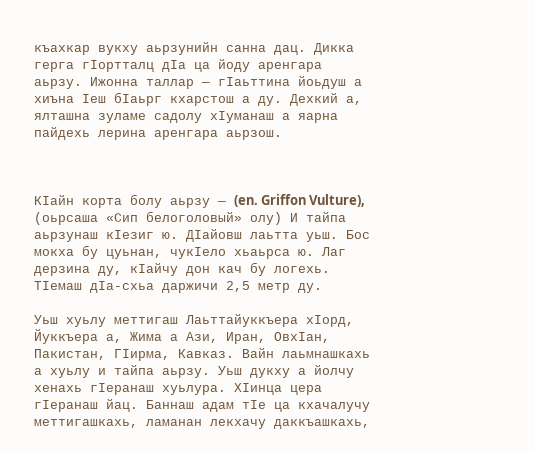къахкар вукху аьрзунийн санна дац. Дикка герга гӀортталц дӀа ца йоду аренгара аьрзу. Ижонна таллар — гӀаьттина йоьдуш а хиъна Ӏеш бӀаьрг кхарстош а ду. Дехкий а, ялташна зуламе садолу хӀуманаш а яарна пайдехь лерина аренгара аьрзош.



КӀайн корта болу аьрзу — (en. Griffon Vulture), (оьрсаша «Сип белоголовый» олу) И тайпа аьрзунаш кӀезиг ю. ДӀайовш лаьтта уьш. Бос мокха бу цуьнан, чукӀело хьаьрса ю. Лаг дерзина ду, кӀайчу дон кач бу логехь. ТӀемаш дӀа-схьа даржичи 2,5 метр ду.

Уьш хуьлу меттигаш Лаьттайуккъера хӀорд, Йуккъера а, Жима а Ази, Иран, ОвхӀан, Пакистан, ГӀирма, Кавказ. Вайн лаьмнашкахь а хуьлу и тайпа аьрзу. Уьш дукху а йолчу хенахь гӀеранаш хуьлура. ХӀинца цера гӀеранаш йац. Баннаш адам тӀе ца кхачалучу меттигашкахь, ламанан лекхачу даккъашкахь,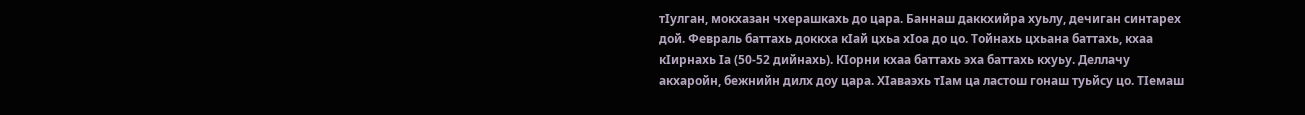тӀулган, мокхазан чхерашкахь до цара. Баннаш даккхийра хуьлу, дечиган синтарех дой. Февраль баттахь доккха кӀай цхьа хӀоа до цо. Тойнахь цхьана баттахь, кхаа кӀирнахь Ӏа (50-52 дийнахь). КӀорни кхаа баттахь эха баттахь кхуьу. Деллачу акхаройн, бежнийн дилх доу цара. ХӀаваэхь тӀам ца ластош гонаш туьйсу цо. ТӀемаш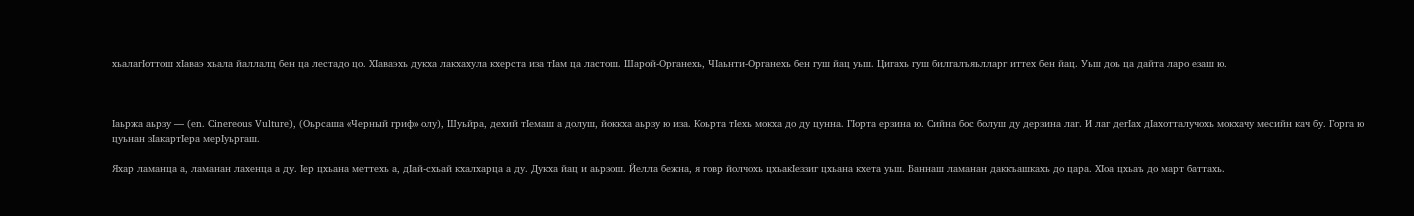хьалагӀоттош хӀаваэ хьала йаллалц бен ца лестадо цо. ХӀаваэхь дукха лакхахула кхерста иза тӀам ца ластош. Шарой-Органехь, ЧӀаьнти-Органехь бен гуш йац уьш. Цигахь гуш билгалъяьлларг иттех бен йац. Уьш доь ца дайта ларо езаш ю.



Ӏаьржа аьрзу — (en. Cinereous Vulture), (Оьрсаша «Черный гриф» олу), Шуьйра, дехий тӀемаш а долуш, йоккха аьрзу ю иза. Коьрта тӀехь мокха до ду цунна. ГӀорта ерзина ю. Сийна бос болуш ду дерзина лаг. И лаг дегӀах дӀахотталучохь мокхачу месийн кач бу. Горга ю цуьнан зӀакартӀера мерӀуьргаш.

Яхар ламанца а, ламанан лахенца а ду. Ӏер цхьана меттехь а, дӀай-схьай кхалхарца а ду. Дукха йац и аьрзош. Йелла бежна, я говр йолчохь цхьакӀеззиг цхьана кхета уьш. Баннаш ламанан даккъашкахь до цара. ХӀоа цхьаъ до март баттахь.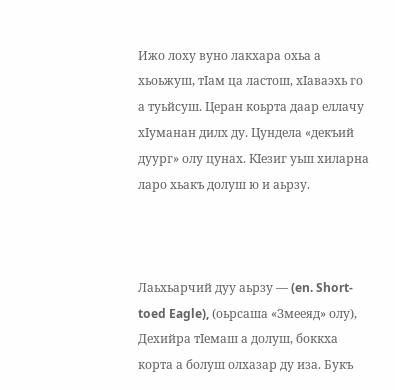Ижо лоху вуно лакхара охьа а хьоьжуш, тӀам ца ластош, хӀаваэхь го а туьйсуш. Церан коьрта даар еллачу хӀуманан дилх ду. Цундела «декъий дуург» олу цунах. КӀезиг уьш хиларна ларо хьакъ долуш ю и аьрзу.



Лаьхьарчий дуу аьрзу — (en. Short-toed Eagle), (оьрсаша «Змееяд» олу), Дехийра тӀемаш а долуш, боккха корта а болуш олхазар ду иза. Букъ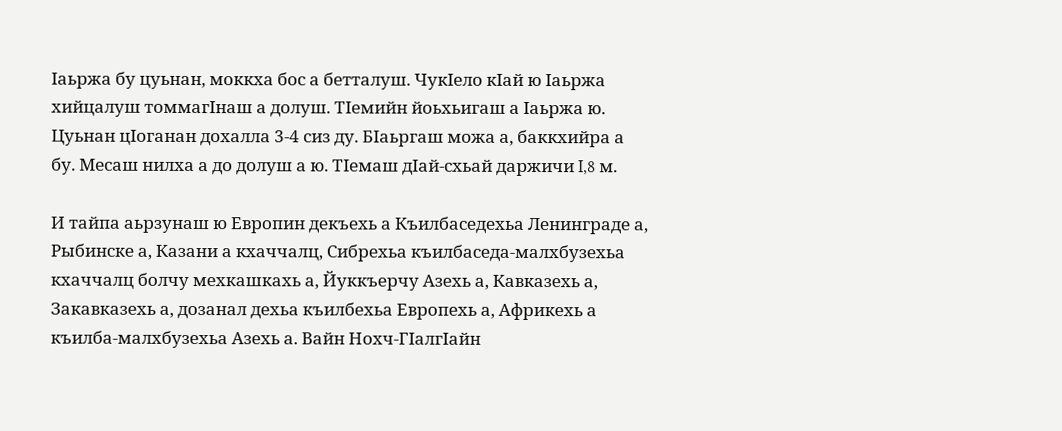Ӏаьржа бу цуьнан, моккха бос а бетталуш. ЧукӀело кӀай ю Ӏаьржа хийцалуш томмагӀнаш а долуш. ТӀемийн йоьхьигаш а Ӏаьржа ю. Цуьнан цӀоганан дохалла 3-4 сиз ду. БӀаьргаш можа а, баккхийра а бу. Месаш нилха а до долуш а ю. ТӀемаш дӀай-схьай даржичи I,8 м.

И тайпа аьрзунаш ю Европин декъехь а Къилбаседехьа Ленинграде а, Рыбинске а, Казани а кхаччалц, Сибрехьа къилбаседа-малхбузехьа кхаччалц болчу мехкашкахь а, Йуккъерчу Азехь а, Кавказехь а, Закавказехь а, дозанал дехьа къилбехьа Европехь а, Африкехь а къилба-малхбузехьа Азехь а. Вайн Нохч-ГӀалгӀайн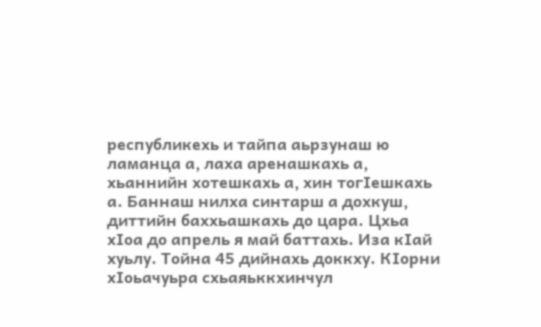республикехь и тайпа аьрзунаш ю ламанца а, лаха аренашкахь а, хьаннийн хотешкахь а, хин тогӀешкахь а. Баннаш нилха синтарш а дохкуш, диттийн баххьашкахь до цара. Цхьа хӀоа до апрель я май баттахь. Иза кӀай хуьлу. Тойна 45 дийнахь доккху. КӀорни хӀоьачуьра схьаяьккхинчул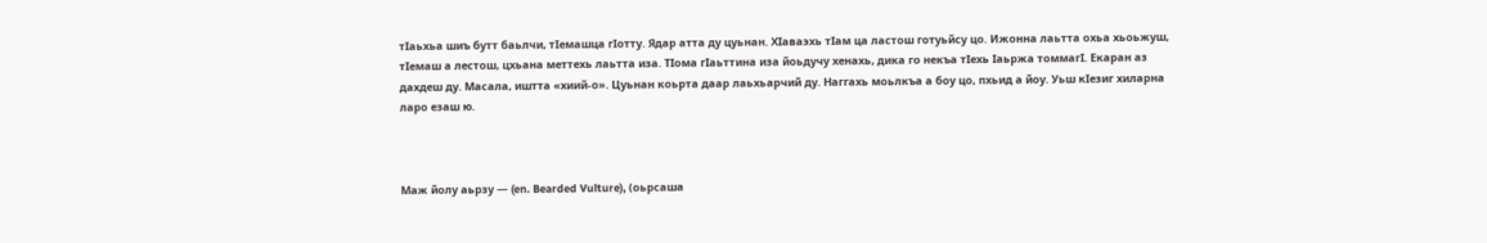тӀаьхьа шиъ бутт баьлчи, тӀемашца гӀотту. Ядар атта ду цуьнан. ХӀаваэхь тӀам ца ластош готуьйсу цо. Ижонна лаьтта охьа хьоьжуш, тӀемаш а лестош, цхьана меттехь лаьтта иза. ТӀома гӀаьттина иза йоьдучу хенахь, дика го некъа тӀехь Ӏаьржа томмагӀ. Екаран аз дахдеш ду. Масала, иштта «хиий-о». Цуьнан коьрта даар лаьхьарчий ду. Наггахь моьлкъа а боу цо, пхьид а йоу. Уьш кӀезиг хиларна ларо езаш ю.



Маж йолу аьрзу — (en. Bearded Vulture), (оьрсаша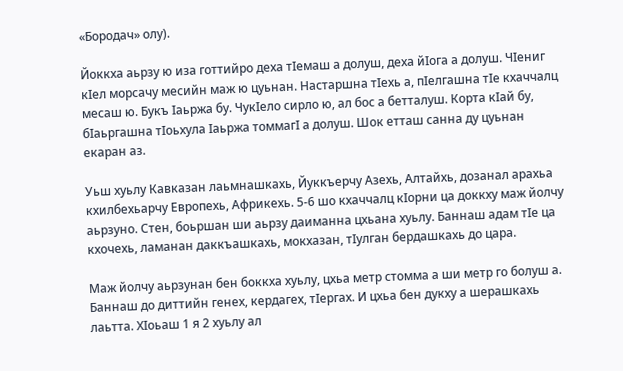«Бородач» олу).

Йоккха аьрзу ю иза готтийро деха тӀемаш а долуш, деха йӀога а долуш. ЧӀениг кӀел морсачу месийн маж ю цуьнан. Настаршна тӀехь а, пӀелгашна тӀе кхаччалц месаш ю. Букъ Ӏаьржа бу. ЧукӀело сирло ю, ал бос а бетталуш. Корта кӀай бу, бӀаьргашна тӀоьхула Ӏаьржа томмагӀ а долуш. Шок етташ санна ду цуьнан екаран аз.

Уьш хуьлу Кавказан лаьмнашкахь, Йуккъерчу Азехь, Алтайхь, дозанал арахьа кхилбехьарчу Европехь, Африкехь. 5-6 шо кхаччалц кӀорни ца доккху маж йолчу аьрзуно. Стен, боьршан ши аьрзу даиманна цхьана хуьлу. Баннаш адам тӀе ца кхочехь, ламанан даккъашкахь, мокхазан, тӀулган бердашкахь до цара.

Маж йолчу аьрзунан бен боккха хуьлу, цхьа метр стомма а ши метр го болуш а. Баннаш до диттийн генех, кердагех, тӀергах. И цхьа бен дукху а шерашкахь лаьтта. ХӀоьаш 1 я 2 хуьлу ал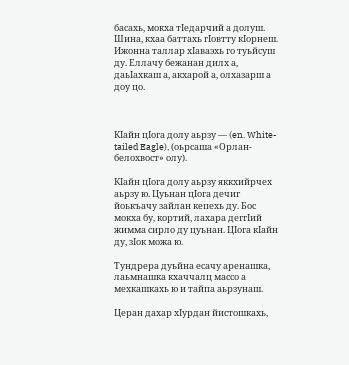басахь, мокха тӀедарчий а долуш. Шина, кхаа баттахь гӀовтту кӀорнеш. Ижонна таллар хӀаваэхь го туьйсуш ду. Еллачу бежанан дилх а, даьӀахкаш а, акхарой а, олхазарш а доу цо.



КӀайн цӀога долу аьрзу — (en. White-tailed Eagle), (оьрсаша «Орлан-белохвост» олу).

КӀайн цӀога долу аьрзу яккхийрчех аьрзу ю. Цуьнан цӀога дечиг йоькъачу зайлан кепехь ду. Бос мокха бу, кортий, лахара деггӀий жимма сирло ду цуьнан. ЦӀога кӀайн ду, зӀок можа ю.

Тундрера дуьйна есачу аренашка, лаьмнашка кхаччалц массо а мехкашкахь ю и тайпа аьрзунаш.

Церан дахар хӀурдан йистошкахь,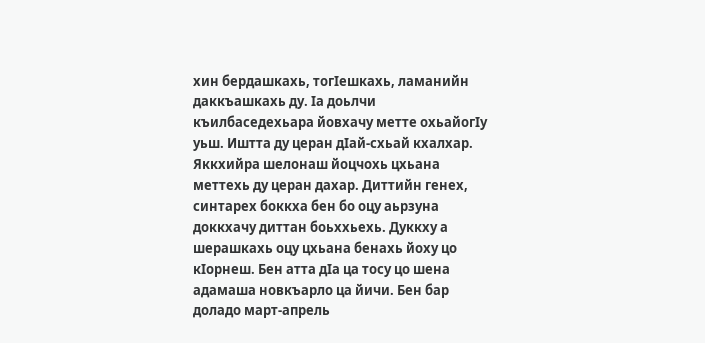хин бердашкахь, тогӀешкахь, ламанийн даккъашкахь ду. Ӏа доьлчи къилбаседехьара йовхачу метте охьайогӀу уьш. Иштта ду церан дӀай-схьай кхалхар. Яккхийра шелонаш йоцчохь цхьана меттехь ду церан дахар. Диттийн генех, синтарех боккха бен бо оцу аьрзуна доккхачу диттан боьххьехь. Дуккху а шерашкахь оцу цхьана бенахь йоху цо кӀорнеш. Бен атта дӀа ца тосу цо шена адамаша новкъарло ца йичи. Бен бар доладо март-апрель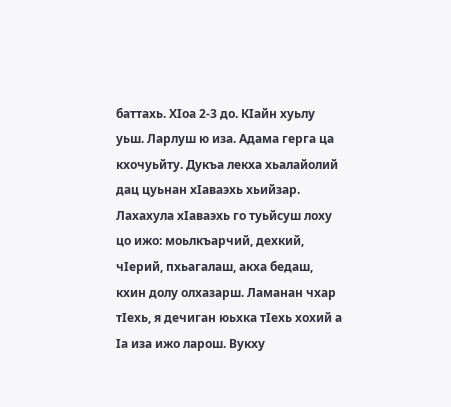баттахь. ХӀоа 2-3 до. КӀайн хуьлу уьш. Ларлуш ю иза. Адама герга ца кхочуьйту. Дукъа лекха хьалайолий дац цуьнан хӀаваэхь хьийзар. Лахахула хӀаваэхь го туьйсуш лоху цо ижо: моьлкъарчий, дехкий, чӀерий, пхьагалаш, акха бедаш, кхин долу олхазарш. Ламанан чхар тӀехь, я дечиган юьхка тӀехь хохий а Ӏа иза ижо ларош. Вукху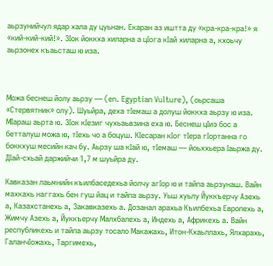аьрзунийчул ядар хала ду цуьнан. Екаран аз иштта ду «кра-кра-кра!» я «кий-кий-кий!». ЗӀок йоккха хиларна а цӀога кӀай хиларна а, кхоьчу аьрзонех къаьсташ ю иза.



Можа беснеш йолу аьрзу — (en. Egyptian Vulture), (оьрсаша «Стервятник» олу). Шуьйра, деха тӀемаш а долуш йоккха аьрзу ю иза. МӀараш аьрта ю. ЗӀок кӀезиг чухьаьвзина еха ю. Беснеш цӀиэ бос а бетталуш можа ю, тӀехь чо а боцуш. КӀесаран кӀог тӀера гӀортанна го боккхуш месийн кач бу. Аьрзу ша кӀай ю, тӀемаш — йоьххьера Ӏаьржа ду. ДӀай-схьай даржийчи 1,7 м шуьйра ду.

Кавказан лаьмнийн къилбаседехьа йолчу агӀор ю и тайпа аьрзунаш. Вайн махкахь наггахь бен гуш йац и тайпа аьрзу. Уьш хуьлу Йуккъерчу Азехь а, Казахстанехь а, Закавказехь а. Дозанал арахьа Къилбехьа Европехь а, Жимчу Азехь а, Йуккъерчу Малхбалехь а, Индехь а, Африкехь а. Вайн республикехь и тайпа аьрзу тосало Макажахь, Итон-Кхаьллахь, Ялхарахь, ГаланчӀожахь, Таргимехь,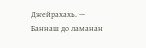Джейрахахь. — Баннаш до ламанан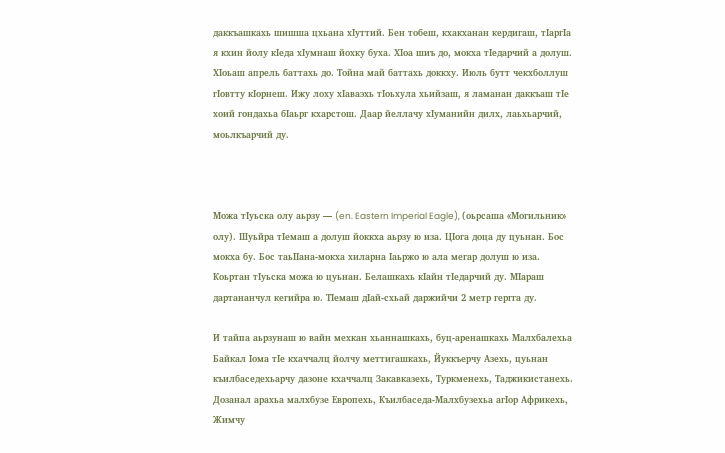даккъашкахь шишша цхьана хӀуттий. Бен тобеш, кхакханан кердигаш, тӀаргӀа я кхин йолу кӀеда хӀумнаш йохку буха. ХӀоа шиъ до, мокха тӀедарчий а долуш. ХӀоьаш апрель баттахь до. Тойна май баттахь доккху. Июль бутт чекхболлуш гӀовтту кӀорнеш. Ижу лоху хӀаваэхь тӀоьхула хьийзаш, я ламанан даккъаш тӀе хоий гондахьа бӀаьрг кхарстош. Даар йеллачу хӀуманийн дилх, лаьхьарчий, моьлкъарчий ду.



Можа тӀуьска олу аьрзу — (en. Eastern Imperial Eagle), (оьрсаша «Могильник» олу). Шуьйра тӀемаш а долуш йоккха аьрзу ю иза. ЦӀога доца ду цуьнан. Бос мокха бу. Бос таьӀӀана-мокха хиларна Ӏаьржо ю ала мегар долуш ю иза. Коьртан тӀуьска можа ю цуьнан. Белашкахь кӀайн тӀедарчий ду. МӀараш дартананчул кегийра ю. ТӀемаш дӀай-схьай даржийчи 2 метр гергга ду.

И тайпа аьрзунаш ю вайн мехкан хьаннашкахь, буц-аренашкахь Малхбалехьа Байкал Ӏома тӀе кхаччалц йолчу меттигашкахь, Йуккъерчу Азехь, цуьнан къилбаседехьарчу дазоне кхаччалц Закавказехь, Туркменехь, Таджикистанехь. Дозанал арахьа малхбузе Европехь, Къилбаседа-Малхбузехьа агӀор Африкехь, Жимчу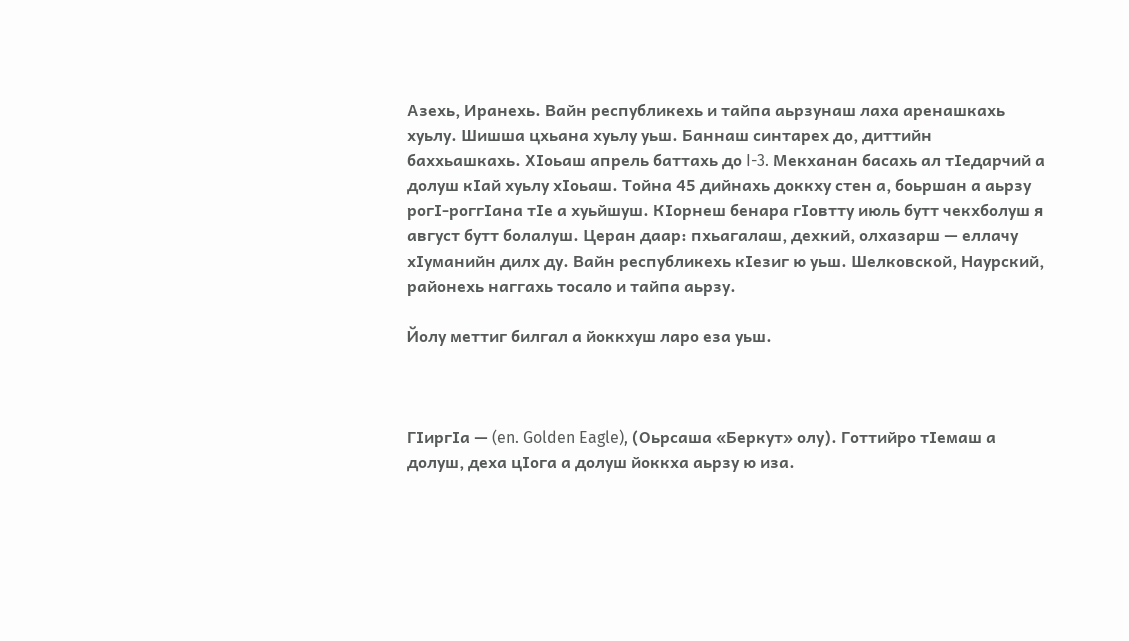Азехь, Иранехь. Вайн республикехь и тайпа аьрзунаш лаха аренашкахь хуьлу. Шишша цхьана хуьлу уьш. Баннаш синтарех до, диттийн баххьашкахь. ХӀоьаш апрель баттахь до I-3. Мекханан басахь ал тӀедарчий а долуш кӀай хуьлу хӀоьаш. Тойна 45 дийнахь доккху стен а, боьршан а аьрзу рогӀ-роггӀана тӀе а хуьйшуш. КӀорнеш бенара гӀовтту июль бутт чекхболуш я август бутт болалуш. Церан даар: пхьагалаш, дехкий, олхазарш — еллачу хӀуманийн дилх ду. Вайн республикехь кӀезиг ю уьш. Шелковской, Наурский, районехь наггахь тосало и тайпа аьрзу.

Йолу меттиг билгал а йоккхуш ларо еза уьш.



ГӀиргӀа — (en. Golden Eagle), (Оьрсаша «Беркут» олу). Готтийро тӀемаш а долуш, деха цӀога а долуш йоккха аьрзу ю иза.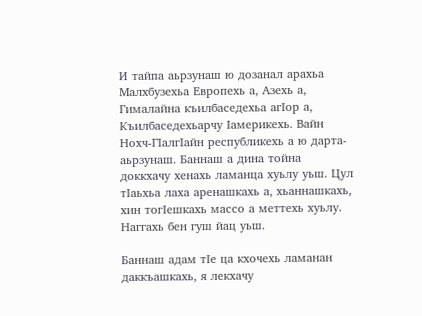И тайпа аьрзунаш ю дозанал арахьа Малхбузехьа Европехь а, Азехь а, Гималайна къилбаседехьа агӀор а, Къилбаседехьарчу Ӏамерикехь. Вайн Нохч-ГӀалгӀайн республикехь а ю дарта-аьрзунаш. Баннаш а дина тойна доккхачу хенахь ламанца хуьлу уьш. Цул тӀаьхьа лаха аренашкахь а, хьаннашкахь, хин тогӀешкахь массо а меттехь хуьлу. Наггахь бен гуш йац уьш.

Баннаш адам тӀе ца кхочехь ламанан даккъашкахь, я лекхачу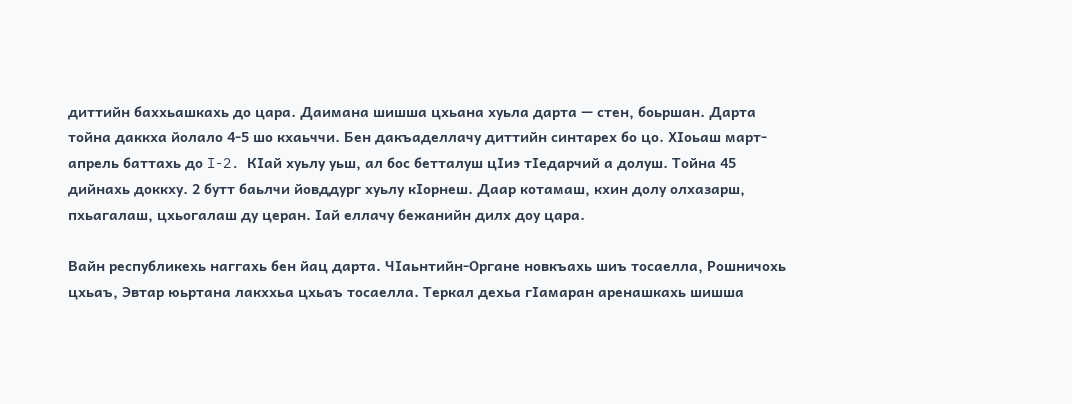диттийн баххьашкахь до цара. Даимана шишша цхьана хуьла дарта — стен, боьршан. Дарта тойна даккха йолало 4-5 шо кхаьччи. Бен дакъаделлачу диттийн синтарех бо цо. ХӀоьаш март-апрель баттахь до I-2. КӀай хуьлу уьш, ал бос бетталуш цӀиэ тӀедарчий а долуш. Тойна 45 дийнахь доккху. 2 бутт баьлчи йовддург хуьлу кӀорнеш. Даар котамаш, кхин долу олхазарш, пхьагалаш, цхьогалаш ду церан. Ӏай еллачу бежанийн дилх доу цара.

Вайн республикехь наггахь бен йац дарта. ЧӀаьнтийн-Органе новкъахь шиъ тосаелла, Рошничохь цхьаъ, Эвтар юьртана лакххьа цхьаъ тосаелла. Теркал дехьа гӀамаран аренашкахь шишша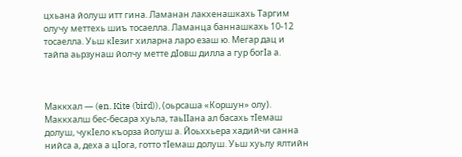цхьана йолуш итт гина. Ламанан лакхенашкахь Таргим олучу меттехь шиъ тосаелла. Ламанца баннашкахь 10-12 тосаелла. Уьш кӀезиг хиларна ларо езаш ю. Мегар дац и тайпа аьрзунаш йолчу метте дӀовш дилла а гур богӀа а.



Маккхал — (en. Kite (bird)), (оьрсаша «Коршун» олу). Маккхалш бес-бесара хуьла, таьӀӀана ал басахь тӀемаш долуш, чукӀело къорза йолуш а. Йоьххьера хадийчи санна нийса а, деха а цӀога, готто тӀемаш долуш. Уьш хуьлу ялтийн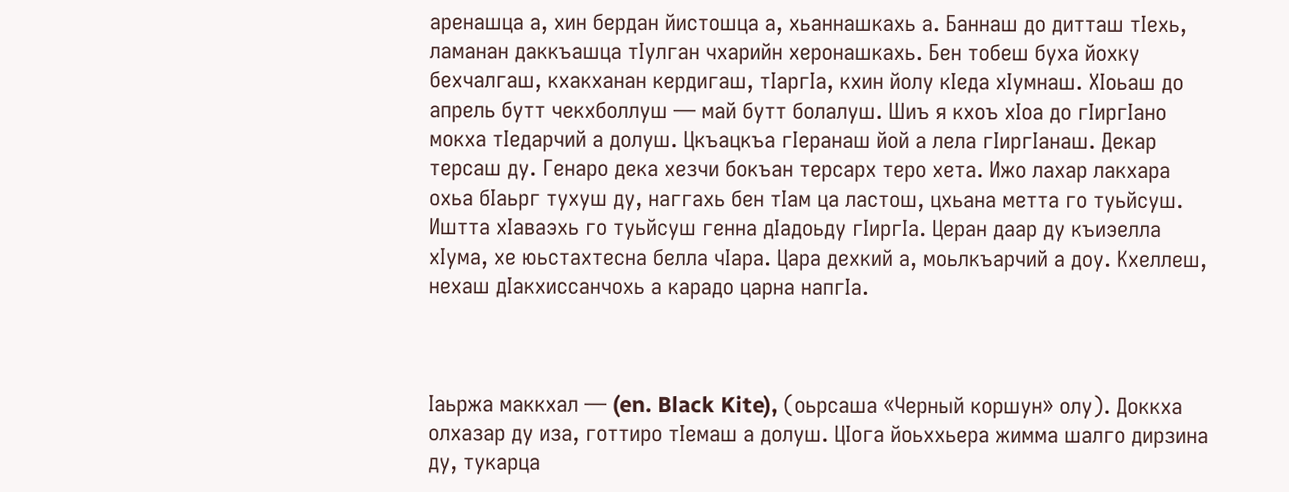аренашца а, хин бердан йистошца а, хьаннашкахь а. Баннаш до дитташ тӀехь, ламанан даккъашца тӀулган чхарийн херонашкахь. Бен тобеш буха йохку бехчалгаш, кхакханан кердигаш, тӀаргӀа, кхин йолу кӀеда хӀумнаш. ХӀоьаш до апрель бутт чекхболлуш — май бутт болалуш. Шиъ я кхоъ хӀоа до гӀиргӀано мокха тӀедарчий а долуш. Цкъацкъа гӀеранаш йой а лела гӀиргӀанаш. Декар терсаш ду. Генаро дека хезчи бокъан терсарх теро хета. Ижо лахар лакхара охьа бӀаьрг тухуш ду, наггахь бен тӀам ца ластош, цхьана метта го туьйсуш. Иштта хӀаваэхь го туьйсуш генна дӀадоьду гӀиргӀа. Церан даар ду къиэелла хӀума, хе юьстахтесна белла чӀара. Цара дехкий а, моьлкъарчий а доу. Кхеллеш, нехаш дӀакхиссанчохь а карадо царна напгӀа.



Ӏаьржа маккхал — (en. Black Kite), (оьрсаша «Черный коршун» олу). Доккха олхазар ду иза, готтиро тӀемаш а долуш. ЦӀога йоьххьера жимма шалго дирзина ду, тукарца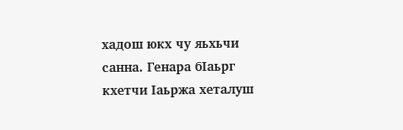хадош юкх чу яьхьчи санна. Генара бӀаьрг кхетчи Ӏаьржа хеталуш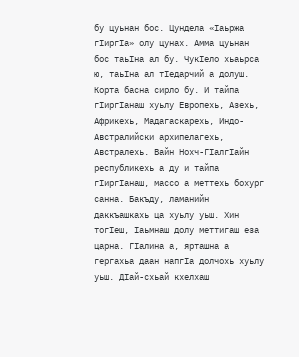бу цуьнан бос. Цундела «Ӏаьржа гӀиргӀа» олу цунах. Амма цуьнан бос таьӀна ал бу. ЧукӀело хьаьрса ю, таьӀна ал тӀедарчий а долуш. Корта басна сирло бу. И тайпа гӀиргӀанаш хуьлу Европехь, Азехь, Африкехь, Мадагаскарехь, Индо-Австралийски архипелагехь, Австралехь. Вайн Нохч-ГӀалгӀайн республикехь а ду и тайпа гӀиргӀанаш, массо а меттехь бохург санна. Бакъду, ламанийн даккъашкахь ца хуьлу уьш. Хин тогӀеш, Ӏаьмнаш долу меттигаш еза царна. ГӀалина а, ярташна а гергахьа даан напгӀа долчохь хуьлу уьш. ДӀай-схьай кхелхаш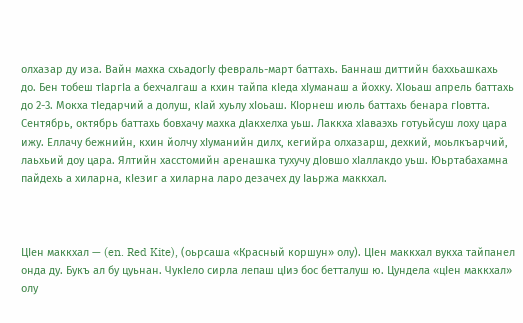олхазар ду иза. Вайн махка схьадогӀу февраль-март баттахь. Баннаш диттийн баххьашкахь до. Бен тобеш тӀаргӀа а бехчалгаш а кхин тайпа кӀеда хӀуманаш а йохку. ХӀоьаш апрель баттахь до 2-3. Мокха тӀедарчий а долуш, кӀай хуьлу хӀоьаш. КӀорнеш июль баттахь бенара гӀовтта. Сентябрь, октябрь баттахь бовхачу махка дӀакхелха уьш. Лаккха хӀаваэхь готуьйсуш лоху цара ижу. Еллачу бежнийн, кхин йолчу хӀуманийн дилх, кегийра олхазарш, дехкий, моьлкъарчий, лаьхьий доу цара. Ялтийн хасстомийн аренашка тухучу дӀовшо хӀаллакдо уьш. Юьртабахамна пайдехь а хиларна, кӀезиг а хиларна ларо дезачех ду Ӏаьржа маккхал.



ЦӀен маккхал — (en. Red Kite), (оьрсаша «Красный коршун» олу). ЦӀен маккхал вукха тайпанел онда ду. Букъ ал бу цуьнан. ЧукӀело сирла лепаш цӀиэ бос бетталуш ю. Цундела «цӀен маккхал» олу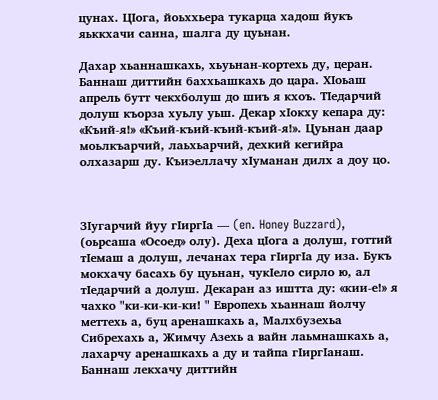цунах. ЦӀога, йоьххьера тукарца хадош йукъ яьккхачи санна, шалга ду цуьнан.

Дахар хьаннашкахь, хьуьнан-кортехь ду, церан. Баннаш диттийн баххьашкахь до цара. ХӀоьаш апрель бутт чекхболуш до шиъ я кхоъ. ТӀедарчий долуш къорза хуьлу уьш. Декар хӀокху кепара ду: «Къий-я!» «Къий-къий-къий-къий-я!». Цуьнан даар моьлкъарчий, лаьхьарчий, дехкий кегийра олхазарш ду. Къиэеллачу хӀуманан дилх а доу цо.



ЗӀугарчий йуу гӀиргӀа — (en. Honey Buzzard), (оьрсаша «Осоед» олу). Деха цӀога а долуш, готтий тӀемаш а долуш, лечанах тера гӀиргӀа ду иза. Букъ мокхачу басахь бу цуьнан, чукӀело сирло ю, ал тӀедарчий а долуш. Декаран аз иштта ду: «кии-е!» я чахко "ки-ки-ки-ки! " Европехь хьаннаш йолчу меттехь а, буц аренашкахь а, Малхбузехьа Сибрехахь а, Жимчу Азехь а вайн лаьмнашкахь а, лахарчу аренашкахь а ду и тайпа гӀиргӀанаш. Баннаш лекхачу диттийн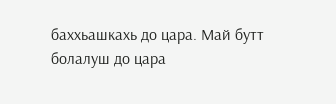баххьашкахь до цара. Май бутт болалуш до цара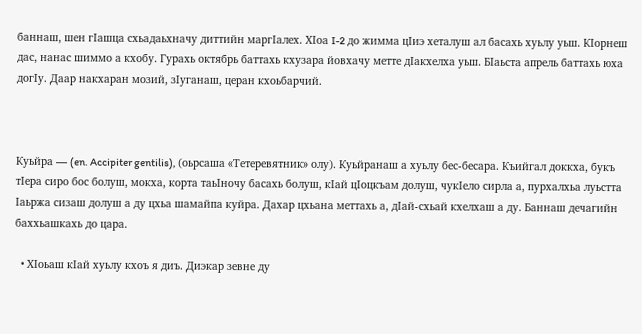баннаш, шен гӀашца схьадаьхначу диттийн маргӀалех. ХӀоа I-2 до жимма цӀиэ хеталуш ал басахь хуьлу уьш. КӀорнеш дас, нанас шиммо а кхобу. Гурахь октябрь баттахь кхузара йовхачу метте дӀакхелха уьш. БӀаьста апрель баттахь юха догӀу. Даар накхаран мозий, зӀуганаш, церан кхоьбарчий.



Куьйра — (en. Accipiter gentilis), (оьрсаша «Тетеревятник» олу). Куьйранаш а хуьлу бес-бесара. Къийгал доккха, букъ тӀера сиро бос болуш, мокха, корта таьӀночу басахь болуш, кӀай цӀоцкъам долуш, чукӀело сирла а, пурхалхьа луьстта Ӏаьржа сизаш долуш а ду цхьа шамайпа куйра. Дахар цхьана меттахь а, дӀай-схьай кхелхаш а ду. Баннаш дечагийн баххьашкахь до цара.

  • ХӀоьаш кӀай хуьлу кхоъ я диъ. Диэкар зевне ду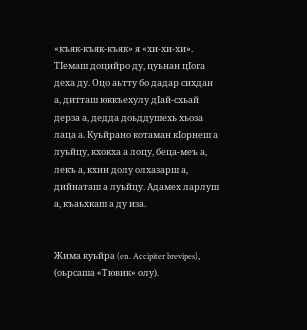«къяк-къяк-къяк» я «хи-хи-хи». ТӀемаш доцийро ду, цуьнан цӀога деха ду. Оцо аьтту бо дадар сихдан а, дитташ юккъехулу дӀай-схьай дерза а, дедда доьддушехь хьоза лаца а. Куьйрано котаман кӀорнеш а луьйцу, кхокха а лоцу, беца-меъ а, лекъ а, кхин долу олхазарш а, дийнаташ а луьйцу. Адамех ларлуш а, къаьхкаш а ду иза.


Жима куьйра (en. Accipiter brevipes), (оьрсаша «Тювик» олу).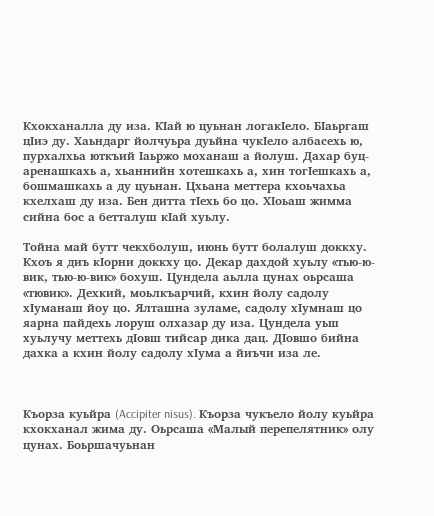Кхокханалла ду иза. КӀай ю цуьнан логакӀело. БӀаьргаш цӀиэ ду. Хаьндарг йолчуьра дуьйна чукӀело албасехь ю, пурхалхьа юткъий Ӏаьржо моханаш а йолуш. Дахар буц-аренашкахь а, хьаннийн хотешкахь а, хин тогӀешкахь а, бошмашкахь а ду цуьнан. Цхьана меттера кхоьчахьа кхелхаш ду иза. Бен дитта тӀехь бо цо. ХӀоьаш жимма сийна бос а бетталуш кӀай хуьлу.

Тойна май бутт чекхболуш, июнь бутт болалуш доккху. Кхоъ я диъ кӀорни доккху цо. Декар дахдой хуьлу «тью-ю-вик, тью-ю-вик» бохуш. Цундела аьлла цунах оьрсаша «тювик». Дехкий, моьлкъарчий, кхин йолу садолу хӀуманаш йоу цо. Ялташна зуламе, садолу хӀумнаш цо яарна пайдехь лоруш олхазар ду иза. Цундела уьш хуьлучу меттехь дӀовш тийсар дика дац. ДӀовшо бийна дахка а кхин йолу садолу хӀума а йиъчи иза ле.



Къорза куьйра (Accipiter nisus). Къорза чукъело йолу куьйра кхокханал жима ду. Оьрсаша «Малый перепелятник» олу цунах. Боьршачуьнан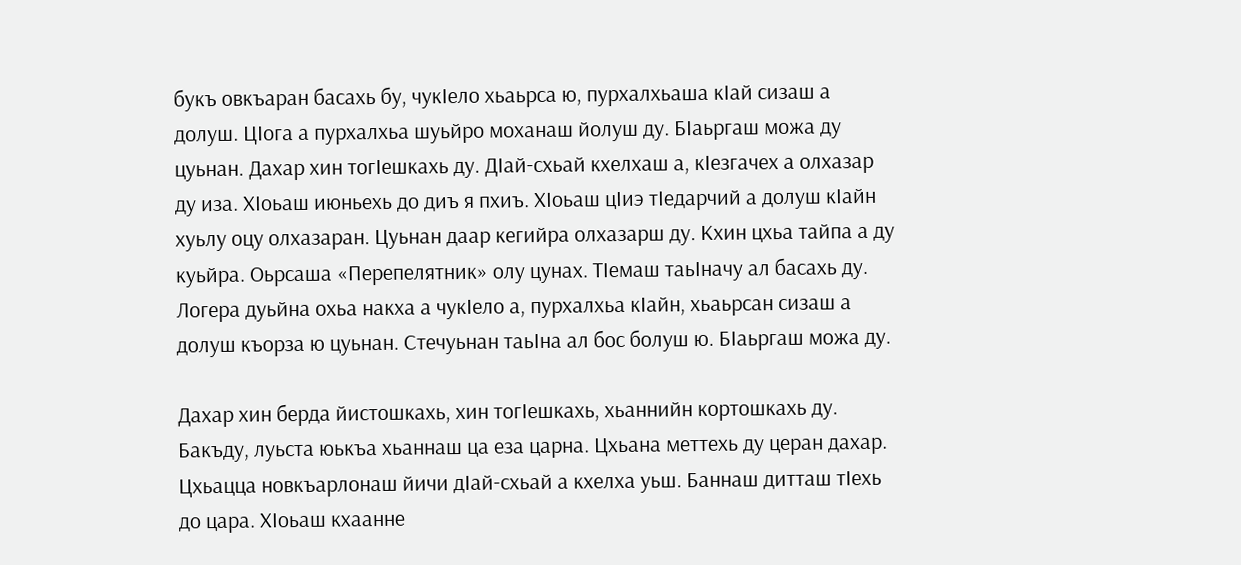букъ овкъаран басахь бу, чукӀело хьаьрса ю, пурхалхьаша кӀай сизаш а долуш. ЦӀога а пурхалхьа шуьйро моханаш йолуш ду. БӀаьргаш можа ду цуьнан. Дахар хин тогӀешкахь ду. ДӀай-схьай кхелхаш а, кӀезгачех а олхазар ду иза. ХӀоьаш июньехь до диъ я пхиъ. ХӀоьаш цӀиэ тӀедарчий а долуш кӀайн хуьлу оцу олхазаран. Цуьнан даар кегийра олхазарш ду. Кхин цхьа тайпа а ду куьйра. Оьрсаша «Перепелятник» олу цунах. ТӀемаш таьӀначу ал басахь ду. Логера дуьйна охьа накха а чукӀело а, пурхалхьа кӀайн, хьаьрсан сизаш а долуш къорза ю цуьнан. Стечуьнан таьӀна ал бос болуш ю. БӀаьргаш можа ду.

Дахар хин берда йистошкахь, хин тогӀешкахь, хьаннийн кортошкахь ду. Бакъду, луьста юькъа хьаннаш ца еза царна. Цхьана меттехь ду церан дахар. Цхьацца новкъарлонаш йичи дӀай-схьай а кхелха уьш. Баннаш дитташ тӀехь до цара. ХӀоьаш кхаанне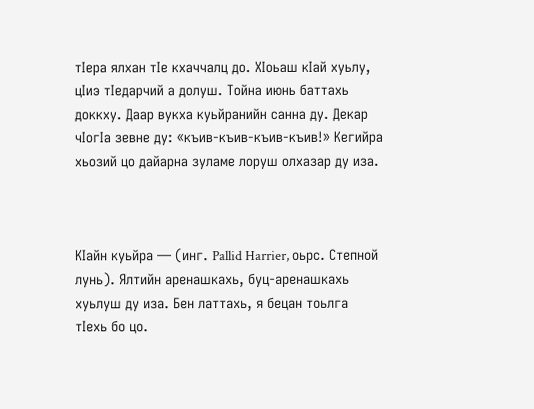тӀера ялхан тӀе кхаччалц до. ХӀоьаш кӀай хуьлу, цӀиэ тӀедарчий а долуш. Тойна июнь баттахь доккху. Даар вукха куьйранийн санна ду. Декар чӀогӀа зевне ду: «къив-къив-къив-къив!» Кегийра хьозий цо дайарна зуламе лоруш олхазар ду иза.



КӀайн куьйра — (инг. Pallid Harrier, оьрс. Степной лунь). Ялтийн аренашкахь, буц-аренашкахь хуьлуш ду иза. Бен латтахь, я бецан тоьлга тӀехь бо цо.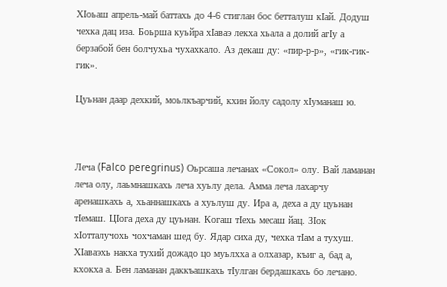ХӀоьаш апрель-май баттахь до 4-6 стиглан бос бетталуш кӀай. Додуш чехка дац иза. Боьрша куьйра хӀаваэ лекха хьала а долий агӀу а берзабой бен болчухьа чухахкало. Аз декаш ду: «пир-р-р», «гик-гик-гик».

Цуьнан даар дехкий, моьлкъарчий, кхин йолу садолу хӀуманаш ю.



Леча (Falco peregrinus) Оьрсаша лечанах «Сокол» олу. Вай ламанан леча олу, лаьмнашкахь леча хуьлу дела. Амма леча лахарчу аренашкахь а, хьаннашкахь а хуьлуш ду. Ира а, деха а ду цуьнан тӀемаш. ЦӀога деха ду цуьнан. Когаш тӀехь месаш йац. ЗӀок хӀотталучохь чохчаман шед бу. Ядар сиха ду, чехка тӀам а тухуш. ХӀаваэхь накха тухий дожадо цо муьлхха а олхазар, къиг а, бад а, кхокха а. Бен ламанан даккъашкахь тӀулган бердашкахь бо лечано.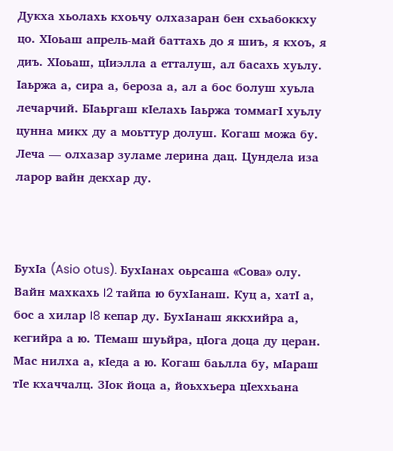Дукха хьолахь кхоьчу олхазаран бен схьабоккху цо. ХӀоьаш апрель-май баттахь до я шиъ, я кхоъ, я диъ. ХӀоьаш, цӀиэлла а етталуш, ал басахь хуьлу. Ӏаьржа а, сира а, бероза а, ал а бос болуш хуьла лечарчий. БӀаьргаш кӀелахь Ӏаьржа томмагӀ хуьлу цунна микх ду а моьттур долуш. Когаш можа бу. Леча — олхазар зуламе лерина дац. Цундела иза ларор вайн декхар ду.



БухӀа (Asio otus). БухӀанах оьрсаша «Сова» олу. Вайн махкахь I2 тайпа ю бухӀанаш. Куц а, хатӀ а, бос а хилар I8 кепар ду. БухӀанаш яккхийра а, кегийра а ю. ТӀемаш шуьйра, цӀога доца ду церан. Мас нилха а, кӀеда а ю. Когаш баьлла бу, мӀараш тӀе кхаччалц. ЗӀок йоца а, йоьххьера цӀеххьана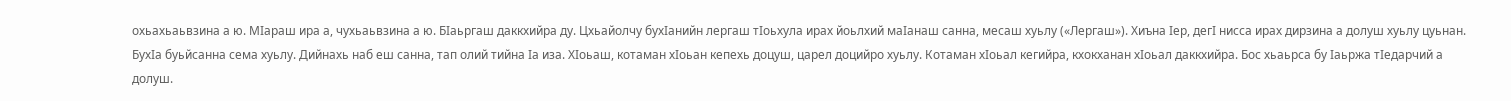охьахьаьвзина а ю. МӀараш ира а, чухьаьвзина а ю. БӀаьргаш даккхийра ду. Цхьайолчу бухӀанийн лергаш тӀоьхула ирах йоьлхий маӀанаш санна, месаш хуьлу («Лергаш»). Хиъна Ӏер, дегӀ нисса ирах дирзина а долуш хуьлу цуьнан. БухӀа буьйсанна сема хуьлу. Дийнахь наб еш санна, тап олий тийна Ӏа иза. ХӀоьаш, котаман хӀоьан кепехь доцуш, царел доцийро хуьлу. Котаман хӀоьал кегийра, кхокханан хӀоьал даккхийра. Бос хьаьрса бу Ӏаьржа тӀедарчий а долуш.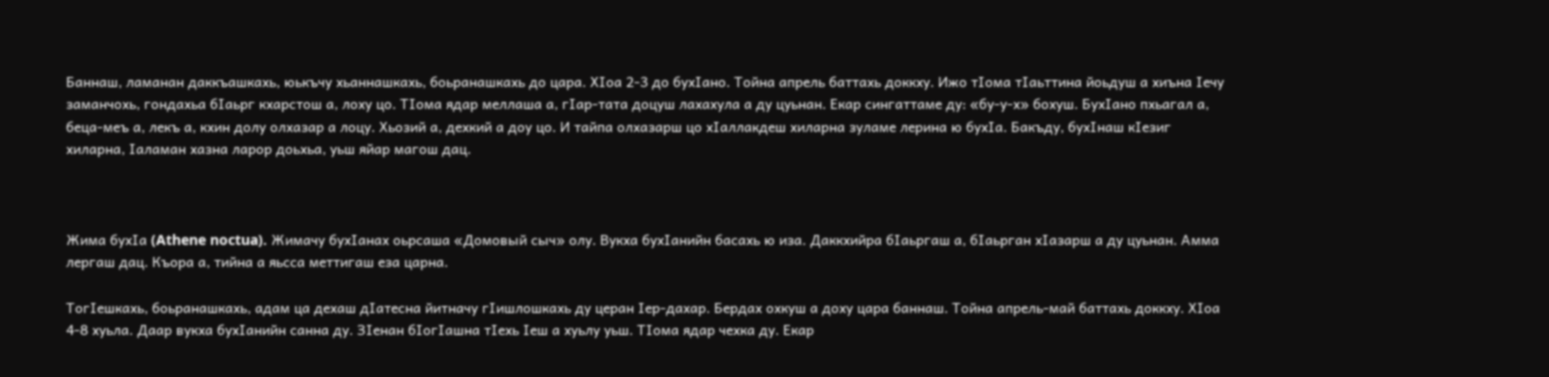Баннаш, ламанан даккъашкахь, юькъчу хьаннашкахь, боьранашкахь до цара. ХӀоа 2-3 до бухӀано. Тойна апрель баттахь доккху. Ижо тӀома тӀаьттина йоьдуш а хиъна Ӏечу заманчохь, гондахьа бӀаьрг кхарстош а, лоху цо. ТӀома ядар меллаша а, гӀар-тата доцуш лахахула а ду цуьнан. Екар сингаттаме ду: «бу-у-х» бохуш. БухӀано пхьагал а, беца-меъ а, лекъ а, кхин долу олхазар а лоцу. Хьозий а, дехкий а доу цо. И тайпа олхазарш цо хӀаллакдеш хиларна зуламе лерина ю бухӀа. Бакъду, бухIнаш кӀезиг хиларна, Ӏаламан хазна ларор доьхьа, уьш яйар магош дац.



Жима бухӀа (Athene noctua). Жимачу бухӀанах оьрсаша «Домовый сыч» олу. Вукха бухӀанийн басахь ю иза. Даккхийра бӀаьргаш а, бӀаьрган хӀазарш а ду цуьнан. Амма лергаш дац. Къора а, тийна а яьсса меттигаш еза царна.

ТогӀешкахь, боьранашкахь, адам ца дехаш дӀатесна йитначу гӀишлошкахь ду церан Ӏер-дахар. Бердах охкуш а доху цара баннаш. Тойна апрель-май баттахь доккху. ХӀоа 4-8 хуьла. Даар вукха бухӀанийн санна ду. ЗӀенан бӀогӀашна тӀехь Ӏеш а хуьлу уьш. ТӀома ядар чехка ду. Екар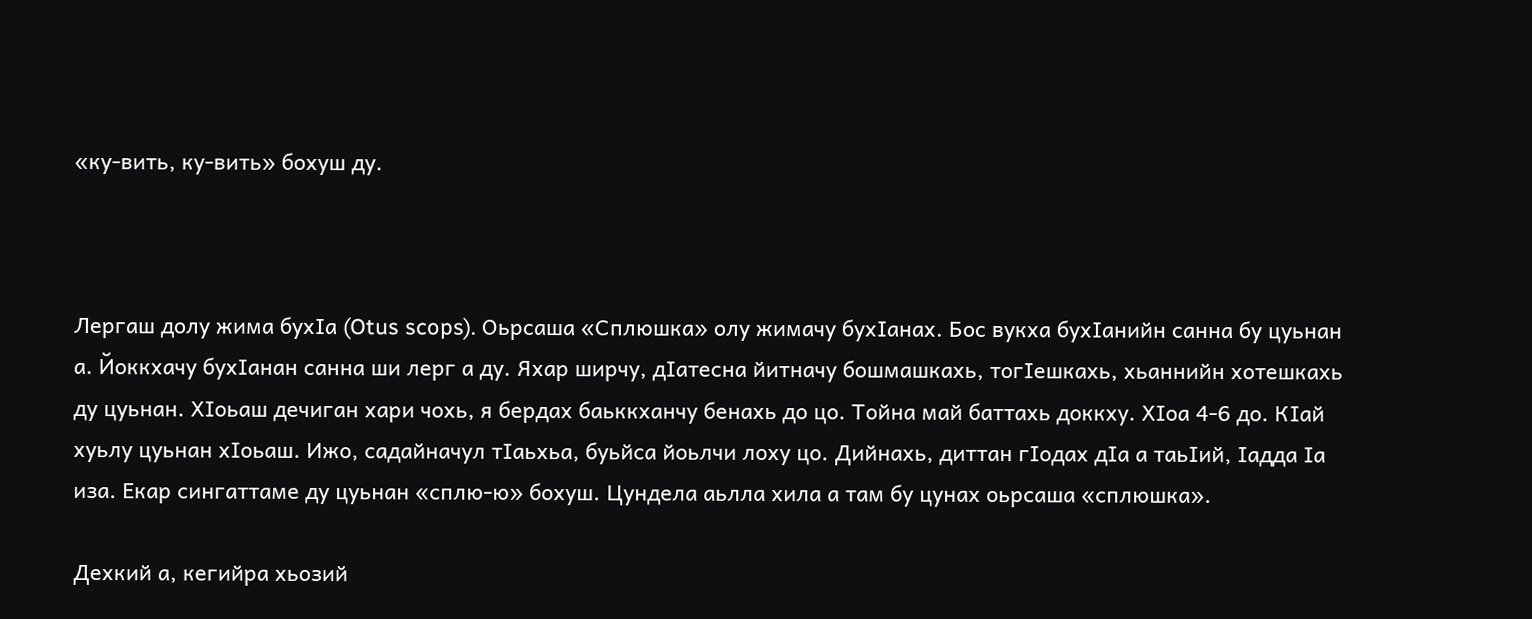«ку-вить, ку-вить» бохуш ду.



Лергаш долу жима бухӀа (Otus scops). Оьрсаша «Сплюшка» олу жимачу бухӀанах. Бос вукха бухӀанийн санна бу цуьнан а. Йоккхачу бухӀанан санна ши лерг а ду. Яхар ширчу, дӀатесна йитначу бошмашкахь, тогӀешкахь, хьаннийн хотешкахь ду цуьнан. ХӀоьаш дечиган хари чохь, я бердах баьккханчу бенахь до цо. Тойна май баттахь доккху. ХӀоа 4-6 до. КӀай хуьлу цуьнан хӀоьаш. Ижо, садайначул тӀаьхьа, буьйса йоьлчи лоху цо. Дийнахь, диттан гӀодах дӀа а таьӀий, Ӏадда Ӏа иза. Екар сингаттаме ду цуьнан «сплю-ю» бохуш. Цундела аьлла хила а там бу цунах оьрсаша «сплюшка».

Дехкий а, кегийра хьозий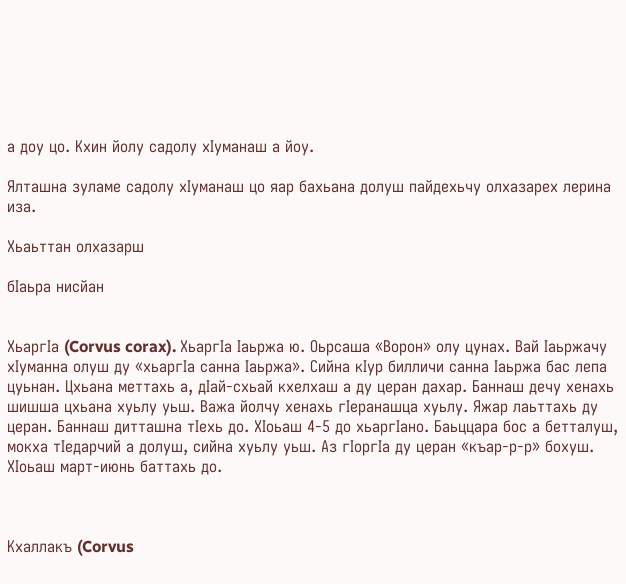а доу цо. Кхин йолу садолу хӀуманаш а йоу.

Ялташна зуламе садолу хӀуманаш цо яар бахьана долуш пайдехьчу олхазарех лерина иза.

Хьаьттан олхазарш

бӀаьра нисйан


ХьаргӀа (Corvus corax). ХьаргӀа Ӏаьржа ю. Оьрсаша «Ворон» олу цунах. Вай Ӏаьржачу хӀуманна олуш ду «хьаргӀа санна Ӏаьржа». Сийна кӀур билличи санна Ӏаьржа бас лепа цуьнан. Цхьана меттахь а, дӀай-схьай кхелхаш а ду церан дахар. Баннаш дечу хенахь шишша цхьана хуьлу уьш. Важа йолчу хенахь гӀеранашца хуьлу. Яжар лаьттахь ду церан. Баннаш дитташна тӀехь до. ХӀоьаш 4-5 до хьаргӀано. Баьццара бос а бетталуш, мокха тӀедарчий а долуш, сийна хуьлу уьш. Аз гӀоргӀа ду церан «къар-р-р» бохуш. ХӀоьаш март-июнь баттахь до.



Кхаллакъ (Corvus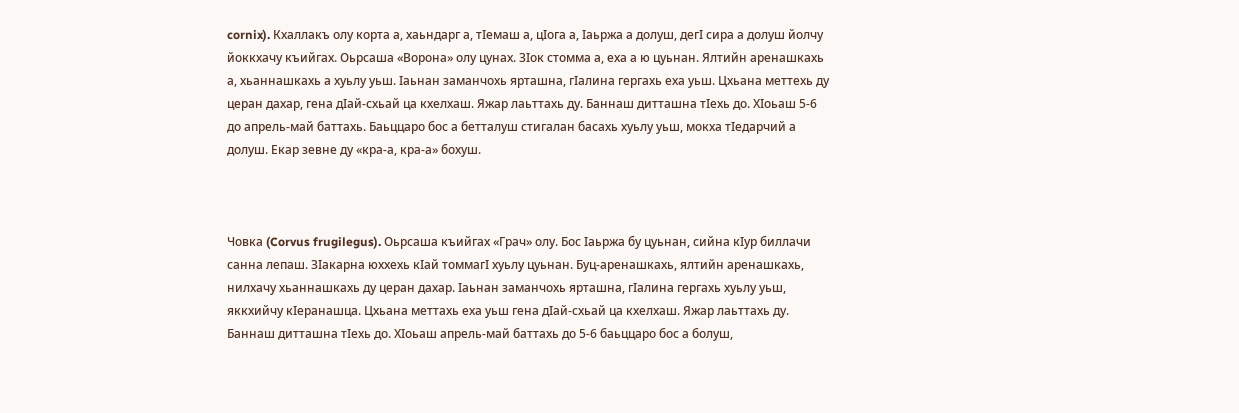cornix). Кхаллакъ олу корта а, хаьндарг а, тӀемаш а, цӀога а, Ӏаьржа а долуш, дегӀ сира а долуш йолчу йоккхачу къийгах. Оьрсаша «Ворона» олу цунах. ЗӀок стомма а, еха а ю цуьнан. Ялтийн аренашкахь а, хьаннашкахь а хуьлу уьш. Ӏаьнан заманчохь ярташна, гӀалина гергахь еха уьш. Цхьана меттехь ду церан дахар, гена дӀай-схьай ца кхелхаш. Яжар лаьттахь ду. Баннаш дитташна тӀехь до. ХӀоьаш 5-6 до апрель-май баттахь. Баьццаро бос а бетталуш стигалан басахь хуьлу уьш, мокха тӀедарчий а долуш. Екар зевне ду «кра-а, кра-а» бохуш.



Човка (Corvus frugilegus). Оьрсаша къийгах «Грач» олу. Бос Ӏаьржа бу цуьнан, сийна кӀур биллачи санна лепаш. ЗӀакарна юххехь кӀай томмагӀ хуьлу цуьнан. Буц-аренашкахь, ялтийн аренашкахь, нилхачу хьаннашкахь ду церан дахар. Ӏаьнан заманчохь ярташна, гӀалина гергахь хуьлу уьш, яккхийчу кӀеранашца. Цхьана меттахь еха уьш гена дӀай-схьай ца кхелхаш. Яжар лаьттахь ду. Баннаш дитташна тӀехь до. ХӀоьаш апрель-май баттахь до 5-6 баьццаро бос а болуш,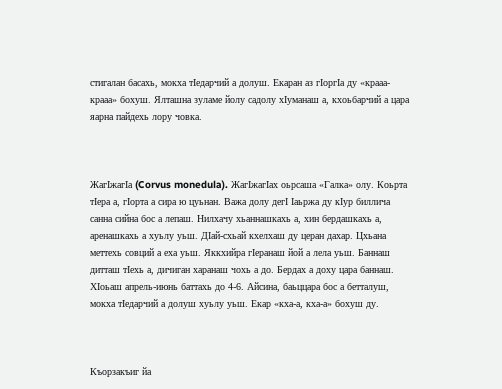стигалан басахь, мокха тӀедарчий а долуш. Екаран аз гӀоргӀа ду «крааа-крааа» бохуш. Ялташна зуламе йолу садолу хӀуманаш а, кхоьбарчий а цара яарна пайдехь лору човка.



ЖагӀжагӀа (Corvus monedula). ЖагӀжагӀах оьрсаша «Галка» олу. Коьрта тӀера а, гӀорта а сира ю цуьнан. Важа долу дегӀ Ӏаьржа ду кӀур биллича санна сийна бос а лепаш. Нилхачу хьаннашкахь а, хин бердашкахь а, аренашкахь а хуьлу уьш. ДӀай-схьай кхелхаш ду церан дахар. Цхьана меттехь совций а еха уьш. Яккхийра гӀеранаш йой а лела уьш. Баннаш дитташ тӀехь а, дичиган харанаш чохь а до. Бердах а доху цара баннаш. ХӀоьаш апрель-июнь баттахь до 4-6. Айсина, баьццара бос а бетталуш, мокха тӀедарчий а долуш хуьлу уьш. Екар «кха-а, кха-а» бохуш ду.



Къорзакъиг йа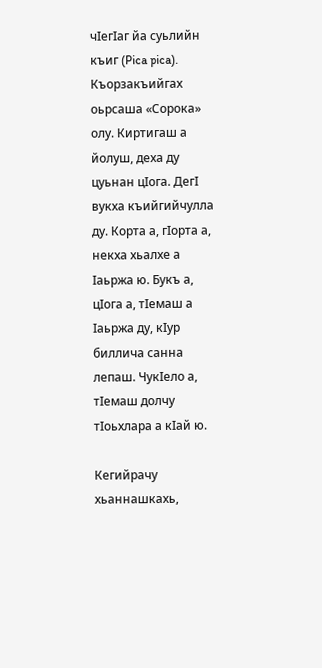чӀегӀаг йа суьлийн къиг (Pica pica). Къорзакъийгах оьрсаша «Сорока» олу. Киртигаш а йолуш, деха ду цуьнан цӀога. ДегӀ вукха къийгийчулла ду. Корта а, гӀорта а, некха хьалхе а Ӏаьржа ю. Букъ а, цӀога а, тӀемаш а Ӏаьржа ду, кӀур биллича санна лепаш. ЧукӀело а, тӀемаш долчу тӀоьхлара а кӀай ю.

Кегийрачу хьаннашкахь,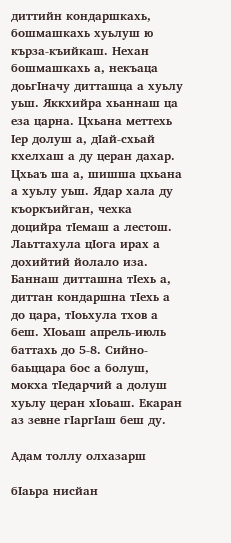диттийн кондаршкахь, бошмашкахь хуьлуш ю кърза-къийкаш. Нехан бошмашкахь а, некъаца доьгӀначу дитташца а хуьлу уьш. Яккхийра хьаннаш ца еза царна. Цхьана меттехь Ӏер долуш а, дӀай-схьай кхелхаш а ду церан дахар. Цхьаъ ша а, шишша цхьана а хуьлу уьш. Ядар хала ду къоркъийган, чехка доцийра тӀемаш а лестош. Лаьттахула цӀога ирах а дохийтий йолало иза. Баннаш дитташна тӀехь а, диттан кондаршна тӀехь а до цара, тӀоьхула тхов а беш. ХӀоьаш апрель-июль баттахь до 5-8. Сийно-баьццара бос а болуш, мокха тӀедарчий а долуш хуьлу церан хӀоьаш. Екаран аз зевне гӀаргӀаш беш ду.

Адам толлу олхазарш

бӀаьра нисйан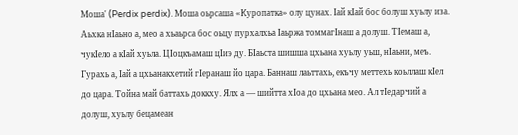Моша' (Perdix perdix). Моша оьрсаша «Куропатка» олу цунах. Ӏай кӀай бос болуш хуьлу иза. Аьхка нӀаьно а, мео а хьаьрса бос оьцу пурхалхьа Ӏаьржа томмагӀнаш а долуш. ТӀемаш а, чукӀело а кӀай хуьла. ЦӀоцкъамаш цӀиэ ду. БӀаьста шишша цхьана хуьлу уьш, нӀаьни, меъ. Гурахь а, Ӏай а цхьанакхетий гӀеранаш йо цара. Баннаш лаьттахь, екъчу меттехь коьллаш кӀел до цара. Тойна май баттахь доккху. Ялх а — шийтта хӀоа до цхьана мео. Ал тӀедарчий а долуш, хуьлу бецамеан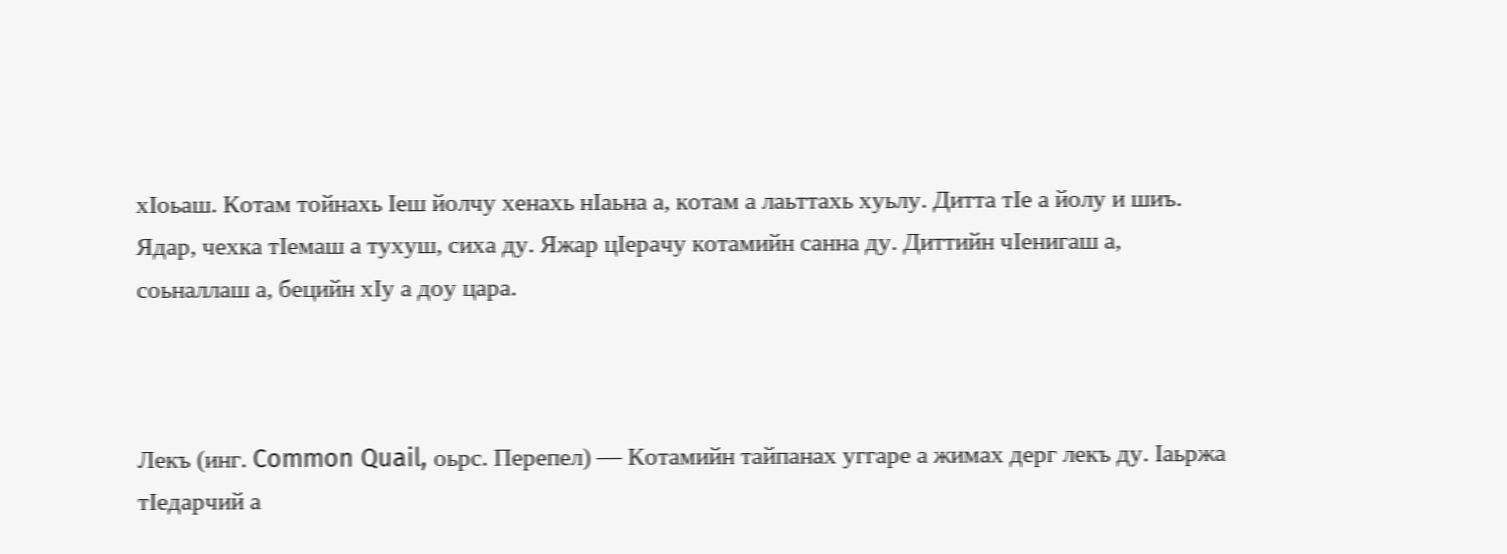хӀоьаш. Котам тойнахь Ӏеш йолчу хенахь нӀаьна а, котам а лаьттахь хуьлу. Дитта тӀе а йолу и шиъ. Ядар, чехка тӀемаш а тухуш, сиха ду. Яжар цӀерачу котамийн санна ду. Диттийн чӀенигаш а, соьналлаш а, бецийн хӀу а доу цара.



Лекъ (инг. Common Quail, оьрс. Перепел) — Котамийн тайпанах уггаре а жимах дерг лекъ ду. Ӏаьржа тӀедарчий а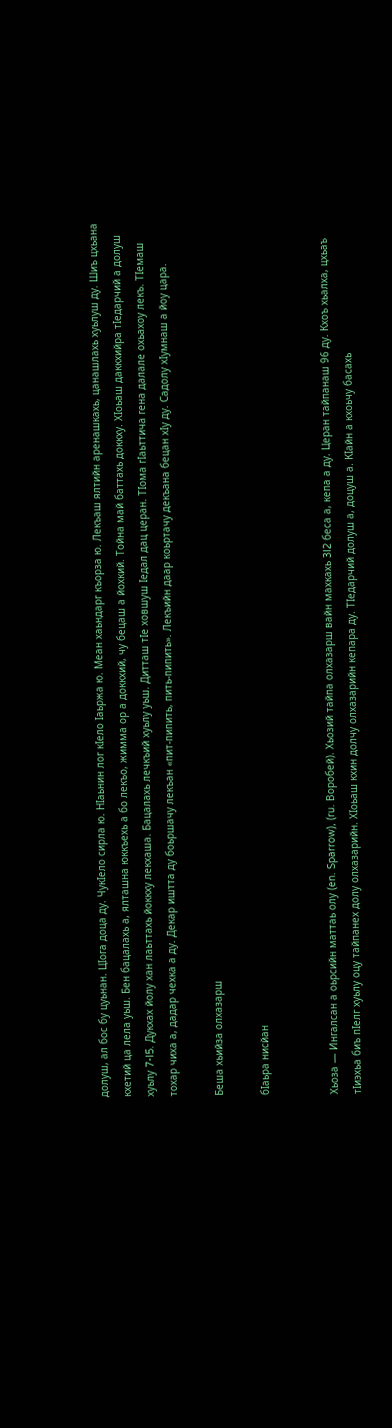долуш, ал бос бу цуьнан. ЦӀога доца ду. ЧукӀело сирла ю. НӀаьнин лог кӀело Ӏаьржа ю. Меан хаьндарг къорза ю. Лекъаш ялтийн аренашкахь, цанашлахь хуьлуш ду. Шиъ цхьана кхетий ца лела уьш. Бен бацалахь а, ялташна юккъехь а бо лекъо, жимма ор а доккхий, чу бецаш а йохкий. Тойна май баттахь доккху. ХӀоьаш даккхийра тӀедарчий а долуш хуьлу 7-I5. Дукхах йолу хан лаьттахь йоккху лекхаша. Бацалахь лечкъий хуьлу уьш. Дитташ тӀе ховшуш Ӏедал дац церан. ТӀома гӀаьттича гена далале охьахоу лекъ. ТӀемаш тохар чиха а, дадар чехка а ду. Декар иштта ду боьршачу лекъан «пит-пипить, пить-пипить». Лекъийн даар коьртачу декъана бецан хӀу ду. Садолу хӀумнаш а йоу цара.

Беша хьийза олхазарш

бӀаьра нисйан


Хьоза — Ингалсан а оьрсийн маттаь олу (en. Sparrow), (ru. Воробей). Хьозий тайпа олхазарш вайн махкахь 3I2 беса а, кепа а ду. Церан тайпанаш 96 ду. Кхоъ хьалха, цхьаъ тӀиэхьа биъ пӀелг хуьлу оцу тайпанех долу олхазарийн. ХӀоьаш кхин долчу олхазарийн кепара ду. ТӀедарчий долуш а, доцуш а. КӀайн а кхоьчу басахь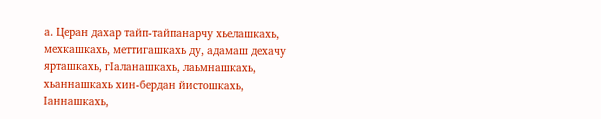а. Церан дахар тайп-тайпанарчу хьелашкахь, мехкашкахь, меттигашкахь ду, адамаш дехачу ярташкахь, гӀаланашкахь, лаьмнашкахь, хьаннашкахь хин-бердан йистошкахь, Ӏаннашкахь,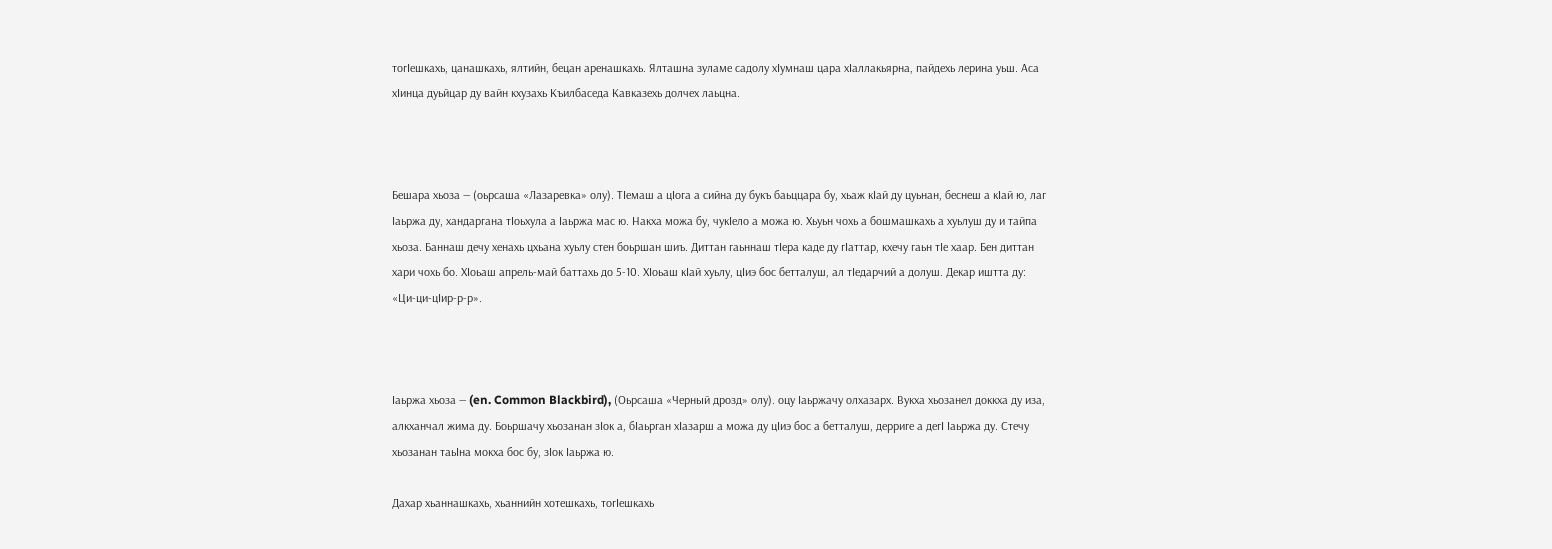тогӀешкахь, цанашкахь, ялтийн, бецан аренашкахь. Ялташна зуламе садолу хӀумнаш цара хӀаллакьярна, пайдехь лерина уьш. Аса хӀинца дуьйцар ду вайн кхузахь Къилбаседа Кавказехь долчех лаьцна.



Бешара хьоза — (оьрсаша «Лазаревка» олу). ТӀемаш а цӀога а сийна ду букъ баьццара бу, хьаж кӀай ду цуьнан, беснеш а кӀай ю, лаг Ӏаьржа ду, хандаргана тӀоьхула а Ӏаьржа мас ю. Накха можа бу, чукӀело а можа ю. Хьуьн чохь а бошмашкахь а хуьлуш ду и тайпа хьоза. Баннаш дечу хенахь цхьана хуьлу стен боьршан шиъ. Диттан гаьннаш тӀера каде ду гӀаттар, кхечу гаьн тӀе хаар. Бен диттан хари чохь бо. ХӀоьаш апрель-май баттахь до 5-10. ХӀоьаш кӀай хуьлу, цӀиэ бос бетталуш, ал тӀедарчий а долуш. Декар иштта ду: «Ци-ци-цӀир-р-р».



Ӏаьржа хьоза — (en. Common Blackbird), (Оьрсаша «Черный дрозд» олу). оцу Ӏаьржачу олхазарх. Вукха хьозанел доккха ду иза, алкханчал жима ду. Боьршачу хьозанан зӀок а, бӀаьрган хӀазарш а можа ду цӀиэ бос а бетталуш, дерриге а дегӀ Ӏаьржа ду. Стечу хьозанан таьӀна мокха бос бу, зӀок Ӏаьржа ю.

Дахар хьаннашкахь, хьаннийн хотешкахь, тогӀешкахь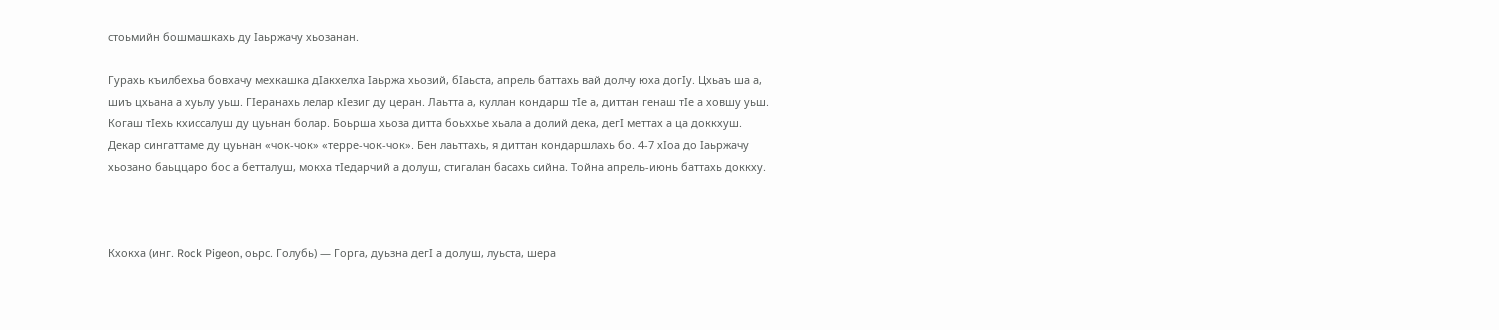стоьмийн бошмашкахь ду Ӏаьржачу хьозанан.

Гурахь къилбехьа бовхачу мехкашка дӀакхелха Ӏаьржа хьозий, бӀаьста, апрель баттахь вай долчу юха догӀу. Цхьаъ ша а, шиъ цхьана а хуьлу уьш. ГӀеранахь лелар кӀезиг ду церан. Лаьтта а, куллан кондарш тӀе а, диттан генаш тӀе а ховшу уьш. Когаш тӀехь кхиссалуш ду цуьнан болар. Боьрша хьоза дитта боьххье хьала а долий дека, дегӀ меттах а ца доккхуш. Декар сингаттаме ду цуьнан «чок-чок» «терре-чок-чок». Бен лаьттахь, я диттан кондаршлахь бо. 4-7 хӀоа до Ӏаьржачу хьозано баьццаро бос а бетталуш, мокха тӀедарчий а долуш, стигалан басахь сийна. Тойна апрель-июнь баттахь доккху.



Кхокха (инг. Rock Pigeon, оьрс. Голубь) — Горга, дуьзна дегӀ а долуш, луьста, шера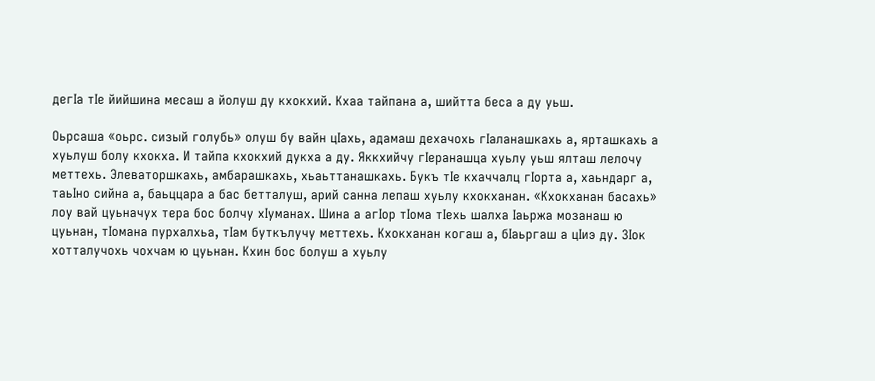дегӀа тӀе йийшина месаш а йолуш ду кхокхий. Кхаа тайпана а, шийтта беса а ду уьш.

Оьрсаша «оьрс. сизый голубь» олуш бу вайн цӀахь, адамаш дехачохь гӀаланашкахь а, ярташкахь а хуьлуш болу кхокха. И тайпа кхокхий дукха а ду. Яккхийчу гӀеранашца хуьлу уьш ялташ лелочу меттехь. Элеваторшкахь, амбарашкахь, хьаьттанашкахь. Букъ тӀе кхаччалц гӀорта а, хаьндарг а, таьӀно сийна а, баьццара а бас бетталуш, арий санна лепаш хуьлу кхокханан. «Кхокханан басахь» лоу вай цуьначух тера бос болчу хӀуманах. Шина а агӀор тӀома тӀехь шалха Ӏаьржа мозанаш ю цуьнан, тӀомана пурхалхьа, тӀам буткълучу меттехь. Кхокханан когаш а, бӀаьргаш а цӀиэ ду. ЗӀок хотталучохь чохчам ю цуьнан. Кхин бос болуш а хуьлу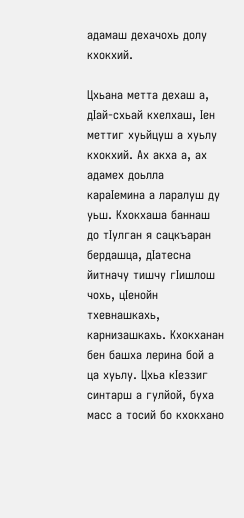адамаш дехачохь долу кхокхий.

Цхьана метта дехаш а, дӀай-схьай кхелхаш, Ӏен меттиг хуьйцуш а хуьлу кхокхий. Ах акха а, ах адамех доьлла караӀемина а ларалуш ду уьш. Кхокхаша баннаш до тӀулган я сацкъаран бердашца, дӀатесна йитначу тишчу гӀишлош чохь, цӀенойн тхевнашкахь, карнизашкахь. Кхокханан бен башха лерина бой а ца хуьлу. Цхьа кӀеззиг синтарш а гулйой, буха масс а тосий бо кхокхано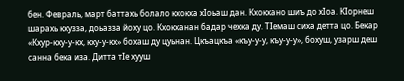бен. Февраль, март баттахь болало кхокха хӀоьаш дан. Кхокхано шиъ до хӀоа. КӀорнеш шарахь кхузза, доьазза йоху цо. Кхокханан бадар чехка ду. ТӀемаш сиха детта цо. Бекар «Кхур-кху-у-кх, кху-у-кх» бохаш ду цуьнан. Цкъацкъа «къу-у-у, къу-у-у», бохуш, узарш деш санна бека иза. Дитта тӀе хууш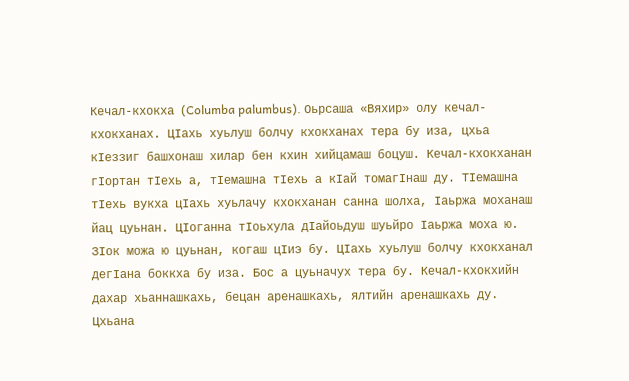Кечал-кхокха (Columba palumbus). Оьрсаша «Вяхир» олу кечал-кхокханах. ЦӀахь хуьлуш болчу кхокханах тера бу иза, цхьа кӀеззиг башхонаш хилар бен кхин хийцамаш боцуш. Кечал-кхокханан гӀортан тӀехь а, тӀемашна тӀехь а кӀай томагӀнаш ду. ТӀемашна тӀехь вукха цӀахь хуьлачу кхокханан санна шолха, Ӏаьржа моханаш йац цуьнан. ЦӀоганна тӀоьхула дӀайоьдуш шуьйро Ӏаьржа моха ю. ЗӀок можа ю цуьнан, когаш цӀиэ бу. ЦӀахь хуьлуш болчу кхокханал дегӀана боккха бу иза. Бос а цуьначух тера бу. Кечал-кхокхийн дахар хьаннашкахь, бецан аренашкахь, ялтийн аренашкахь ду. Цхьана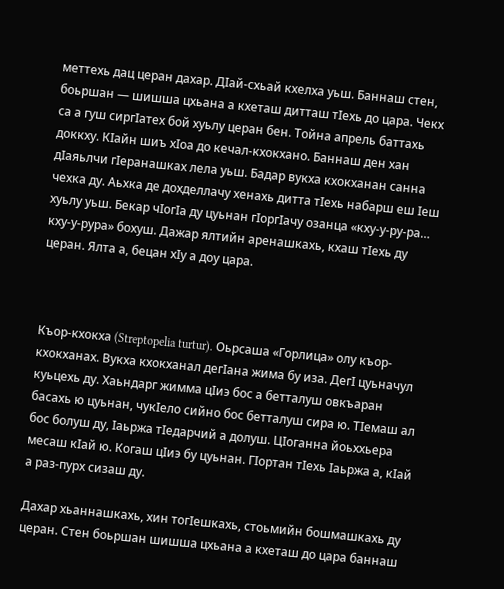меттехь дац церан дахар. ДӀай-схьай кхелха уьш. Баннаш стен, боьршан — шишша цхьана а кхеташ дитташ тӀехь до цара. Чекх са а гуш сиргӀатех бой хуьлу церан бен. Тойна апрель баттахь доккху. КӀайн шиъ хӀоа до кечал-кхокхано. Баннаш ден хан дӀаяьлчи гӀеранашках лела уьш. Бадар вукха кхокханан санна чехка ду. Аьхка де дохделлачу хенахь дитта тӀехь набарш еш Ӏеш хуьлу уьш. Бекар чӀогӀа ду цуьнан гӀоргӀачу озанца «кху-у-ру-ра… кху-у-рура» бохуш. Дажар ялтийн аренашкахь, кхаш тӀехь ду церан. Ялта а, бецан хӀу а доу цара.



Къор-кхокха (Streptopelia turtur). Оьрсаша «Горлица» олу къор-кхокханах. Вукха кхокханал дегӀана жима бу иза. ДегӀ цуьначул куьцехь ду. Хаьндарг жимма цӀиэ бос а бетталуш овкъаран басахь ю цуьнан, чукӀело сийно бос бетталуш сира ю. ТӀемаш ал бос болуш ду, Ӏаьржа тӀедарчий а долуш. ЦӀоганна йоьххьера месаш кӀай ю. Когаш цӀиэ бу цуьнан. ГӀортан тӀехь Ӏаьржа а, кӀай а раз-пурх сизаш ду.

Дахар хьаннашкахь, хин тогӀешкахь, стоьмийн бошмашкахь ду церан. Стен боьршан шишша цхьана а кхеташ до цара баннаш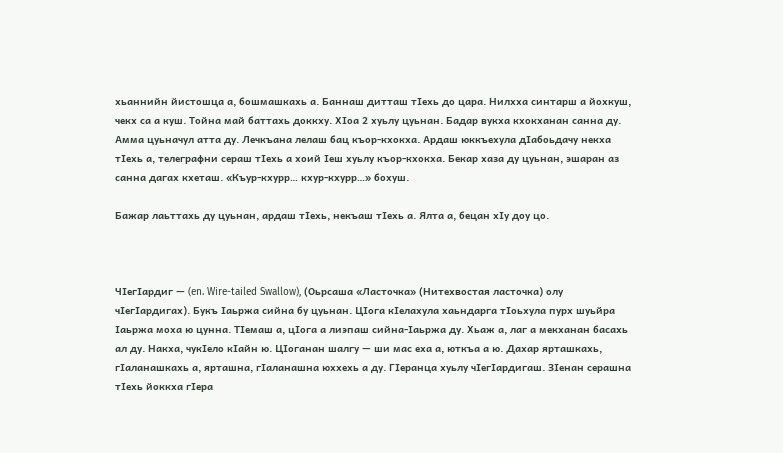хьаннийн йистошца а, бошмашкахь а. Баннаш дитташ тӀехь до цара. Нилхха синтарш а йохкуш, чекх са а куш. Тойна май баттахь доккху. ХӀоа 2 хуьлу цуьнан. Бадар вукха кхокханан санна ду. Амма цуьначул атта ду. Лечкъана лелаш бац къор-кхокха. Ардаш юккъехула дӀабоьдачу некха тӀехь а, телеграфни сераш тӀехь а хоий Ӏеш хуьлу къор-кхокха. Бекар хаза ду цуьнан, эшаран аз санна дагах кхеташ. «Къур-кхурр… кхур-кхурр…» бохуш.

Бажар лаьттахь ду цуьнан, ардаш тӀехь, некъаш тӀехь а. Ялта а, бецан хӀу доу цо.



ЧӀегӀардиг — (en. Wire-tailed Swallow), (Оьрсаша «Ласточка» (Нитехвостая ласточка) олу чӀегӀардигах). Букъ Ӏаьржа сийна бу цуьнан. ЦӀога кӀелахула хаьндарга тӀоьхула пурх шуьйра Ӏаьржа моха ю цунна. ТӀемаш а, цӀога а лиэпаш сийна-Ӏаьржа ду. Хьаж а, лаг а мекханан басахь ал ду. Накха, чукӀело кӀайн ю. ЦӀоганан шалгу — ши мас еха а, юткъа а ю. Дахар ярташкахь, гӀаланашкахь а, ярташна, гӀаланашна юххехь а ду. ГӀеранца хуьлу чӀегӀардигаш. ЗӀенан серашна тӀехь йоккха гӀера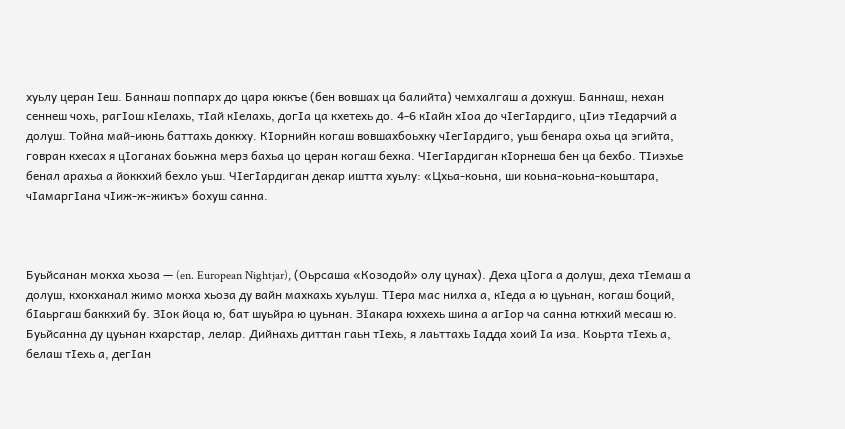хуьлу церан Ӏеш. Баннаш поппарх до цара юккъе (бен вовшах ца балийта) чемхалгаш а дохкуш. Баннаш, нехан сеннеш чохь, рагӀош кӀелахь, тӀай кӀелахь, догӀа ца кхетехь до. 4-6 кӀайн хӀоа до чӀегӀардиго, цӀиэ тӀедарчий а долуш. Тойна май-июнь баттахь доккху. КӀорнийн когаш вовшахбоьхку чӀегӀардиго, уьш бенара охьа ца эгийта, говран кхесах я цӀоганах боьжна мерз бахьа цо церан когаш бехка. ЧӀегӀардиган кӀорнеша бен ца бехбо. ТӀиэхье бенал арахьа а йоккхий бехло уьш. ЧӀегӀардиган декар иштта хуьлу: «Цхьа-коьна, ши коьна-коьна-коьштара, чӀамаргӀана чӀиж-ж-жикъ» бохуш санна.



Буьйсанан мокха хьоза — (en. European Nightjar), (Оьрсаша «Козодой» олу цунах). Деха цӀога а долуш, деха тӀемаш а долуш, кхокханал жимо мокха хьоза ду вайн махкахь хуьлуш. ТӀера мас нилха а, кӀеда а ю цуьнан, когаш боций, бӀаьргаш баккхий бу. ЗӀок йоца ю, бат шуьйра ю цуьнан. ЗӀакара юххехь шина а агӀор ча санна юткхий месаш ю. Буьйсанна ду цуьнан кхарстар, лелар. Дийнахь диттан гаьн тӀехь, я лаьттахь Ӏадда хоий Ӏа иза. Коьрта тӀехь а, белаш тӀехь а, дегӀан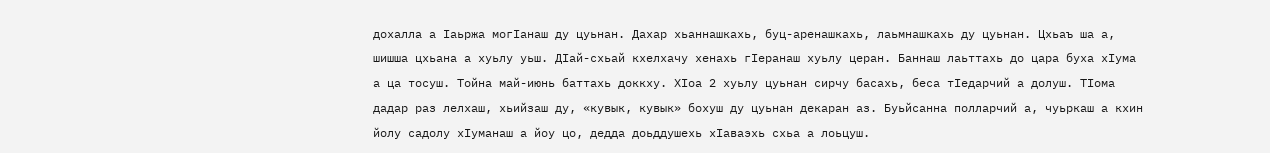дохалла а Ӏаьржа могӀанаш ду цуьнан. Дахар хьаннашкахь, буц-аренашкахь, лаьмнашкахь ду цуьнан. Цхьаъ ша а, шишша цхьана а хуьлу уьш. ДӀай-схьай кхелхачу хенахь гӀеранаш хуьлу церан. Баннаш лаьттахь до цара буха хӀума а ца тосуш. Тойна май-июнь баттахь доккху. ХӀоа 2 хуьлу цуьнан сирчу басахь, беса тӀедарчий а долуш. ТӀома дадар раз лелхаш, хьийзаш ду, «кувык, кувык» бохуш ду цуьнан декаран аз. Буьйсанна полларчий а, чуьркаш а кхин йолу садолу хӀуманаш а йоу цо, дедда доьддушехь хӀаваэхь схьа а лоьцуш.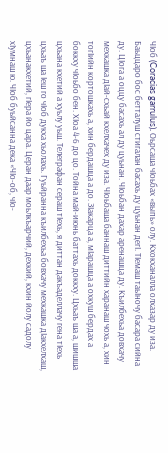ЧӀоб (Coracias garrulus). Оьрсаша чӀоьбах «выпь» олу. Кхокханалла олхазар ду иза. Баьццаро бос бетталуш стигалан басахь ду цуьнан дегӀ. ТӀемаш таьӀночу басара сийна ду. ЦӀога а оццу басахь ал ду цуьнан. ЧӀоьбан дахар аренашца ду. Къилбехьа довхачу мехкашка дӀай-схьай кхелхачех ду иза. ЧӀоьбаша баннаш диттийн харанаш чохь а, хин тогӀийн кортошкахь а, хин бердашца а до. ЗӀакарца а, мӀарашца а охкуш бердах а боккху чӀоьбо бен. ХӀоа 4-6 до цо. Тойна май-июнь баттахь доккху. Цхьаъ ша а, шишша цхьана кхетий а хуьлу уьш. Телеграфан сераш тӀехь, я диттан дакъаделлачу гена тӀехь цхьаъ ша Ӏеш го чӀоб дукха хьолахь. Гуьйранна къилбехьа бовхачу мехкашка дӀакхелхаш, цхьанакхетий, гӀера йо цара. Церан даар моьлкъарчий, дехкий, кхин йолу садолу хӀумнаш ю. ЧӀоб буьйсанна дека «ЧӀо-об, чӀо-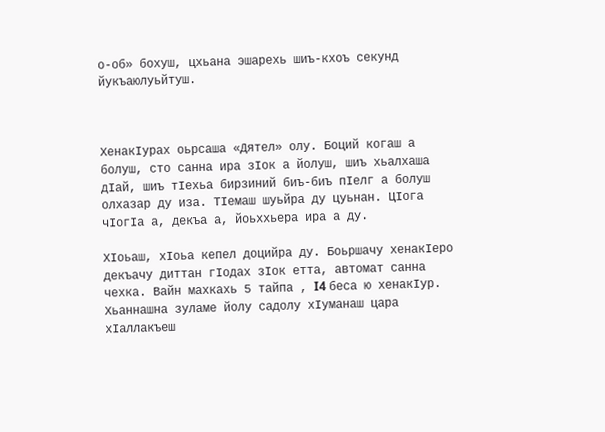о-об» бохуш, цхьана эшарехь шиъ-кхоъ секунд йукъаюлуьйтуш.



ХенакӀурах оьрсаша «Дятел» олу. Боций когаш а болуш, сто санна ира зӀок а йолуш, шиъ хьалхаша дӀай, шиъ тӀехьа бирзиний биъ-биъ пӀелг а болуш олхазар ду иза. ТӀемаш шуьйра ду цуьнан. ЦӀога чӀогӀа а, декъа а, йоьххьера ира а ду.

ХӀоьаш, хӀоьа кепел доцийра ду. Боьршачу хенакӀеро декъачу диттан гӀодах зӀок етта, автомат санна чехка. Вайн махкахь 5 тайпа , I4 беса ю хенакӀур. Хьаннашна зуламе йолу садолу хӀуманаш цара хӀаллакъеш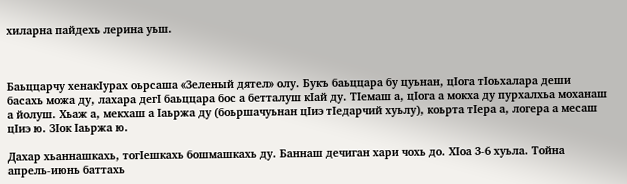хиларна пайдехь лерина уьш.



Баьццарчу хенакӀурах оьрсаша «Зеленый дятел» олу. Букъ баьццара бу цуьнан, цӀога тӀоьхалара деши басахь можа ду, лахара дегӀ баьццара бос а бетталуш кӀай ду. ТӀемаш а, цӀога а мокха ду пурхалхьа моханаш а йолуш. Хьаж а, мекхаш а Ӏаьржа ду (боьршачуьнан цӀиэ тӀедарчий хуьлу), коьрта тӀера а, логера а месаш цӀиэ ю. ЗӀок Ӏаьржа ю.

Дахар хьаннашкахь, тогӀешкахь бошмашкахь ду. Баннаш дечиган хари чохь до. ХӀоа 3-6 хуьла. Тойна апрель-июнь баттахь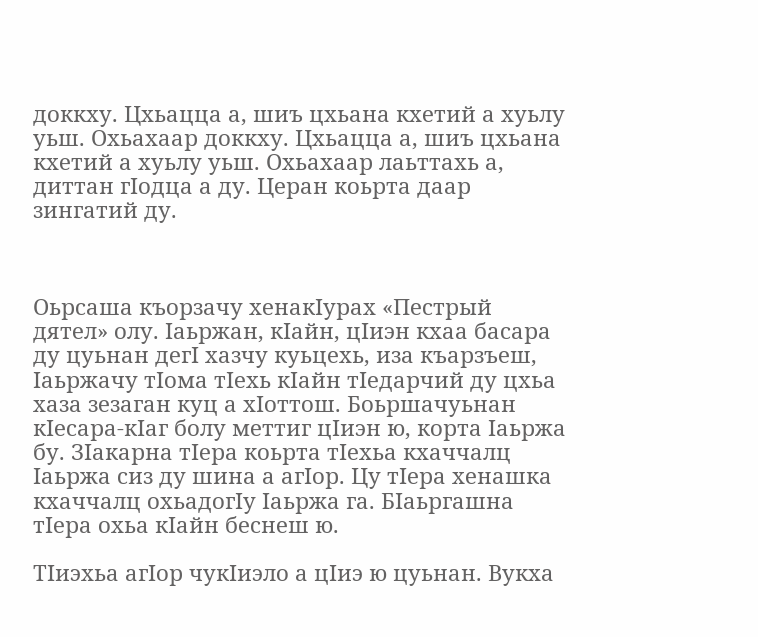доккху. Цхьацца а, шиъ цхьана кхетий а хуьлу уьш. Охьахаар доккху. Цхьацца а, шиъ цхьана кхетий а хуьлу уьш. Охьахаар лаьттахь а, диттан гӀодца а ду. Церан коьрта даар зингатий ду.



Оьрсаша къорзачу хенакӀурах «Пестрый дятел» олу. Ӏаьржан, кӀайн, цӀиэн кхаа басара ду цуьнан дегӀ хазчу куьцехь, иза къарзъеш, Ӏаьржачу тӀома тӀехь кӀайн тӀедарчий ду цхьа хаза зезаган куц а хӀоттош. Боьршачуьнан кӀесара-кӀаг болу меттиг цӀиэн ю, корта Ӏаьржа бу. ЗӀакарна тӀера коьрта тӀехьа кхаччалц Ӏаьржа сиз ду шина а агӀор. Цу тӀера хенашка кхаччалц охьадогӀу Ӏаьржа га. БӀаьргашна тӀера охьа кӀайн беснеш ю.

ТӀиэхьа агӀор чукӀиэло а цӀиэ ю цуьнан. Вукха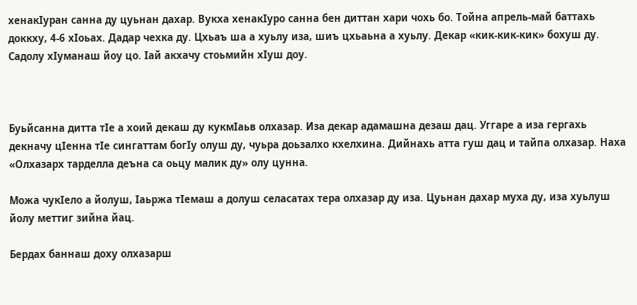хенакӀуран санна ду цуьнан дахар. Вукха хенакӀуро санна бен диттан хари чохь бо. Тойна апрель-май баттахь доккху, 4-6 хӀоьах. Дадар чехка ду. Цхьаъ ша а хуьлу иза, шиъ цхьаьна а хуьлу. Декар «кик-кик-кик» бохуш ду. Садолу хӀуманаш йоу цо. Ӏай акхачу стоьмийн хӀуш доу.



Буьйсанна дитта тӀе а хоий декаш ду кукмӀаьв олхазар. Иза декар адамашна дезаш дац. Уггаре а иза гергахь декначу цӀенна тӀе сингаттам богӀу олуш ду, чуьра доьзалхо кхелхина. Дийнахь атта гуш дац и тайпа олхазар. Наха «Олхазарх тарделла деъна са оьцу малик ду» олу цунна.

Можа чукӀело а йолуш, Ӏаьржа тӀемаш а долуш селасатах тера олхазар ду иза. Цуьнан дахар муха ду, иза хуьлуш йолу меттиг зийна йац.

Бердах баннаш доху олхазарш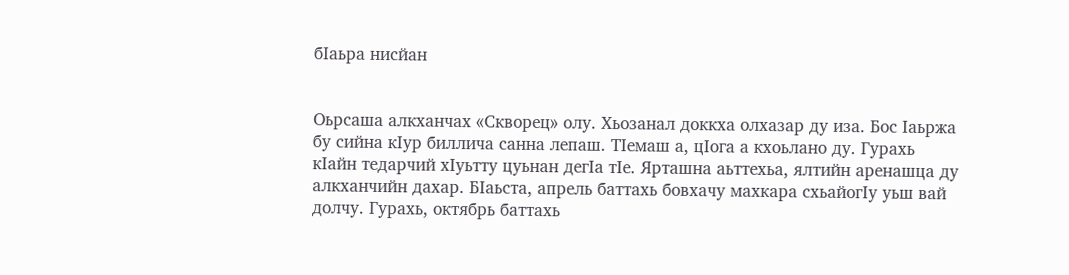бӀаьра нисйан


Оьрсаша алкханчах «Скворец» олу. Хьозанал доккха олхазар ду иза. Бос Ӏаьржа бу сийна кӀур биллича санна лепаш. ТӀемаш а, цӀога а кхоьлано ду. Гурахь кӀайн тедарчий хӀуьтту цуьнан дегӀа тӀе. Ярташна аьттехьа, ялтийн аренашца ду алкханчийн дахар. БӀаьста, апрель баттахь бовхачу махкара схьайогӀу уьш вай долчу. Гурахь, октябрь баттахь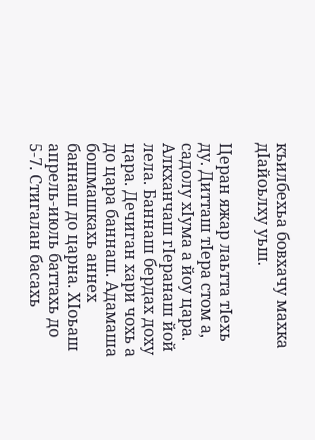къилбехьа бовхачу махка дӀайоьлху уьш.

Церан яжар лаьтта тӀехь ду. Дитташ тӀера стом а, садолу хӀума а йоу цара. Алкханчаш гӀеранаш йой лела. Баннаш бердах доху цара. Дечиган хари чохь а до цара баннаш. Адамаша бошмашкахь аннех баннаш до царна. ХӀоьаш апрель-июль баттахь до 5-7. Стигалан басахь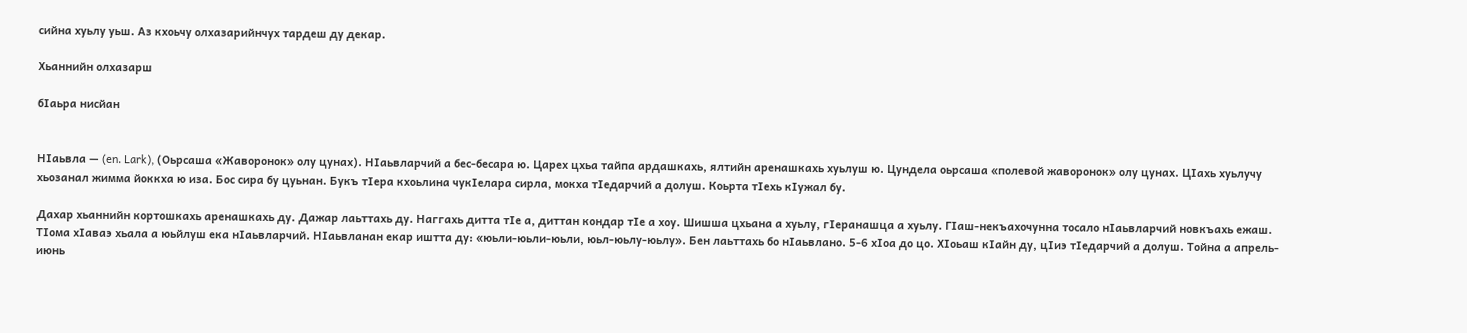сийна хуьлу уьш. Аз кхоьчу олхазарийнчух тардеш ду декар.

Хьаннийн олхазарш

бӀаьра нисйан


НӀаьвла — (en. Lark), (Оьрсаша «Жаворонок» олу цунах). НӀаьвларчий а бес-бесара ю. Царех цхьа тайпа ардашкахь, ялтийн аренашкахь хуьлуш ю. Цундела оьрсаша «полевой жаворонок» олу цунах. ЦӀахь хуьлучу хьозанал жимма йоккха ю иза. Бос сира бу цуьнан. Букъ тӀера кхоьлина чукӀелара сирла, мокха тӀедарчий а долуш. Коьрта тӀехь кӀужал бу.

Дахар хьаннийн кортошкахь аренашкахь ду. Дажар лаьттахь ду. Наггахь дитта тӀе а, диттан кондар тӀе а хоу. Шишша цхьана а хуьлу, гӀеранашца а хуьлу. ГӀаш-некъахочунна тосало нӀаьвларчий новкъахь ежаш. ТӀома хӀаваэ хьала а юьйлуш ека нӀаьвларчий. НӀаьвланан екар иштта ду: «юьли-юьли-юьли, юьл-юьлу-юьлу». Бен лаьттахь бо нӀаьвлано. 5-6 хӀоа до цо. ХӀоьаш кӀайн ду, цӀиэ тӀедарчий а долуш. Тойна а апрель-июнь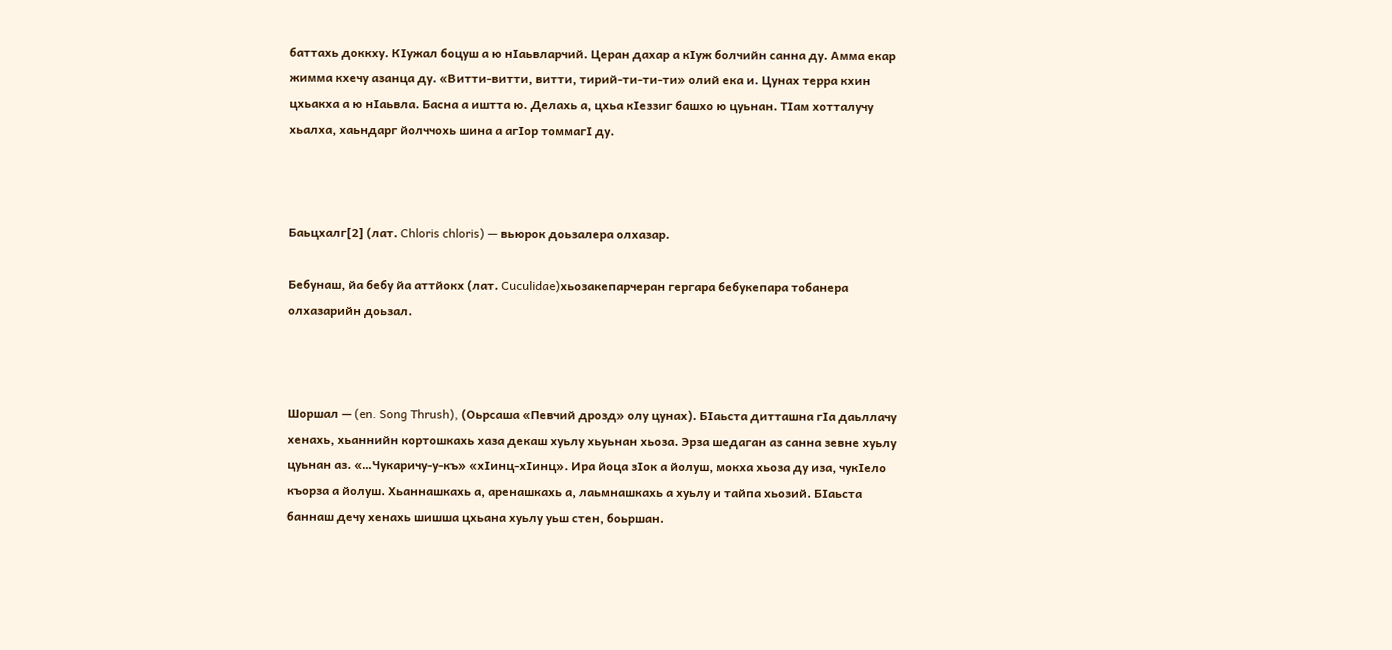баттахь доккху. КӀужал боцуш а ю нӀаьвларчий. Церан дахар а кӀуж болчийн санна ду. Амма екар жимма кхечу азанца ду. «Витти-витти, витти, тирий-ти-ти-ти» олий ека и. Цунах терра кхин цхьакха а ю нӀаьвла. Басна а иштта ю. Делахь а, цхьа кӀеззиг башхо ю цуьнан. ТӀам хотталучу хьалха, хаьндарг йолччохь шина а агӀор томмагӀ ду.



Баьцхалг[2] (лат. Chloris chloris) — вьюрок доьзалера олхазар.

Бебунаш, йа бебу йа аттйокх (лат. Cuculidae)хьозакепарчеран гергара бебукепара тобанера олхазарийн доьзал.



Шоршал — (en. Song Thrush), (Оьрсаша «Певчий дрозд» олу цунах). БӀаьста дитташна гӀа даьллачу хенахь, хьаннийн кортошкахь хаза декаш хуьлу хьуьнан хьоза. Эрза шедаган аз санна зевне хуьлу цуьнан аз. «…Чукаричу-у-къ» «хӀинц-хӀинц». Ира йоца зӀок а йолуш, мокха хьоза ду иза, чукӀело къорза а йолуш. Хьаннашкахь а, аренашкахь а, лаьмнашкахь а хуьлу и тайпа хьозий. БӀаьста баннаш дечу хенахь шишша цхьана хуьлу уьш стен, боьршан.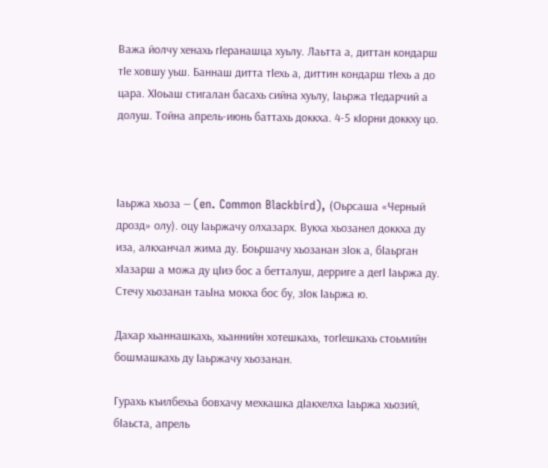Важа йолчу хенахь гӀеранашца хуьлу. Лаьтта а, диттан кондарш тӀе ховшу уьш. Баннаш дитта тӀехь а, диттин кондарш тӀехь а до цара. ХӀоьаш стигалан басахь сийна хуьлу, Ӏаьржа тӀедарчий а долуш. Тойна апрель-июнь баттахь доккха. 4-5 кӀорни доккху цо.



Ӏаьржа хьоза — (en. Common Blackbird), (Оьрсаша «Черный дрозд» олу). оцу Ӏаьржачу олхазарх. Вукха хьозанел доккха ду иза, алкханчал жима ду. Боьршачу хьозанан зӀок а, бӀаьрган хӀазарш а можа ду цӀиэ бос а бетталуш, дерриге а дегӀ Ӏаьржа ду. Стечу хьозанан таьӀна мокха бос бу, зӀок Ӏаьржа ю.

Дахар хьаннашкахь, хьаннийн хотешкахь, тогӀешкахь стоьмийн бошмашкахь ду Ӏаьржачу хьозанан.

Гурахь къилбехьа бовхачу мехкашка дӀакхелха Ӏаьржа хьозий, бӀаьста, апрель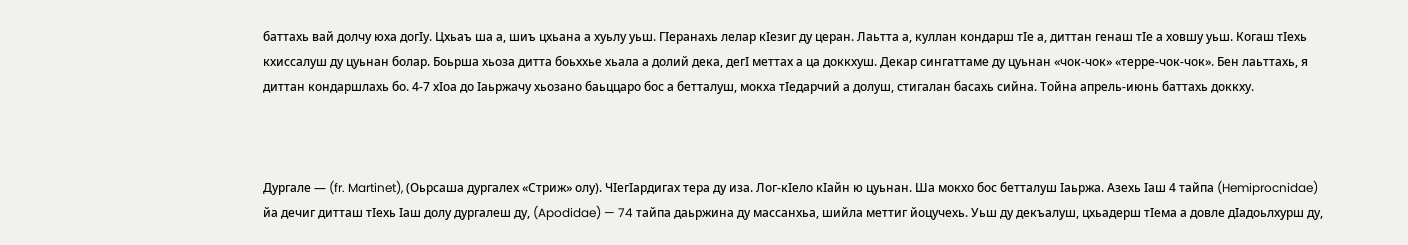баттахь вай долчу юха догӀу. Цхьаъ ша а, шиъ цхьана а хуьлу уьш. ГӀеранахь лелар кӀезиг ду церан. Лаьтта а, куллан кондарш тӀе а, диттан генаш тӀе а ховшу уьш. Когаш тӀехь кхиссалуш ду цуьнан болар. Боьрша хьоза дитта боьххье хьала а долий дека, дегӀ меттах а ца доккхуш. Декар сингаттаме ду цуьнан «чок-чок» «терре-чок-чок». Бен лаьттахь, я диттан кондаршлахь бо. 4-7 хӀоа до Ӏаьржачу хьозано баьццаро бос а бетталуш, мокха тӀедарчий а долуш, стигалан басахь сийна. Тойна апрель-июнь баттахь доккху.



Дургале — (fr. Martinet), (Оьрсаша дургалех «Стриж» олу). ЧӀегӀардигах тера ду иза. Лог-кӀело кӀайн ю цуьнан. Ша мокхо бос бетталуш Ӏаьржа. Азехь Ӏаш 4 тайпа (Hemiprocnidae) йа дечиг дитташ тӀехь Ӏаш долу дургалеш ду, (Apodidae) — 74 тайпа даьржина ду массанхьа, шийла меттиг йоцучехь. Уьш ду декъалуш, цхьадерш тӀема а довле дӀадоьлхурш ду,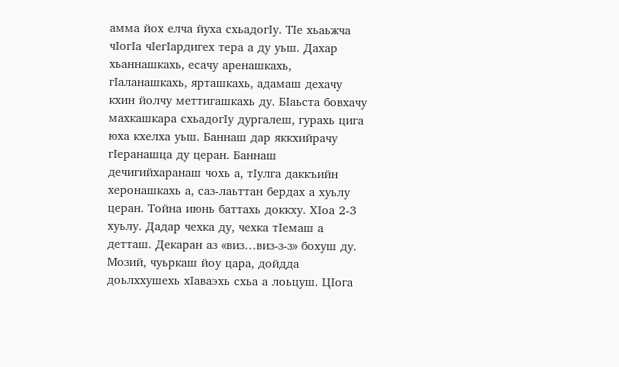амма йох елча йуха схьадогӀу. ТӀе хьаьжча чӀогӀа чӀегӀардигех тера а ду уьш. Дахар хьаннашкахь, есачу аренашкахь, гӀаланашкахь, ярташкахь, адамаш дехачу кхин йолчу меттигашкахь ду. БӀаьста бовхачу махкашкара схьадогӀу дургалеш, гурахь цига юха кхелха уьш. Баннаш дар яккхийрачу гӀеранашца ду церан. Баннаш дечигийхаранаш чохь а, тӀулга даккъийн херонашкахь а, саз-лаьттан бердах а хуьлу церан. Тойна июнь баттахь доккху. ХӀоа 2-3 хуьлу. Дадар чехка ду, чехка тӀемаш а детташ. Декаран аз «виз…виз-з-з» бохуш ду. Мозий, чуьркаш йоу цара, дойдда доьлххушехь хӀаваэхь схьа а лоьцуш. ЦӀога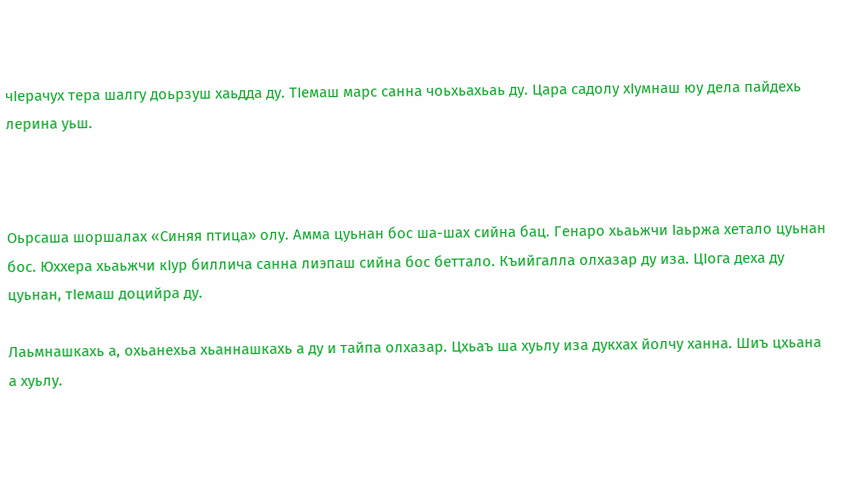чӀерачух тера шалгу доьрзуш хаьдда ду. ТӀемаш марс санна чоьхьахьаь ду. Цара садолу хӀумнаш юу дела пайдехь лерина уьш.



Оьрсаша шоршалах «Синяя птица» олу. Амма цуьнан бос ша-шах сийна бац. Генаро хьаьжчи Ӏаьржа хетало цуьнан бос. Юххера хьаьжчи кӀур биллича санна лиэпаш сийна бос беттало. Къийгалла олхазар ду иза. ЦӀога деха ду цуьнан, тӀемаш доцийра ду.

Лаьмнашкахь а, охьанехьа хьаннашкахь а ду и тайпа олхазар. Цхьаъ ша хуьлу иза дукхах йолчу ханна. Шиъ цхьана а хуьлу.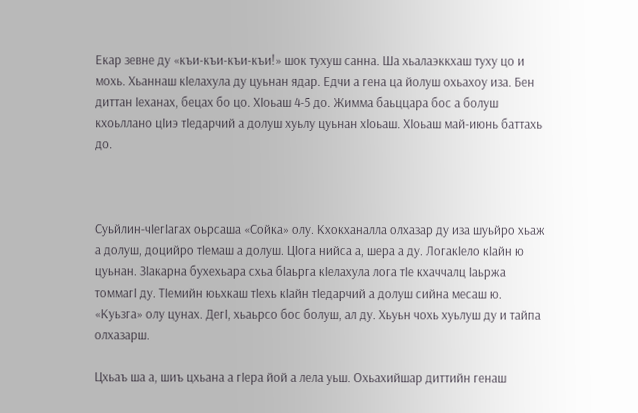Екар зевне ду «къи-къи-къи-къи!» шок тухуш санна. Ша хьалаэккхаш туху цо и мохь. Хьаннаш кӀелахула ду цуьнан ядар. Едчи а гена ца йолуш охьахоу иза. Бен диттан Ӏеханах, бецах бо цо. ХӀоьаш 4-5 до. Жимма баьццара бос а болуш кхоьллано цӀиэ тӀедарчий а долуш хуьлу цуьнан хӀоьаш. ХӀоьаш май-июнь баттахь до.



Суьйлин-чӀегӀагах оьрсаша «Сойка» олу. Кхокханалла олхазар ду иза шуьйро хьаж а долуш, доцийро тӀемаш а долуш. ЦӀога нийса а, шера а ду. ЛогакӀело кӀайн ю цуьнан. ЗӀакарна бухехьара схьа бӀаьрга кӀелахула лога тӀе кхаччалц Ӏаьржа томмагӀ ду. ТӀемийн юьхкаш тӀехь кӀайн тӀедарчий а долуш сийна месаш ю. «Куьзга» олу цунах. ДегӀ, хьаьрсо бос болуш, ал ду. Хьуьн чохь хуьлуш ду и тайпа олхазарш.

Цхьаъ ша а, шиъ цхьана а гӀера йой а лела уьш. Охьахийшар диттийн генаш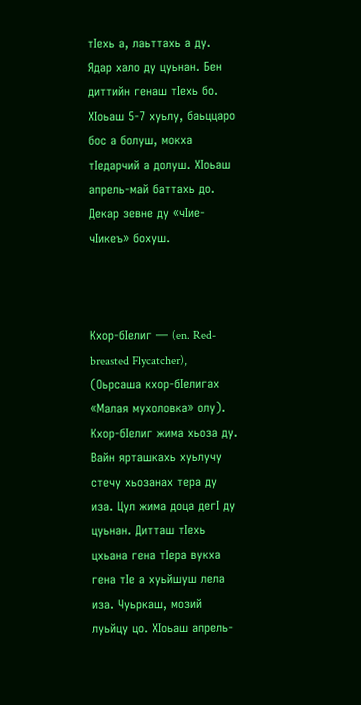тӀехь а, лаьттахь а ду. Ядар хало ду цуьнан. Бен диттийн генаш тӀехь бо. ХӀоьаш 5-7 хуьлу, баьццаро бос а болуш, мокха тӀедарчий а долуш. ХӀоьаш апрель-май баттахь до. Декар зевне ду «чӀие-чӀикеъ» бохуш.



Кхор-бӀелиг — (en. Red-breasted Flycatcher), (Оьрсаша кхор-бӀелигах «Малая мухоловка» олу). Кхор-бӀелиг жима хьоза ду. Вайн ярташкахь хуьлучу стечу хьозанах тера ду иза. Цул жима доца дегӀ ду цуьнан. Дитташ тӀехь цхьана гена тӀера вукха гена тӀе а хуьйшуш лела иза. Чуьркаш, мозий луьйцу цо. ХӀоьаш апрель-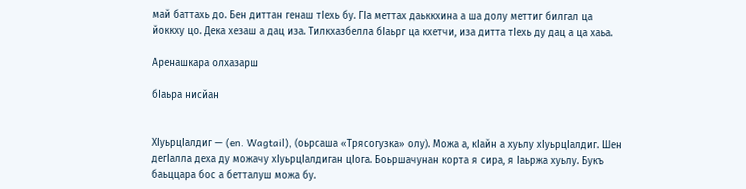май баттахь до. Бен диттан генаш тӀехь бу. ГӀа меттах даьккхина а ша долу меттиг билгал ца йоккху цо. Дека хезаш а дац иза. Тилкхазбелла бӀаьрг ца кхетчи, иза дитта тӀехь ду дац а ца хаьа.

Аренашкара олхазарш

бӀаьра нисйан


ХӀуьрцӀалдиг — (en. Wagtail), (оьрсаша «Трясогузка» олу). Можа а, кӀайн а хуьлу хӀуьрцӀалдиг. Шен дегӀалла деха ду можачу хӀуьрцӀалдиган цӀога. Боьршачунан корта я сира, я Ӏаьржа хуьлу. Букъ баьццара бос а бетталуш можа бу.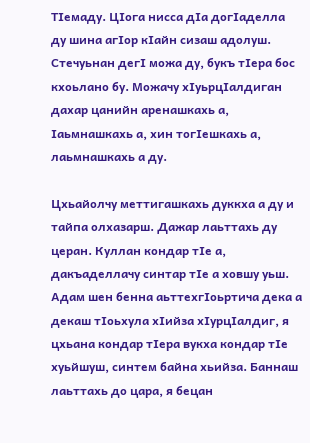ТӀемаду. ЦӀога нисса дӀа догӀаделла ду шина агӀор кӀайн сизаш адолуш. Стечуьнан дегӀ можа ду, букъ тӀера бос кхоьлано бу. Можачу хӀуьрцӀалдиган дахар цанийн аренашкахь а, Ӏаьмнашкахь а, хин тогӀешкахь а, лаьмнашкахь а ду.

Цхьайолчу меттигашкахь дуккха а ду и тайпа олхазарш. Дажар лаьттахь ду церан. Куллан кондар тӀе а, дакъаделлачу синтар тӀе а ховшу уьш. Адам шен бенна аьттехгӀоьртича дека а декаш тӀоьхула хӀийза хӀурцӀалдиг, я цхьана кондар тӀера вукха кондар тӀе хуьйшуш, синтем байна хьийза. Баннаш лаьттахь до цара, я бецан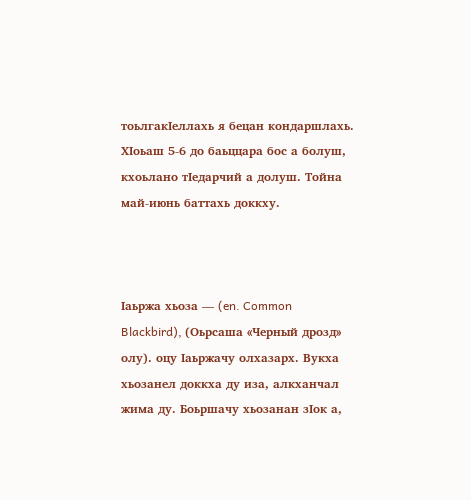тоьлгакӀеллахь я бецан кондаршлахь. ХӀоьаш 5-6 до баьццара бос а болуш, кхоьлано тӀедарчий а долуш. Тойна май-июнь баттахь доккху.



Ӏаьржа хьоза — (en. Common Blackbird), (Оьрсаша «Черный дрозд» олу). оцу Ӏаьржачу олхазарх. Вукха хьозанел доккха ду иза, алкханчал жима ду. Боьршачу хьозанан зӀок а,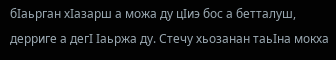бӀаьрган хӀазарш а можа ду цӀиэ бос а бетталуш, дерриге а дегӀ Ӏаьржа ду. Стечу хьозанан таьӀна мокха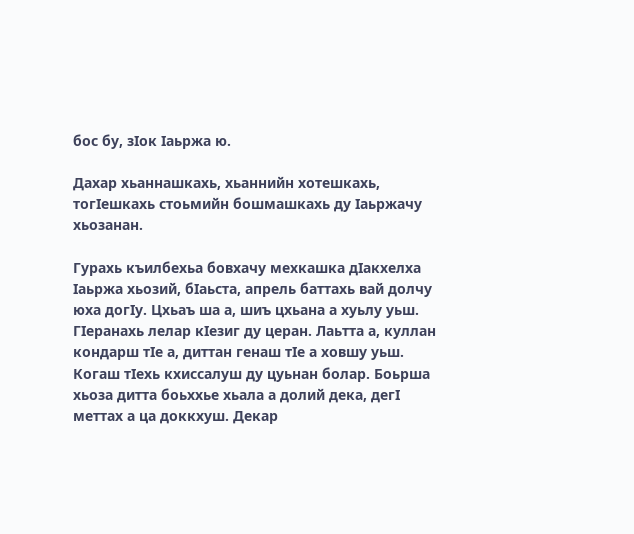бос бу, зӀок Ӏаьржа ю.

Дахар хьаннашкахь, хьаннийн хотешкахь, тогӀешкахь стоьмийн бошмашкахь ду Ӏаьржачу хьозанан.

Гурахь къилбехьа бовхачу мехкашка дӀакхелха Ӏаьржа хьозий, бӀаьста, апрель баттахь вай долчу юха догӀу. Цхьаъ ша а, шиъ цхьана а хуьлу уьш. ГӀеранахь лелар кӀезиг ду церан. Лаьтта а, куллан кондарш тӀе а, диттан генаш тӀе а ховшу уьш. Когаш тӀехь кхиссалуш ду цуьнан болар. Боьрша хьоза дитта боьххье хьала а долий дека, дегӀ меттах а ца доккхуш. Декар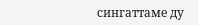сингаттаме ду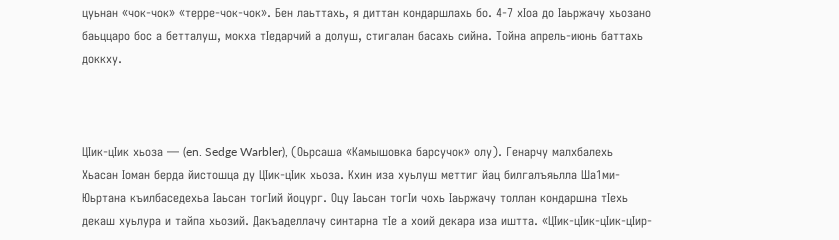цуьнан «чок-чок» «терре-чок-чок». Бен лаьттахь, я диттан кондаршлахь бо. 4-7 хӀоа до Ӏаьржачу хьозано баьццаро бос а бетталуш, мокха тӀедарчий а долуш, стигалан басахь сийна. Тойна апрель-июнь баттахь доккху.



ЦӀик-цӀик хьоза — (en. Sedge Warbler), (Оьрсаша «Камышовка барсучок» олу). Генарчу малхбалехь Хьасан Ӏоман берда йистошца ду ЦӀик-цӀик хьоза. Кхин иза хуьлуш меттиг йац билгалъяьлла Ша1ми-Юьртана къилбаседехьа Ӏаьсан тогӀий йоцург. Оцу Ӏаьсан тогӀи чохь Ӏаьржачу толлан кондаршна тӀехь декаш хуьлура и тайпа хьозий. Дакъаделлачу синтарна тӀе а хоий декара иза иштта. «ЦӀик-цӀик-цӀик-цӀир-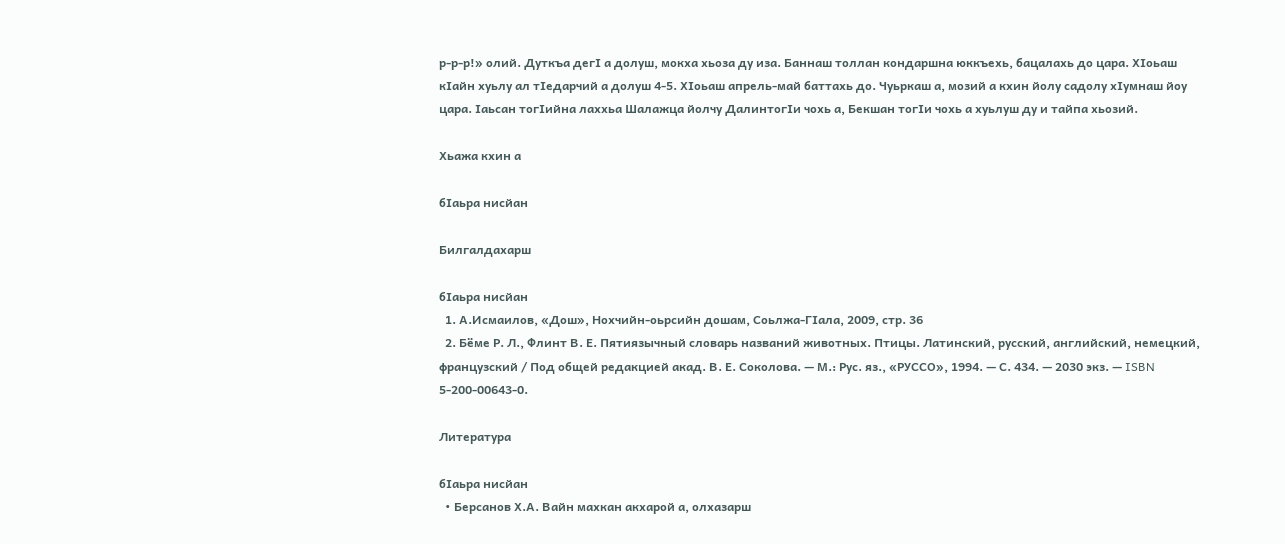р-р-р!» олий. Дуткъа дегӀ а долуш, мокха хьоза ду иза. Баннаш толлан кондаршна юккъехь, бацалахь до цара. ХӀоьаш кӀайн хуьлу ал тӀедарчий а долуш 4-5. ХӀоьаш апрель-май баттахь до. Чуьркаш а, мозий а кхин йолу садолу хӀумнаш йоу цара. Ӏаьсан тогӀийна лаххьа Шалажца йолчу ДалинтогӀи чохь а, Бекшан тогӀи чохь а хуьлуш ду и тайпа хьозий.

Хьажа кхин а

бӀаьра нисйан

Билгалдахарш

бӀаьра нисйан
  1. А.Исмаилов, «Дош», Нохчийн-оьрсийн дошам, Соьлжа-ГӀала, 2009, стр. 36
  2. Бёме Р. Л., Флинт В. Е. Пятиязычный словарь названий животных. Птицы. Латинский, русский, английский, немецкий, французский / Под общей редакцией акад. В. Е. Соколова. — М.: Рус. яз., «РУССО», 1994. — С. 434. — 2030 экз. — ISBN 5-200-00643-0.

Литература

бӀаьра нисйан
  • Берсанов Х.А. Вайн махкан акхарой а, олхазарш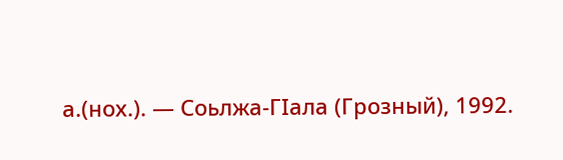а.(нох.). — Соьлжа-ГIала (Грозный), 1992.